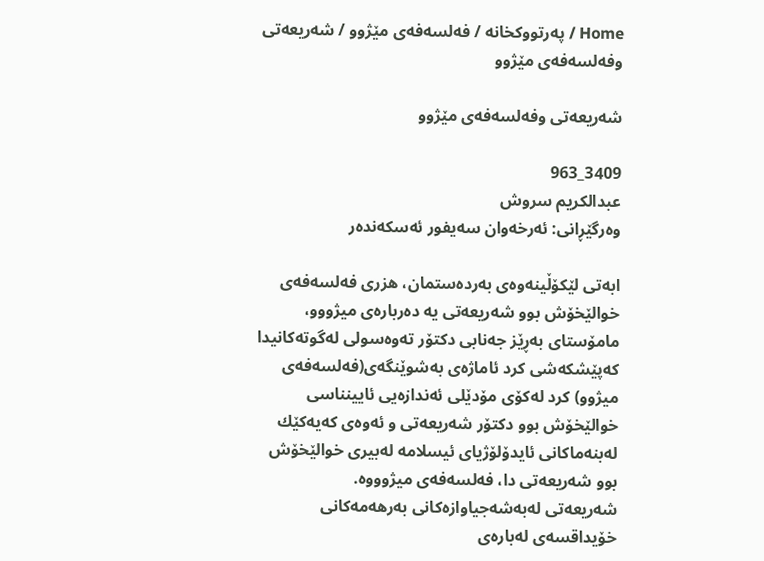Home / په‌رتووكخانه‌ / فەلسەفەی مێژوو / شه‌ریعه‌تی وفه‌لسه‌فه‌ی مێژوو

شه‌ریعه‌تی وفه‌لسه‌فه‌ی مێژوو

3409_963
عبدالكریم سروش
وه‌رگێڕانی: ئه‌رخه‌وان سه‌یفور ئه‌سكه‌نده‌ر

ابه‌تی لێكۆڵینه‌وه‌ی به‌رده‌ستمان، هزری فه‌لسه‌فه‌ی خوالێخۆش بوو شه‌ریعه‌تی یه‌ ده‌رباره‌ی میژووو، مامۆستای به‌ڕێز جه‌نابی دكتۆر ته‌وه‌سولی له‌گوته‌كانیدا كه‌پێشكه‌شی كرد ئاماژه‌ی به‌شوێنگه‌ی(فه‌لسه‌فه‌ی میژوو) كرد له‌كۆی مۆدێلی ئه‌ندازه‌یی ئایینناسی خوالێخۆش بوو دكتۆر شه‌ریعه‌تی و ئه‌وه‌ی كه‌یه‌كێك له‌بنه‌ماكانی ئایدۆلۆژیای ئیسلامه‌ له‌بیری خوالێخۆش بوو شه‌ریعه‌تی دا، فه‌لسه‌فه‌ی میژوووه‌.
شه‌ریعه‌تی له‌به‌شه‌جیاوازه‌كانی به‌رهه‌مه‌كانی خۆیداقسه‌ی له‌باره‌ی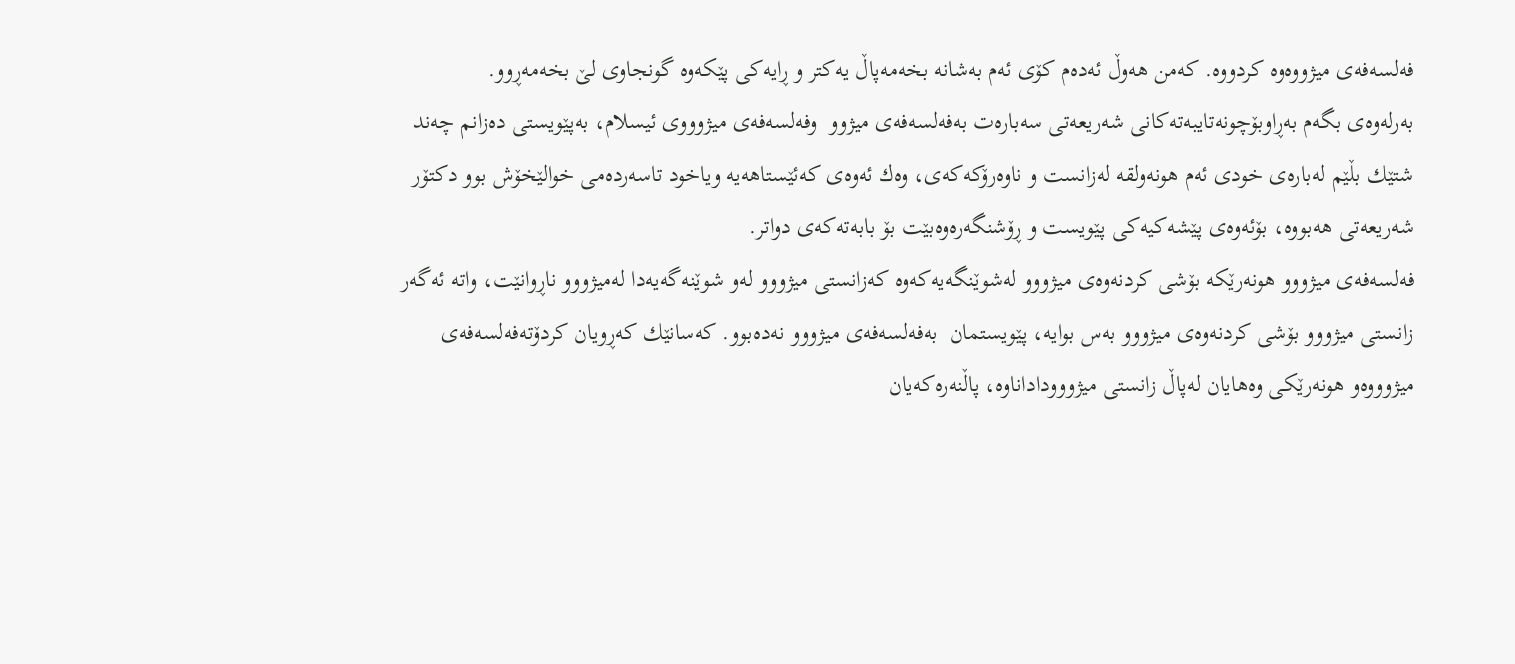فه‌لسه‌فه‌ی میژووه‌وه‌ كردووه‌. كه‌من هه‌وڵ ئه‌ده‌م كۆی ئه‌م به‌شانه‌ بخه‌مه‌پاڵ یه‌كتر و ڕایه‌كی پێكه‌وه‌ گونجاوی لێ‌ بخه‌مه‌ڕوو.
به‌رله‌وه‌ی بگه‌م به‌ڕاوبۆچونه‌تایبه‌ته‌كانی شه‌ریعه‌تی سه‌باره‌ت به‌فه‌لسه‌فه‌ی میژوو  وفه‌لسه‌فه‌ی میژوووی ئیسلام، به‌پێویستی ده‌زانم چه‌ند شتێك بڵێم له‌باره‌ی خودی ئه‌م هونه‌ولقه‌ له‌زانست و ناوه‌رۆكه‌كه‌ی، وه‌ك ئه‌وه‌ی كه‌ئێستاهه‌یه‌ ویاخود تاسه‌رده‌می خوالێخۆش بوو دكتۆر شه‌ریعه‌تی هه‌بووه‌، بۆئه‌وه‌ی پێشه‌كیه‌كی پێویست و ڕۆشنگه‌ره‌وه‌بێت بۆ بابه‌ته‌كه‌ی دواتر.
فه‌لسه‌فه‌ی میژووو هونه‌رێكه‌ بۆشی كردنه‌وه‌ی میژووو له‌شوێنگه‌یه‌كه‌وه‌ كه‌زانستی میژووو له‌و شوێنه‌گه‌یه‌دا له‌میژووو ناڕوانێت، واته‌ ئه‌گه‌ر زانستی میژووو بۆشی كردنه‌وه‌ی میژووو به‌س بوایه‌، پێویستمان  به‌فه‌لسه‌فه‌ی میژووو نه‌ده‌بوو. كه‌سانێك كه‌ڕویان كردۆته‌فه‌لسه‌فه‌ی میژوووه‌و هونه‌رێكی وه‌هایان له‌پاڵ زانستی میژوووداداناوه‌، پاڵنه‌ره‌كه‌یان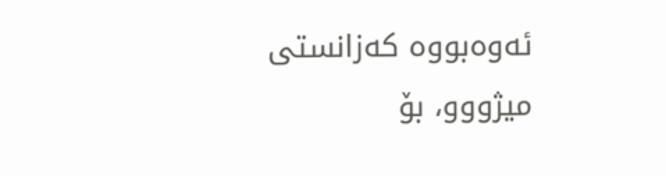ئه‌وه‌بووه‌ كه‌زانستی میژووو، بۆ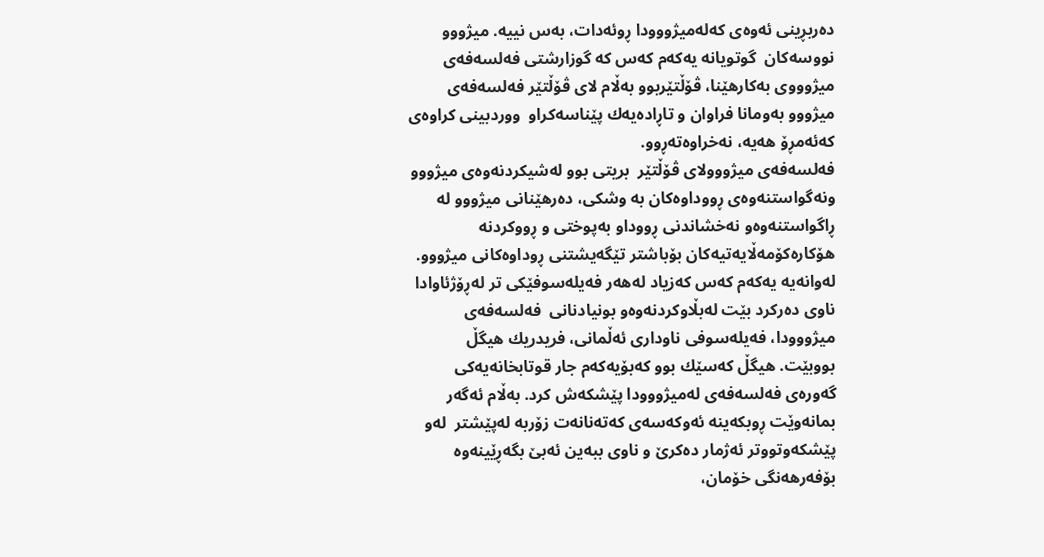ده‌ربڕینی ئه‌وه‌ی كه‌له‌میژووودا ڕوئه‌دات، به‌س نییه‌. میژووو نووسه‌كان  گوتویانه‌ یه‌كه‌م كه‌س كه‌ گوزارشتی فه‌لسه‌فه‌ی میژوووی به‌كارهێنا، ڤۆڵتێربوو به‌ڵام لای ڤۆڵتێر فه‌لسه‌فه‌ی میژووو به‌ومانا فراوان و تاڕاده‌یه‌ك پێناسه‌كراو  ووردبینی كراوه‌ی كه‌ئه‌مڕۆ هه‌یه‌، نه‌خراوه‌ته‌ڕوو.
فه‌لسه‌فه‌ی میژووولای ڤۆڵتێر  بریتی بوو له‌شیكردنه‌وه‌ی میژووو ونه‌گواستنه‌وه‌ی ڕووداوه‌كان به‌ وشكی، ده‌رهێنانی میژووو له‌ ڕاگواستنه‌وه‌و نه‌خشاندنی ڕووداو به‌پوختی و ڕووكردنه‌ هۆكاره‌كۆمه‌ڵایه‌تیه‌كان بۆباشتر تێگه‌یشتنی ڕوداوه‌كانی میژووو.
له‌وانه‌یه‌ یه‌كه‌م كه‌س كه‌زیاد له‌هه‌ر فه‌یله‌سوفێكی تر له‌ڕۆژئاوادا ناوی ده‌ركرد بێت له‌بڵاوكردنه‌وه‌و بونیادنانی  فه‌لسه‌فه‌ی میژووودا، فه‌یله‌سوفی ناوداری ئه‌ڵمانی، فریدریك هیگڵ بووبێت. هیگڵ كه‌سێك بوو كه‌بۆیه‌كه‌م جار قوتابخانه‌یه‌كی گه‌وره‌ی فه‌لسه‌فه‌ی له‌میژووودا پێشكه‌ش كرد. به‌ڵام ئه‌گه‌ر بمانه‌وێت ڕوبكه‌ینه‌ ئه‌وكه‌سه‌ی كه‌ته‌نانه‌ت زۆربه‌ له‌پێشتر  له‌و پێشكه‌وتووتر ئه‌ژمار ده‌كرێ‌ و ناوی ببه‌ین ئه‌بێ‌ بگه‌ڕێینه‌وه‌ بۆفه‌رهه‌نگی خۆمان،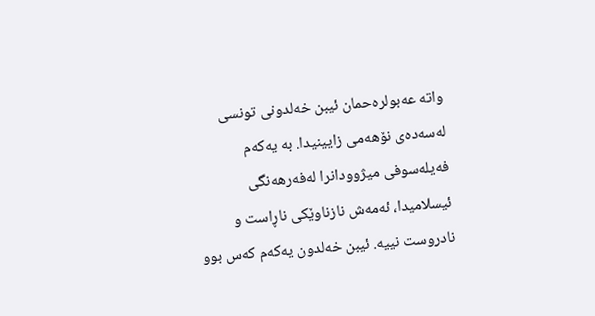واته‌ عه‌بولره‌حمان ئیبن خه‌لدونی تونسی له‌سه‌ده‌ی نۆهه‌می زایینیدا. به‌ یه‌كه‌م فه‌یله‌سوفی میژوودانرا له‌فه‌رهه‌نگی ئیسلامیدا، ئه‌مه‌ش نازناوێكی ناڕاست و نادروست نییه‌. ئیبن خه‌لدون یه‌كه‌م كه‌س بوو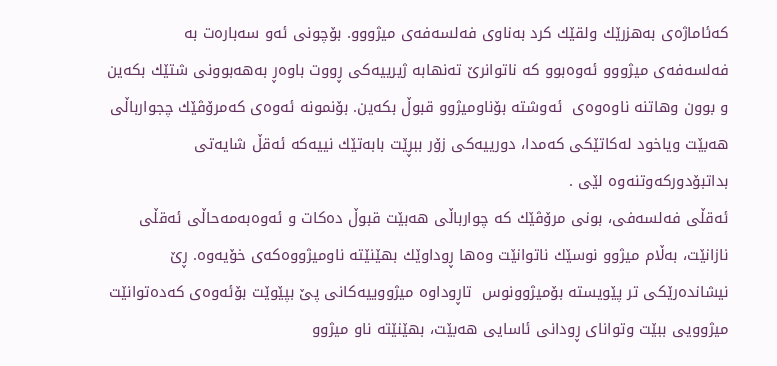كه‌ئاماژه‌ی به‌هزرێك ولقێك كرد به‌ناوی فه‌لسه‌فه‌ی میژووو. بۆچونی ئه‌و سه‌باره‌ت به‌ فه‌لسه‌فه‌ی میژووو ئه‌وه‌بوو كه‌ ناتوانرێ‌ ته‌نهابه‌ ژیرییه‌كی ڕووت باوه‌ڕ به‌هه‌بوونی شتێك بكه‌ین و بوون وهاتنه‌ ناوه‌وه‌ی  ئه‌وشته‌ بۆناومیژوو قبوڵ بكه‌ین. بۆنمونه‌ ئه‌وه‌ی كه‌مرۆڤێك چجوارباڵی هه‌بێت ویاخود له‌كاتێكی كه‌مدا، دورییه‌كی زۆر ببڕێت بابه‌تێك نییه‌كه‌ ئه‌قڵ شایه‌تی بداتبۆدوركه‌وتنه‌وه‌ لێی .
ئه‌قڵی فه‌لسه‌فی، بونی مرۆڤێك كه‌ چوارباڵی هه‌بێت قبوڵ ده‌كات و ئه‌وه‌به‌مه‌حاڵی ئه‌قڵی نازانێت، به‌ڵام میژوو نوسێك ناتوانێت وه‌ها ڕوداوێك بهێنێته‌ ناومیژووه‌كه‌ی خۆیه‌وه‌. ڕێ‌ نیشانده‌رێكی تر پێویسته‌ بۆمیژوونوس  تاڕوداوه‌ میژووییه‌كانی پێ‌ بپێوێت بۆئه‌وه‌ی كه‌ده‌توانێت میژوویی ببێت وتوانای ڕودانی ئاسایی هه‌بێت، بهێنێته‌ ناو میژوو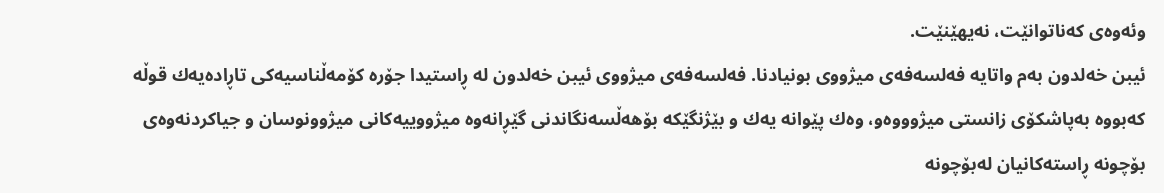وئه‌وه‌ی كه‌ناتوانێت، نه‌یهێنێت.
ئیبن خه‌لدون به‌م واتایه‌ فه‌لسه‌فه‌ی میژووی بونیادنا. فه‌لسه‌فه‌ی میژووی ئیبن خه‌لدون له‌ ڕاستیدا جۆره‌ كۆمه‌ڵناسیه‌كی تاڕاده‌یه‌ك قوڵه‌ كه‌بووه‌ به‌پاشكۆی زانستی میژوووه‌و، وه‌ك پێوانه‌ یه‌ك و بێژنگێكه‌ بۆهه‌ڵسه‌نگاندنی گێڕانه‌وه‌ میژووییه‌كانی میژوونوسان و جیاكردنه‌وه‌ی بۆچونه‌ ڕاسته‌كانیان له‌بۆچونه‌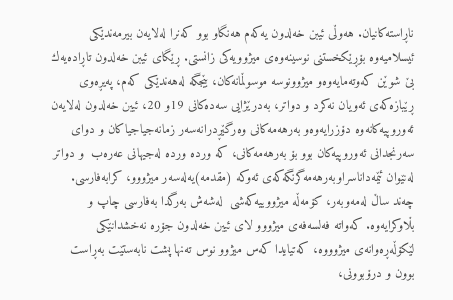ناڕاسته‌كانیان. هه‌وڵی ئیبن خه‌لدون یه‌كه‌م هه‌نگاو بوو كه‌نرا له‌لایه‌ن بیرمه‌ندێكی ئیسلامیه‌وه‌ بۆڕێكخستنی نوسینه‌وه‌ی میژوویه‌كی زانستی. ڕێگای ئیبن خه‌لدون تاڕاده‌یه‌ك بێ‌ شوێن كه‌وته‌مایه‌وه‌و میژوونوسه‌ موسوڵمانه‌كان، بێجگه‌ له‌هه‌ندێكی كه‌م، په‌یڕه‌وی ڕێبازه‌كه‌ی ئه‌ویان نه‌كرد و دواتر، به‌درێژایی سه‌ده‌كانی 19و 20، ئیبن خه‌لدون له‌لایه‌ن ئه‌وروپیه‌كانه‌وه‌ دۆزرایه‌وه‌و به‌رهه‌مه‌كانی وه‌رگێڕدرانه‌سه‌ر زمانه‌جیاجیاكان و دوای سه‌رنجدانی ئه‌وروپیه‌كان بوو بۆ به‌رهه‌مه‌كانی، كه‌ ورده‌ ورده‌ له‌جیهانی عه‌ره‌ب  و دواتر له‌نێوان ئێمه‌داناسراوبه‌رهه‌مه‌گرنگه‌كه‌ی ئه‌وكه‌ (مقدمه‌)یه‌له‌سه‌ر میژووو، كرابه‌فارسی. چه‌ند ساڵ له‌مه‌وبه‌ر، كۆمه‌ڵه‌ میژووییه‌كه‌شی  له‌شه‌ش به‌رگدا به‌فارسی چاپ و بڵاوكرایه‌وه‌. كه‌واته‌ فه‌لسه‌فه‌ی میژووو لای ئیبن خه‌لدون جۆره‌ نه‌خشدانێكی لێكۆڵه‌ڕه‌وانه‌ی میژوووه‌، كه‌تیایدا كه‌س میژوو نوس ته‌نها پشت نابه‌ستێت به‌ڕاست بوون و درۆبوونی،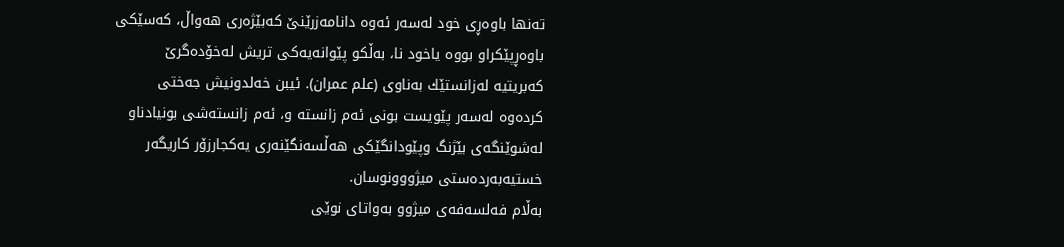ته‌نها باوه‌ڕی خود له‌سه‌ر ئه‌وه‌ دانامه‌زرێنێ‌ كه‌بێژه‌ری هه‌واڵ، كه‌سێكی باوه‌ڕپێكراو بووه‌ یاخود نا، به‌ڵكو پێوانه‌یه‌كی تریش له‌خۆده‌گرێ‌ كه‌بریتیه‌ له‌زانستێك به‌ناوی (علم عمران). ئیبن خه‌لدونیش جه‌ختی كرده‌وه‌ له‌سه‌ر پێویست بونی ئه‌م زانسته‌ و، ئه‌م زانسته‌شی بونیادناو له‌شوێنگه‌ی بێژنگ وپێودانگێكی هه‌ڵسه‌نگێنه‌ری یه‌كجارزۆر كاریگه‌ر خستیه‌به‌رده‌ستی میژووونوسان.
به‌ڵام فه‌لسه‌فه‌ی میژوو به‌واتای نوێی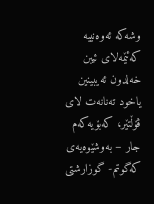وشه‌كه‌ ئه‌وه‌نییه‌ كه‌ئێمه‌لای ئیبن خه‌لدون ئه‌یبینین یاخود ته‌نانه‌ت لای ڤۆڵتێر، كه‌بۆیه‌كه‌م جار – به‌وشێوه‌یه‌ی كه‌گوتم- گوزارشتی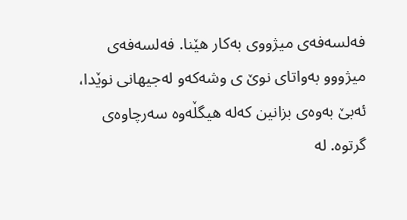فه‌لسه‌فه‌ی میژووی به‌كار هێنا. فه‌لسه‌فه‌ی میژووو به‌واتای نوێ‌ ی وشه‌كه‌و له‌جیهانی نوێدا، ئه‌بێ‌ به‌وه‌ی بزانین كه‌له‌ هیگڵه‌وه‌ سه‌رچاوه‌ی گرتوه‌. له‌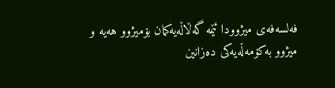فه‌لسه‌فه‌ی میژوودا ئێمه‌ گه‌ڵاڵه‌یه‌كمان بۆمیژوو هه‌یه‌ و میژوو به‌كۆمه‌ڵه‌یه‌كی ده‌زانین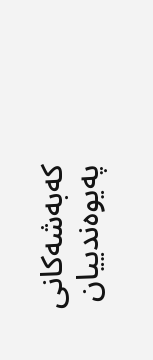كه‌به‌شه‌كانی په‌یوه‌ندییان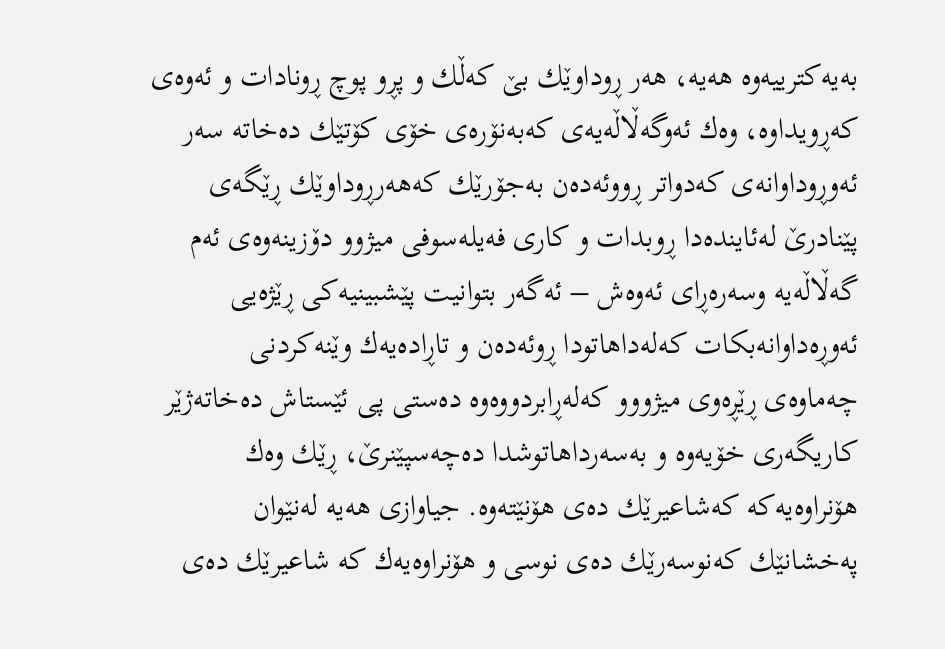به‌یه‌كترییه‌وه‌ هه‌یه‌، هه‌ر ڕوداوێك بێ‌ كه‌ڵك و پڕو پوچ ڕونادات و ئه‌وه‌ی كه‌ڕویداوه‌، وه‌ك ئه‌وگه‌ڵاڵه‌یه‌ی كه‌به‌نۆره‌ی خۆی كۆتێك ده‌خاته‌ سه‌ر ئه‌وڕوداوانه‌ی كه‌دواتر ڕووئه‌ده‌ن به‌جۆرێك كه‌هه‌رڕوداوێك ڕێگه‌ی پێنادرێ‌ له‌ئاینده‌دا ڕوبدات و كاری فه‌یله‌سوفی میژوو دۆزینه‌وه‌ی ئه‌م گه‌ڵاڵه‌یه‌ وسه‌ره‌ڕای ئه‌وه‌ش – ئه‌گه‌ر بتوانیت پێشبینیه‌كی ڕێژه‌یی ئه‌وڕه‌داوانه‌بكات كه‌له‌داهاتودا ڕوئه‌ده‌ن و تاڕاده‌یه‌ك وێنه‌كردنی چه‌ماوه‌ی ڕێڕه‌وی میژووو كه‌له‌ڕابردووه‌وه‌ ده‌ستی پی ئێستاش ده‌خاته‌ژێر كاریگه‌ری خۆیه‌وه‌ و به‌سه‌رداهاتوشدا ده‌چه‌سپێنرێ‌، ڕێك وه‌ك هۆنراوه‌یه‌كه‌ كه‌شاعیرێك ده‌ی هۆنێته‌وه‌. جیاوازی هه‌یه‌ له‌نێوان په‌خشانێك كه‌نوسه‌رێك ده‌ی نوسی و هۆنراوه‌یه‌ك كه‌ شاعیرێك ده‌ی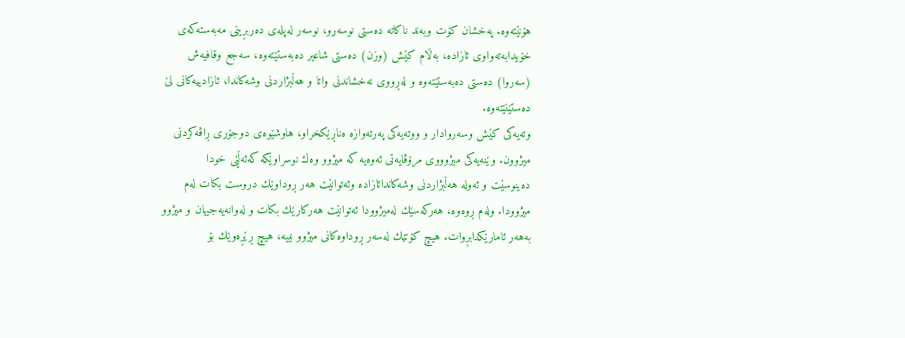هۆنێته‌وه‌. په‌خشان كۆت وبه‌ند ناكاته‌ ده‌ستی نوسه‌رو، نوسه‌ر له‌پله‌ی ده‌ربڕینی مه‌به‌سته‌كه‌ی خۆیدابه‌ته‌واوی ئازاده‌، به‌ڵام كێش (وزن) ده‌ستی شاعیر ده‌به‌ستێته‌وه‌، سه‌جع وقافیه‌ش (سه‌روا) ده‌ستی ده‌به‌ستێته‌وه‌ و له‌ڕووی نه‌خشاندنی واتا و هه‌ڵبژاردنی وشه‌كاندا، ئازادییه‌كانی لێ‌ ده‌ستێنێته‌وه‌.
وته‌یه‌كی كێش وسه‌روادار و ووته‌یه‌كی په‌رته‌وازه‌ ه‌ناڕێكخراو، هاوشێوه‌ی دوجۆری ڕاڤه‌كردنی میژوون. وێنه‌یه‌كی میژوووی مرۆڤایه‌تی ئه‌وه‌یه‌ كه‌ میژوو وه‌ك نوسراوێكه‌ كه‌ئه‌ڵێی خودا ده‌ینوسێت و ئه‌وله‌ هه‌ڵبژاردنی وشه‌كاندائازاده‌ وئه‌توانێت هه‌ر ڕوداوێك دروست بكات له‌م میژوودا. وله‌م ڕوه‌وه‌، هه‌ركه‌سێك له‌میژوودا ئه‌توانێت هه‌ركارێك بكات و له‌وانه‌یه‌جیهان و میژوو به‌هه‌ر ئامارێكدابڕوات. هیچ كۆتێك له‌سه‌ر ڕوداوه‌كانی میژوو نییه‌، هیچ ڕێڕه‌وێك بۆ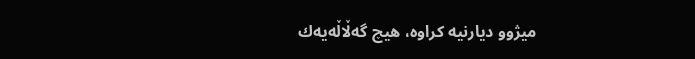میژوو دیارنیه‌ كراوه‌، هیچ گه‌ڵاڵه‌یه‌ك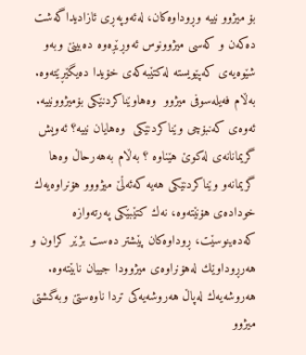بۆ میژوو نییه‌ وڕوداوه‌كان، له‌ئه‌وپه‌ڕی ئازادیداگه‌شت ده‌كه‌ن و كه‌سی میژوونوس ئه‌وڕێڕه‌وه‌ ده‌بینێ‌ وبه‌و شێوه‌یه‌ی كه‌پێویسته‌ له‌كتێبه‌كه‌ی خۆیدا ده‌یگێڕێته‌وه‌. به‌ڵام فه‌یله‌سوفی میژوو  وه‌هاوێناكردنێكی بۆمیژوونییه‌. ئه‌وه‌ی كه‌نبۆچی وێناكردنێكی  وه‌هایان نییه‌؟ ئه‌ویش گریمانانه‌ی له‌كوێ‌ هێناوه‌ ؟ به‌ڵام به‌هه‌رحاڵ وه‌ها گریمانه‌و وێناكردنێكی هه‌یه‌ كه‌ئه‌ڵێ‌ میژووو هۆنراوه‌یه‌ك خوداده‌ی هۆنێته‌وه‌، نه‌ك كتێبێكی په‌رته‌وازه‌ كه‌ده‌ینوسێت، ڕوداوه‌كان پێشتر ده‌ست بژێر كراون و هه‌رڕوداوێك له‌هۆنراوه‌ی میژوودا جییان نابێته‌وه‌. هه‌روشه‌یه‌ك له‌پاڵ هه‌روشه‌یه‌كی تردا ناوه‌ستێ‌ وبه‌گشتی میژوو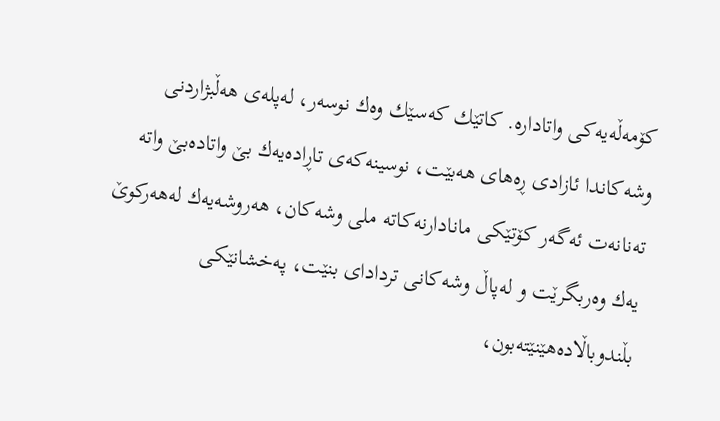كۆمه‌ڵه‌یه‌كی واتاداره‌. كاتێك كه‌سێك وه‌ك نوسه‌ر، له‌پله‌ی هه‌ڵبژاردنی وشه‌كاندا ئازادی ڕه‌های هه‌بێت، نوسینه‌كه‌ی تاڕاده‌یه‌ك بێ‌ واتاده‌بێ‌ واته‌ ته‌نانه‌ت ئه‌گه‌ر كۆتێكی مانادارنه‌كاته‌ ملی وشه‌كان، هه‌روشه‌یه‌ك له‌هه‌ركوێ‌ یه‌ك وه‌ربگرێت و له‌پاڵ وشه‌كانی تردادای بنێت، په‌خشانێكی بڵندوباڵاده‌هێنێته‌بون،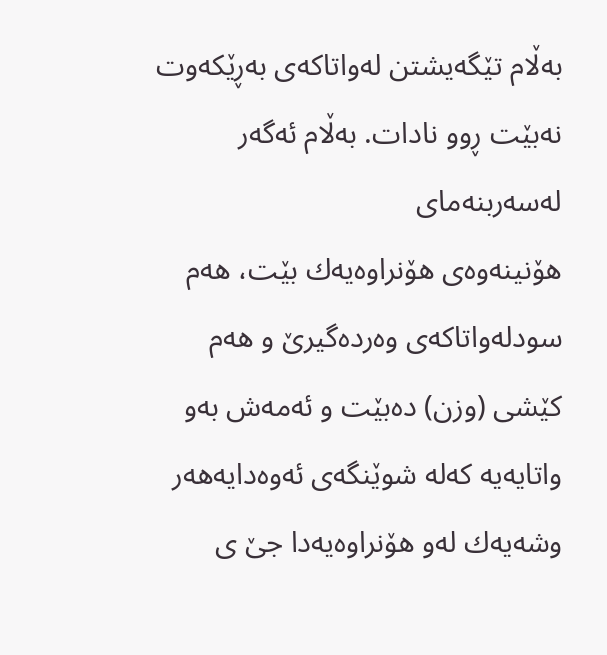به‌ڵام تێگه‌یشتن له‌واتاكه‌ی به‌ڕێكه‌وت نه‌بێت ڕوو نادات. به‌ڵام ئه‌گه‌ر له‌سه‌ربنه‌مای
هۆنینه‌وه‌ی هۆنراوه‌یه‌ك بێت، هه‌م سودله‌واتاكه‌ی وه‌رده‌گیرێ‌ و هه‌م كێشی (وزن) ده‌بێت و ئه‌مه‌ش به‌و واتایه‌یه‌ كه‌له‌ شوێنگه‌ی ئه‌وه‌دایه‌هه‌ر وشه‌یه‌ك له‌و هۆنراوه‌یه‌دا جێ‌ ی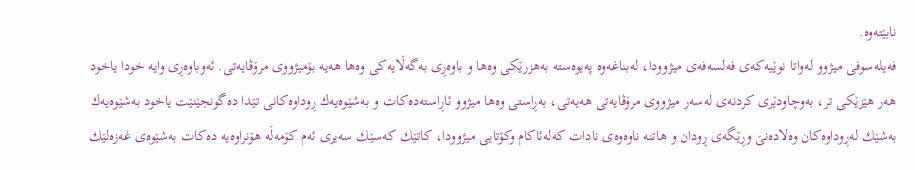نابێته‌وه‌.
فه‌یله‌سوفی میژوو له‌واتا نوێیه‌كه‌ی فه‌لسه‌فه‌ی میژوودا، له‌بناغه‌وه‌ په‌یوه‌سته‌ به‌هزرێكی وه‌ها و باوه‌ڕی به‌گه‌ڵایه‌كی وه‌ها هه‌یه‌ بۆمیژووی مرۆڤایه‌تی. ئه‌وباوه‌ڕی وایه‌ خودا یاخود هه‌ر هێزێكی تر، به‌وچاودێری كردنه‌ی له‌سه‌ر میژووی مرۆڤایه‌تی هه‌یه‌تی، به‌ڕاستی وه‌ها میژوو ئاڕاسته‌ده‌كات و به‌شێوه‌یه‌ك ڕوداوه‌كانی تێدا ده‌گونجێنێت یاخود به‌شێوه‌یه‌ك به‌شێك له‌ڕوداوه‌كان وه‌لاده‌نێ‌ وڕێگه‌ی ڕودان و هاتنه‌ ناوه‌وه‌ی نادات كه‌له‌ئاكام وكۆتایی میژوودا، كاتێك كه‌سێك سه‌یری ئه‌م كۆمه‌ڵه‌ هۆنراوه‌یه‌ ده‌كات به‌شێوه‌ی غه‌زه‌لێك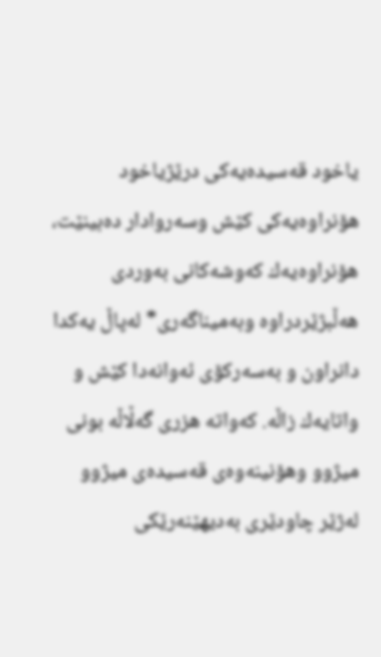یاخود قه‌سیده‌یه‌كی درێژیاخود هۆنراوه‌یه‌كی كێش وسه‌روادار ده‌بینێت، هۆنراوه‌یه‌ك كه‌وشه‌كانی به‌وردی هه‌ڵبژێردراوه‌ وبه‌میناگه‌ری* له‌پاڵ یه‌كدا دانراون و به‌سه‌ركۆی ئه‌وانه‌دا كێش و واتایه‌ك زاڵه‌. كه‌واته‌ هزری گه‌ڵاڵه‌ بونی میژوو وهۆنینه‌وه‌ی قه‌سیده‌ی میژوو له‌ژێر چاودێری به‌دیهێنه‌رێكی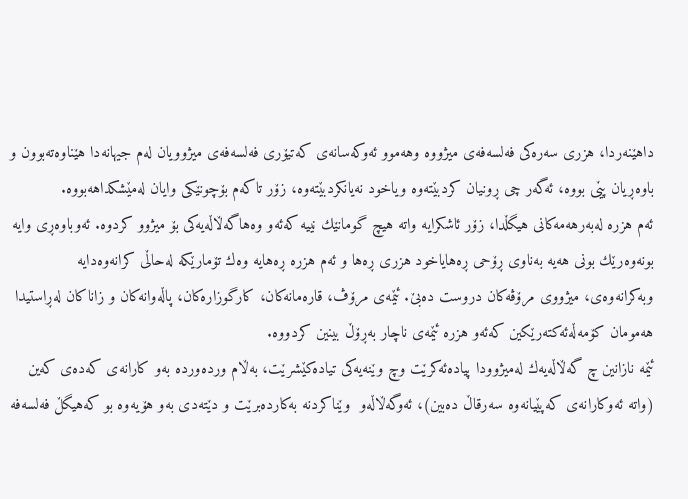داهێنه‌ردا، هزری سه‌ره‌كی فه‌لسه‌فه‌ی میژووه‌ وهه‌موو ئه‌وكه‌سانه‌ی كه‌تیۆری فه‌لسه‌فه‌ی میژوویان له‌م جیهانه‌دا هێناوه‌ته‌بوون و باوه‌ڕیان پێی بووه‌، ئه‌گه‌ر چی ڕونیان كردبێته‌وه‌ ویاخود نه‌یانكردبێته‌وه‌، زۆر تاكه‌م بۆچونێكی وایان له‌مێشكداهه‌بووه‌.
ئه‌م هزره‌ له‌به‌رهه‌مه‌كانی هیگڵدا، زۆر ئاشكرایه‌ واته‌ هیچ گومانێك نییه‌ كه‌ئه‌و وه‌هاگه‌ڵاڵه‌یه‌كی بۆ میژوو كردوه‌. ئه‌وباوه‌ڕی وایه‌ بونه‌وه‌رێك بونی هه‌یه‌ به‌ناوی ڕۆحی ڕه‌هایاخود هزری ڕه‌ها و ئه‌م هزره‌ ڕه‌هایه‌ وه‌ك تۆمارێكه‌ له‌حاڵی كرانه‌وه‌دایه‌ وبه‌كرانه‌وه‌ی، میژووی مرۆڤه‌كان دروست ده‌بێ‌. ئێمه‌ی مرۆڤ، قاره‌مانه‌كان، كارگوزاره‌كان، پاڵه‌وانه‌كان و زاناكان له‌ڕاستیدا هه‌مومان كۆمه‌ڵه‌ئه‌كته‌رێكین كه‌ئه‌و هزره‌ ئێمه‌ی ناچار به‌ڕۆڵ بینین كردووه‌.
ئێمه‌ نازانین چ گه‌ڵاڵه‌یه‌ك له‌میژوودا پیاده‌ئه‌كرێت وچ وێنه‌یه‌كی تیاده‌كێشرێت، به‌ڵام ورده‌ورده‌ به‌و كارانه‌ی كه‌ده‌ی كه‌ین (واته‌ ئه‌وكارانه‌ی كه‌پێیانه‌وه‌ سه‌رقاڵ ده‌بین)، ئه‌وگه‌ڵاڵه‌و  وێناكردنه‌ به‌كارده‌برێت و دێته‌دی به‌و هۆیه‌وه‌ بو كه‌هیگڵ فه‌لسه‌فه‌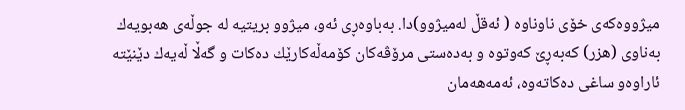میژووه‌كه‌ی خۆی ناوناوه‌ ( ئه‌قڵ له‌میژوو)دا. به‌باوه‌ڕی ئه‌و، میژوو بریتیه‌ له‌ جوڵه‌ی هه‌بویه‌ك به‌ناوی (هزر) كه‌به‌ڕێ‌ كه‌وتوه‌ و به‌ده‌ستی مرۆڤه‌كان كۆمه‌ڵه‌كارێك ده‌كات و گه‌ڵا ڵه‌یه‌ك دێنێته‌ ئاراوه‌و ساغی ده‌كاته‌وه‌، ئه‌مه‌هه‌مان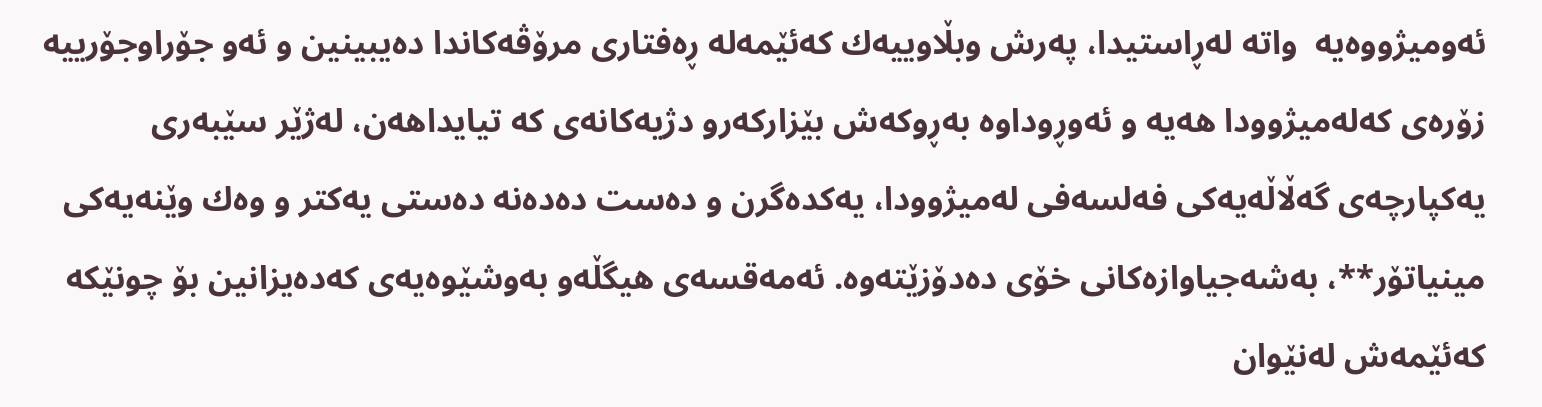ئه‌ومیژووه‌یه‌  واته‌ له‌ڕاستیدا، په‌رش وبڵاوییه‌ك كه‌ئێمه‌له‌ ڕه‌فتاری مرۆڤه‌كاندا ده‌یبینین و ئه‌و جۆراوجۆرییه‌ زۆره‌ی كه‌له‌میژوودا هه‌یه‌ و ئه‌وڕوداوه‌ به‌ڕوكه‌ش بێزاركه‌رو دژیه‌كانه‌ی كه‌ تیایداهه‌ن، له‌ژێر سێبه‌ری یه‌كپارچه‌ی گه‌ڵاڵه‌یه‌كی فه‌لسه‌فی له‌میژوودا، یه‌كده‌گرن و ده‌ست ده‌ده‌نه‌ ده‌ستی یه‌كتر و وه‌ك وێنه‌یه‌كی مینیاتۆر**، به‌شه‌جیاوازه‌كانی خۆی ده‌دۆزێته‌وه‌. ئه‌مه‌قسه‌ی هیگڵه‌و به‌وشێوه‌یه‌ی كه‌ده‌یزانین بۆ چونێكه‌ كه‌ئێمه‌ش له‌نێوان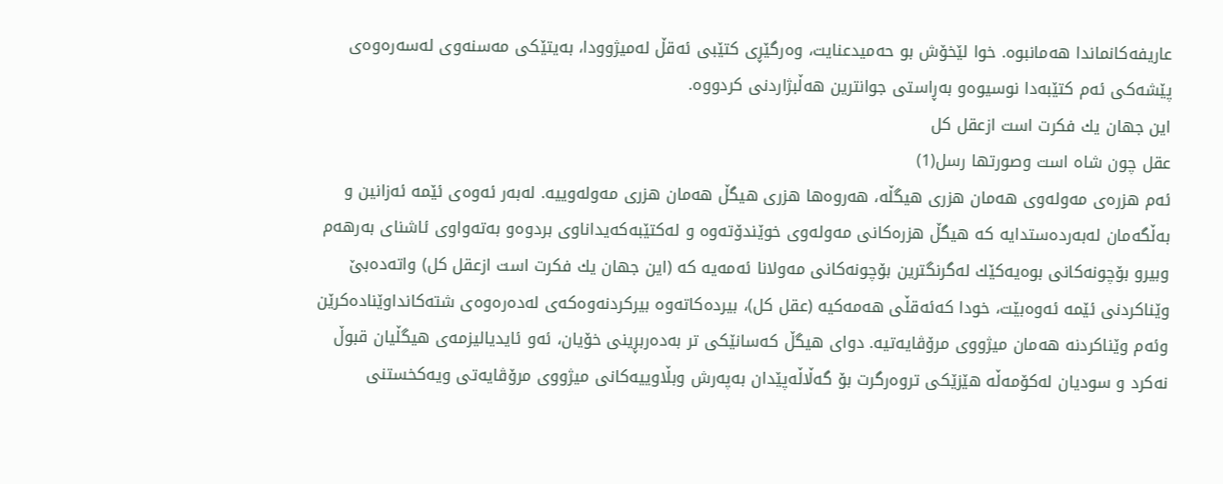عاریفه‌كانماندا هه‌مانبوه‌. خوا لێخۆش بو حه‌میدعنایت، وه‌رگێڕی كتێبی ئه‌قڵ له‌میژوودا، به‌یتێكی مه‌سنه‌وی له‌سه‌ره‌وه‌ی پێشه‌كی ئه‌م كتێبه‌دا نوسیوه‌و به‌ڕاستی جوانترین هه‌ڵبژاردنی كردووه‌.
این جهان یك فكرت است ازعقل كل
عقل چون شاه‌ است وصورتها رسل(1)
ئه‌م هزره‌ی مه‌وله‌وی هه‌مان هزری هیگڵه‌، هه‌روه‌ها هزری هیگڵ هه‌مان هزری مه‌وله‌وییه‌. له‌به‌ر ئه‌وه‌ی ئێمه‌ ئه‌زانین و به‌ڵگه‌مان له‌به‌رده‌ستدایه‌ كه‌ هیگڵ هزره‌كانی مه‌وله‌وی خوێندۆته‌وه‌ و له‌كتێبه‌كه‌یداناوی بردوه‌و به‌ته‌واوی ئاشنای به‌رهه‌م وبیرو بۆچونه‌كانی بوه‌یه‌كێك له‌گرنگترین بۆچونه‌كانی مه‌ولانا ئه‌مه‌یه‌ كه‌ (این جهان یك فكرت است ازعقل كل) واته‌ده‌بێ‌ وێناكردنی ئێمه‌ ئه‌وه‌بێت، خودا كه‌ئه‌قڵی هه‌مه‌كیه‌ (عقل كل)، بیرده‌كاته‌وه‌ بیركردنه‌وه‌كه‌ی له‌ده‌ره‌وه‌ی شته‌كانداوێناده‌كرێن وئه‌م وێناكردنه‌ هه‌مان میژووی مرۆڤایه‌تیه‌. دوای هیگڵ كه‌سانێكی تر به‌ده‌ربڕینی خۆیان، ئه‌و ئایدیالیزمه‌ی هیگڵیان قبوڵ نه‌كرد و سودیان له‌كۆمه‌ڵه‌ هێزێكی تروه‌رگرت بۆ گه‌ڵاڵه‌پێدان به‌په‌رش وبڵاوییه‌كانی میژووی مرۆڤایه‌تی ویه‌كخستنی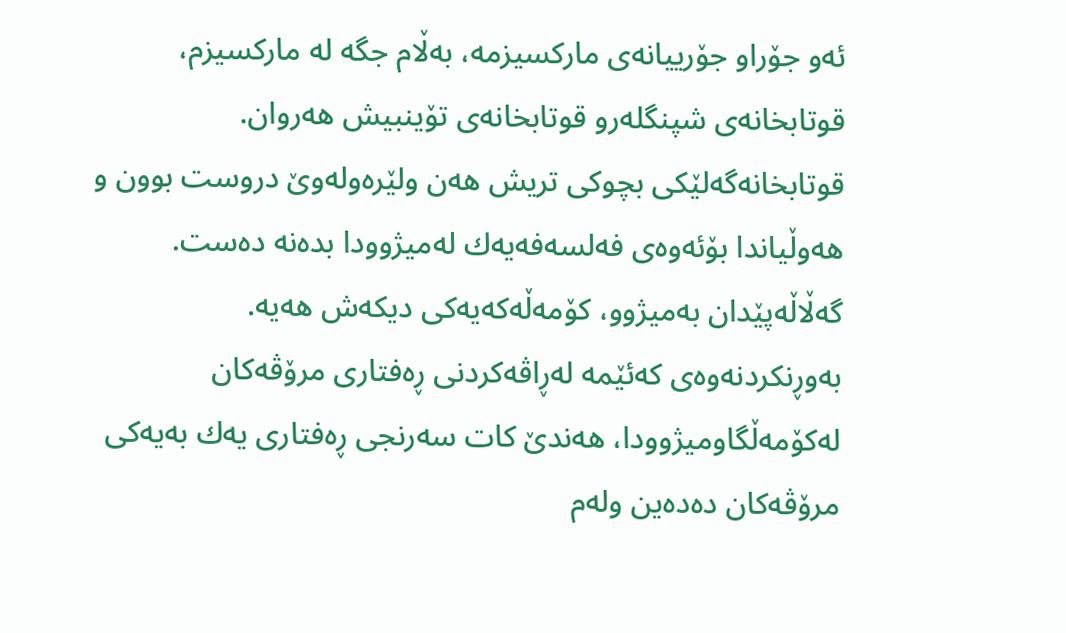ئه‌و جۆراو جۆرییانه‌ی ماركسیزمه‌، به‌ڵام جگه‌ له‌ ماركسیزم، قوتابخانه‌ی شپنگله‌رو قوتابخانه‌ی تۆینبیش هه‌روان. قوتابخانه‌گه‌لێكی بچوكی تریش هه‌ن ولێره‌وله‌وێ‌ دروست بوون و هه‌وڵیاندا بۆئه‌وه‌ی فه‌لسه‌فه‌یه‌ك له‌میژوودا بده‌نه‌ ده‌ست.
گه‌ڵاڵه‌پێدان به‌میژوو، كۆمه‌ڵه‌كه‌یه‌كی دیكه‌ش هه‌یه‌. به‌وڕنكردنه‌وه‌ی كه‌ئێمه‌ له‌ڕاڤه‌كردنی ڕه‌فتاری مرۆڤه‌كان له‌كۆمه‌ڵگاومیژوودا، هه‌ندێ‌ كات سه‌رنجی ڕه‌فتاری یه‌ك به‌یه‌كی مرۆڤه‌كان ده‌ده‌ین وله‌م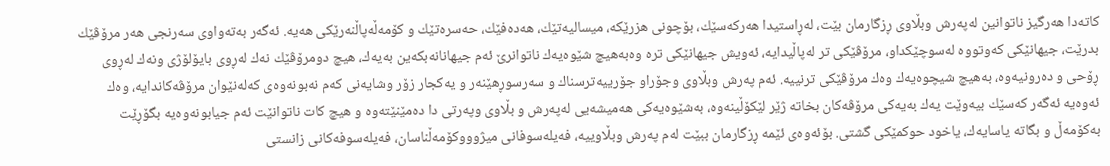كاته‌دا هه‌رگیز ناتوانین له‌په‌رش وبڵاوی ڕزگارمان بێت، له‌ڕاستیدا هه‌ركه‌سێك، بۆچونی هزرێكه‌، میسالیه‌تێك، هه‌ده‌فێك، حه‌سره‌تێك و كۆمه‌ڵه‌پاڵنه‌رێكی هه‌یه‌. ئه‌گه‌ر به‌ته‌واوی سه‌رنجی هه‌ر مرۆڤێك بدرێت، جیهانێكی كه‌وتووه‌ له‌سوچێكداو، مرۆڤێكی تر له‌پاڵیدایه‌، ئه‌ویش جیهانێكی تره‌ وه‌به‌هیچ شێوه‌یه‌ك ناتوانرێ‌ ئه‌م جیهانانه‌بكه‌ین به‌یه‌ك، هیچ دومرۆڤێك نه‌ك له‌ڕوی بایۆلۆژی ونه‌ك له‌ڕوی ڕۆحی و ده‌رونیه‌وه‌، به‌هیچ شیچوه‌یه‌ك وه‌ك مرۆڤێكی ترنییه‌. ئه‌م په‌رش وبڵاوی وجۆراو جۆرییه‌ترسناك و سه‌رسوڕهێنه‌ر و یه‌كجار زۆر وشایه‌نی كه‌م نه‌بونه‌وه‌ی كه‌له‌نێوان مرۆڤه‌كاندایه‌، وه‌ك ئه‌وه‌یه‌ ئه‌گه‌ر كه‌سێك بیه‌وێت یه‌ك به‌یه‌كی مرۆڤه‌كان بخاته‌ ژێر لێكۆڵینه‌وه‌، به‌شێوه‌یه‌كی هه‌میشه‌یی له‌په‌رش و بڵاوی وپه‌رتی دا ده‌مێنێته‌وه‌ و هیچ كات ناتوانێت ئه‌م جیابونه‌وه‌یه‌ بگۆڕێت به‌كۆمه‌ڵ و بگاته‌ یاسایه‌ك، یاخود حوكمێكی گشتی. بۆئه‌وه‌ی ئێمه‌ ڕزگارمان ببێت له‌م په‌رش وبڵاوییه‌، فه‌یله‌سوفانی میژوووكۆمه‌ڵناسان، فه‌یله‌سوفه‌كانی زانستی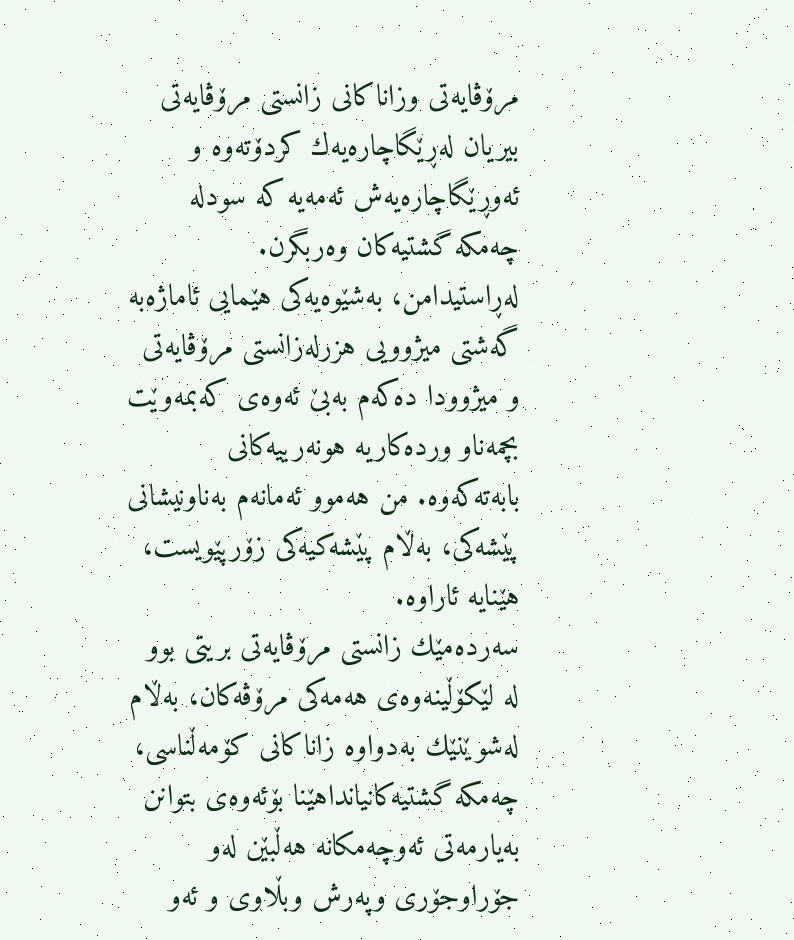مرۆڤایه‌تی وزاناكانی زانستی مرۆڤایه‌تی بیریان له‌ڕێگاچاره‌یه‌ك كردۆته‌وه‌ و ئه‌وڕێگاچاره‌یه‌ش ئه‌مه‌یه‌ كه‌ سودله‌ چه‌مكه‌ گشتیه‌كان وه‌ربگرن. له‌ڕاستیدامن، به‌شێوه‌یه‌كی هێمایی ئاماژه‌به‌ گه‌شتی میژوویی هزرله‌زانستی مرۆڤایه‌تی و میژوودا ده‌كه‌م به‌بێ‌ ئه‌وه‌ی كه‌بمه‌وێت بچمه‌ناو ورده‌كاریه‌ هونه‌رییه‌كانی بابه‌ته‌كه‌وه‌. من هه‌موو ئه‌مانه‌م به‌ناونیشانی پێشه‌كی، به‌ڵام پێشه‌كیه‌كی زۆرپێویست، هێنایه‌ ئاراوه‌.
سه‌رده‌مێك زانستی مرۆڤایه‌تی بریتی بوو له‌ لێكۆڵینه‌وه‌ی هه‌مه‌كی مرۆڤه‌كان، به‌ڵام له‌شوێنێك به‌دواوه‌ زاناكانی كۆمه‌ڵناسی، چه‌مكه‌ گشتیه‌كانیانداهێنا بۆئه‌وه‌ی بتوانن به‌یارمه‌تی ئه‌وچه‌مكانه‌ هه‌ڵبێن له‌و جۆراوجۆری وپه‌رش وبڵاوی و ئه‌و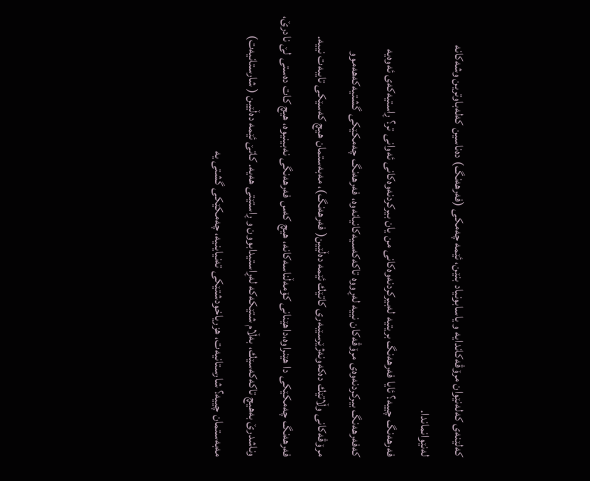كه‌لێنه‌ی كه‌له‌نێوان مرۆڤه‌كاندایه‌ و یاسابونیاد بنێن، ئێمه‌ چه‌مكی (فه‌رهه‌نگ) ده‌ناسین كه‌له‌باوترین وشه‌كانه‌ له‌نێوانماندا.
فه‌رهه‌نگ چییه‌؟ ئایا فه‌رهه‌نگ بریتیه‌ له‌بیركردنه‌وه‌كانی من یان بیركردنه‌وه‌كانی ئه‌وانی تر؟ ڕاستیه‌كه‌ی ئه‌وه‌یه‌ كه‌فه‌رهه‌نگ بیركردنه‌وه‌ی مرۆڤه‌كان نییه‌ له‌ڕووه‌ تاكه‌كه‌سیه‌كانیانه‌وه‌، فه‌رهه‌نگ چه‌مكێكی گشتیه‌كه‌هه‌موو مرۆڤه‌كانی وڵاتێك ده‌كه‌ونه‌ژێرسێبه‌ری كاتێك ئێمه‌ ده‌ڵێین( فه‌رهه‌نگ)، مه‌به‌ستمان هیچ كه‌سێكی تایبه‌ت نییه‌. فه‌رهه‌نگ چه‌مكێكی دا هێنراوه‌،داهێنانی كۆمه‌ڵناسه‌كانه‌، هیچ كه‌س فه‌رهه‌نگی نه‌بینیوه‌، هیچ كات ده‌ستی لێ‌ نادرێ‌، وناشدرێ‌ به‌هیچ تاكه‌كه‌سێك، به‌ڵام شتێكه‌كه‌ له‌ڕاستیدابوون و ڕاستێتی هه‌یه‌. كاتێ‌ ئێمه‌ ده‌ڵێین ( شارستانیه‌ت) مه‌به‌ستمان چییه‌؟ شارستانیه‌ت، هزریاخودشتێكی ته‌نیاینیه‌، چه‌مكێكی گشتی یه‌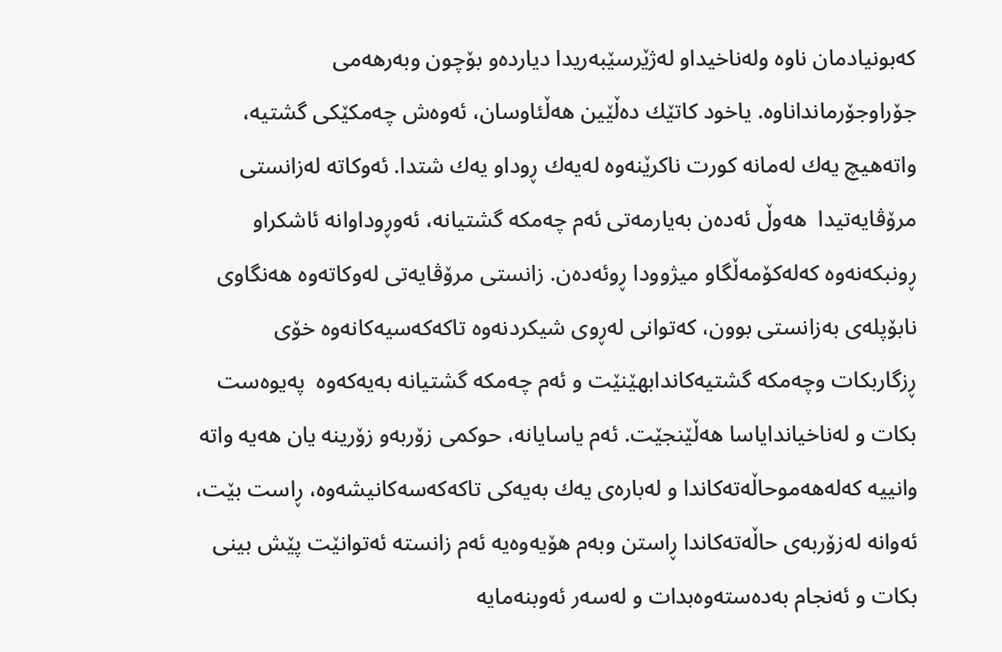كه‌بونیادمان ناوه‌ وله‌ناخیداو له‌ژێرسێبه‌ریدا دیارده‌و بۆچون وبه‌رهه‌می جۆراوجۆرمانداناوه‌. یاخود كاتێك ده‌ڵێین هه‌ڵئاوسان، ئه‌وه‌ش چه‌مكێكی گشتیه‌، واته‌هیچ یه‌ك له‌مانه‌ كورت ناكرێنه‌وه‌ له‌یه‌ك ڕوداو یه‌ك شتدا. ئه‌وكاته‌ له‌زانستی مرۆڤایه‌تیدا  هه‌وڵ ئه‌ده‌ن به‌یارمه‌تی ئه‌م چه‌مكه‌ گشتیانه‌، ئه‌وڕوداوانه‌ ئاشكراو ڕونبكه‌نه‌وه‌ كه‌له‌كۆمه‌ڵگاو میژوودا ڕوئه‌ده‌ن. زانستی مرۆڤایه‌تی له‌وكاته‌وه‌ هه‌نگاوی نابۆپله‌ی به‌زانستی بوون، كه‌توانی له‌ڕوی شیكردنه‌وه‌ تاكه‌كه‌سیه‌كانه‌وه‌ خۆی ڕزگاربكات وچه‌مكه‌ گشتیه‌كاندابهێنێت و ئه‌م چه‌مكه‌ گشتیانه‌ به‌یه‌كه‌وه‌  په‌یوه‌ست بكات و له‌ناخیاندایاسا هه‌ڵێنجێت. ئه‌م یاسایانه‌، حوكمی زۆربه‌و زۆرینه‌ یان هه‌یه‌ واته‌ وانییه‌ كه‌له‌هه‌موحاڵه‌ته‌كاندا و له‌باره‌ی یه‌ك به‌یه‌كی تاكه‌كه‌سه‌كانیشه‌وه‌، ڕاست بێت، ئه‌وانه‌ له‌زۆربه‌ی حاڵه‌ته‌كاندا ڕاستن وبه‌م هۆیه‌وه‌یه‌ ئه‌م زانسته‌ ئه‌توانێت پێش بینی بكات و ئه‌نجام به‌ده‌سته‌وه‌بدات و له‌سه‌ر ئه‌وبنه‌مایه‌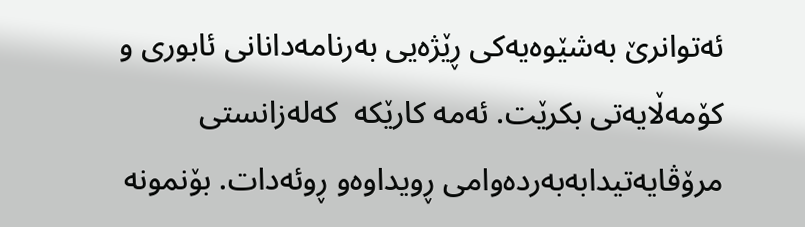ئه‌توانرێ‌ به‌شێوه‌یه‌كی ڕێژه‌یی به‌رنامه‌دانانی ئابوری و كۆمه‌ڵایه‌تی بكرێت. ئه‌مه‌ كارێكه‌  كه‌له‌زانستی مرۆڤایه‌تیدابه‌به‌رده‌وامی ڕویداوه‌و ڕوئه‌دات. بۆنمونه‌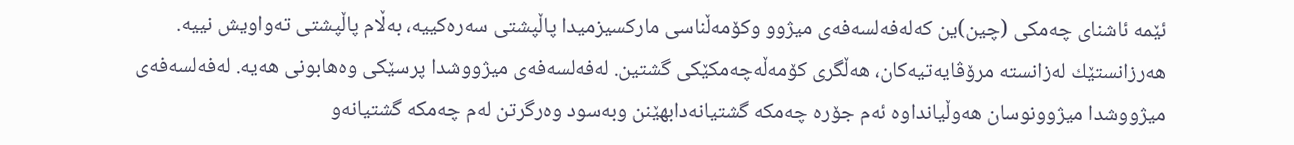ئێمه‌ ئاشنای چه‌مكی (چین)ین كه‌له‌فه‌لسه‌فه‌ی میژوو وكۆمه‌ڵناسی ماركسیزمیدا پاڵپشتی سه‌ره‌كییه‌، به‌ڵام پاڵپشتی ته‌واویش نییه‌. هه‌رزانستێك له‌زانسته‌ مرۆڤایه‌تیه‌كان، هه‌ڵگری كۆمه‌ڵه‌چه‌مكێكی گشتین. له‌فه‌لسه‌فه‌ی میژووشدا پرسێكی وه‌هابونی هه‌یه‌. له‌فه‌لسه‌فه‌ی میژووشدا میژوونوسان هه‌وڵیانداوه‌ ئه‌م جۆره‌ چه‌مكه‌ گشتیانه‌دابهێنن وبه‌سود وه‌رگرتن له‌م چه‌مكه‌ گشتیانه‌و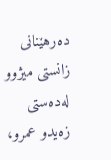ده‌رهێنانی زانستی میژوو له‌ده‌ستی زه‌یدو عمرو،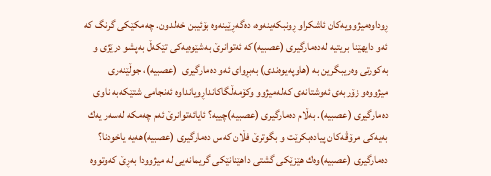ڕوداوه‌میژوویه‌كان ئاشكراو ڕونبكه‌ینه‌وه‌، ده‌گه‌ڕێینه‌وه‌ بۆئیبن خه‌لدون. چه‌مكێكی گرنگ كه‌ ئه‌و دایهێنا بریتیه‌ له‌ده‌مارگیری (عصبیه‌)كه‌ ئه‌توانرێ‌ به‌شێوه‌یه‌كی تێكه‌ڵ به‌پشو درێژی و به‌كورتی وه‌ریبگرین به‌ (هاوپه‌یوه‌ندی) به‌بڕوای ئه‌و ده‌مارگیری  (عصبیه‌)، جوڵێنه‌ری میژووه‌و زۆربه‌ی ئه‌وشتانه‌ی كه‌له‌میژوو وكۆمه‌ڵگاكانداڕویانداوه‌ ئه‌نجامی شتێكه‌به‌ ناوی ده‌مارگیری (عصبیه‌). به‌ڵام ده‌مارگیری (عصبیه‌)چییه‌؟ ئایائه‌توانرێ‌ ئه‌م چه‌مكه‌ له‌سه‌ر یه‌ك به‌یه‌كی مرۆڤه‌كان پیاده‌بكرێت و بگوترێ‌ فڵان كه‌س ده‌مارگیری (عصبیه‌)هه‌یه‌ یاخودنا؟ ده‌مارگیری (عصبیه‌)وه‌ك هێزێكی گشتی داهێنانێكی گریمانه‌یی له‌ میژوودا به‌ڕێ‌ كه‌وتووه‌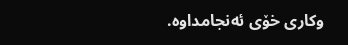وكاری خۆی ئه‌نجامداوه‌.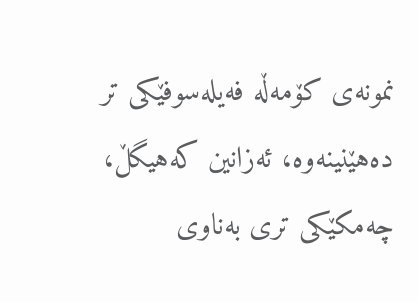نمونه‌ی كۆمه‌ڵه‌ فه‌یله‌سوفێكی تر ده‌هێنینه‌وه‌، ئه‌زانین كه‌هیگڵ، چه‌مكێكی تری به‌ناوی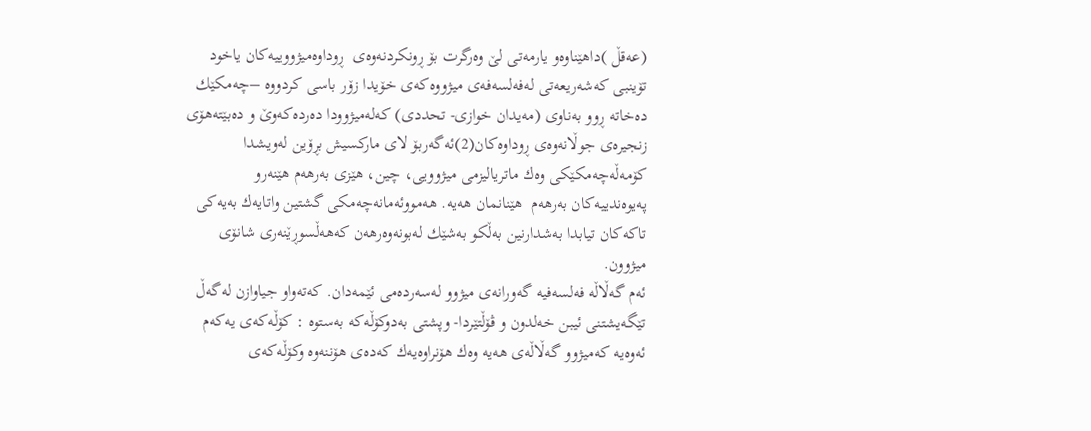(عه‌قڵ )داهێناوه‌و یارمه‌تی لێ‌ وه‌رگرت بۆ ڕونكردنه‌وه‌ی  ڕوداوه‌میژووییه‌كان یاخود تۆینبی كه‌شه‌ریعه‌تی له‌فه‌لسه‌فه‌ی میژووه‌كه‌ی خۆیدا زۆر باسی كردووه‌ –چه‌مكێك ده‌خاته‌ ڕوو به‌ناوی (مه‌یدان خوازی- تحددی) كه‌له‌میژوودا ده‌رده‌كه‌وێ‌ و ده‌بێته‌هۆی زنجیره‌ی جوڵانه‌وه‌ی ڕوداوه‌كان(2)ئه‌گه‌ربۆ لای ماركسیش بڕۆین له‌ویشدا كۆمه‌ڵه‌چه‌مكێكی وه‌ك ماتریالیزمی میژوویی، چین، هێزی به‌رهه‌م هێنه‌رو په‌یوه‌ندییه‌كان به‌رهه‌م  هێنانمان هه‌یه‌. هه‌مووئه‌مانه‌چه‌مكی گشتین واتایه‌ك به‌یه‌كی تاكه‌كان تیابدا به‌شدارنین به‌ڵكو به‌شێك له‌بونه‌وه‌رهه‌ن كه‌هه‌ڵسوڕێنه‌ری شانۆی میژوون.
ئه‌م گه‌ڵاڵه‌ فه‌لسه‌فیه‌ گه‌ورانه‌ی میژوو له‌سه‌رده‌می ئێمه‌دان. كه‌ته‌واو جیاوازن له‌گه‌ڵ تێگه‌یشتنی ئیبن خه‌لدون و ڤۆڵتێردا- وپشتی به‌دوكۆڵه‌كه‌ به‌ستوه‌ : كۆڵه‌كه‌ی یه‌كه‌م  ئه‌وه‌یه‌ كه‌میژوو گه‌ڵاڵه‌ی هه‌یه‌ وه‌ك هۆنراوه‌یه‌ك كه‌ده‌ی هۆننه‌وه‌ وكۆڵه‌كه‌ی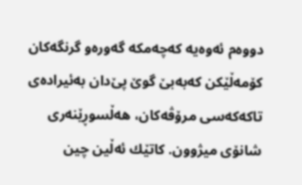دووه‌م ئه‌وه‌یه‌ كه‌چه‌مكه‌ گه‌وره‌و گرنگه‌كان كۆمه‌ڵێكن كه‌به‌بێ‌ گوێ‌ پێ‌دان به‌ئیراده‌ی تاكه‌كه‌سی مرۆڤه‌كان، هه‌ڵسوڕێنه‌ری شانۆی میژوون. كاتێك ئه‌ڵین چین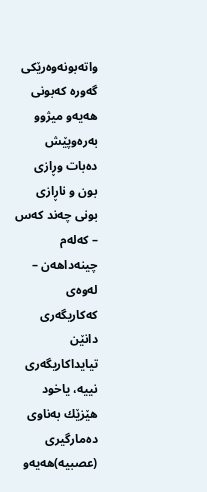واته‌بونه‌وه‌رێكی گه‌وره‌ كه‌بونی هه‌یه‌و میژوو به‌ره‌وپێش ده‌بات وڕازی بون و ناڕازی بونی چه‌ند كه‌س – كه‌له‌م چینه‌داهه‌ن – له‌وه‌ی كه‌كاریگه‌ری دانێن تیایداكاریگه‌ری نییه‌، یاخود هێزێك به‌ناوی ده‌مارگیری (عصبیه‌)هه‌یه‌و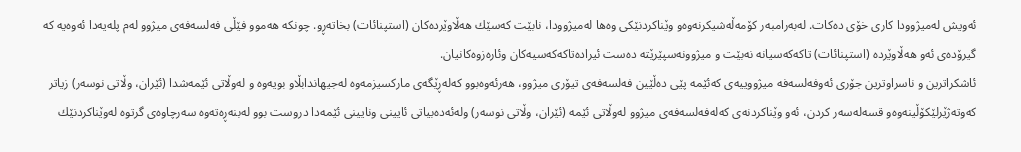ئه‌ویش له‌میژوودا كاری خۆی ده‌كات. له‌به‌رامبه‌ر كۆمه‌ڵه‌شیكرنه‌وه‌و وێناكردنێكی وه‌ها له‌میژوودا، نابێت كه‌سێك هه‌ڵاوێرده‌كان (استپنائات) بخاته‌ڕو. چونكه‌ هه‌موو فێڵی فه‌لسه‌فه‌ی میژوو له‌م پله‌یه‌دا ئه‌وه‌یه‌ كه‌ گیرۆده‌ی ئه‌و هه‌ڵاوێرده‌ (استپنائات) تاكه‌كه‌سیانه‌ نه‌بێت و میژوونه‌سپێرێته‌ ده‌ست ئیراده‌تاكه‌كه‌سیه‌كان وئاره‌زوه‌كانیان.
ئاشكراترین و ناسراوترین جۆری ئه‌وفه‌لسه‌فه‌ میژووییه‌ی كه‌ئێمه‌ پێی ده‌ڵێین فه‌لسه‌فه‌ی تیۆری میژوو، هه‌رئه‌وه‌بوو كه‌له‌ڕێگه‌ی ماركسیزمه‌وه‌ له‌جیهاندابڵاو بویه‌وه‌ و له‌وڵاتی ئێمه‌شدا (ئێران، وڵاتی نوسه‌ر) زیاتر كه‌وته‌ژێرلێكۆڵینه‌وه‌و قسه‌له‌سه‌ر كردن، ئه‌و وێناكردنه‌ی كه‌له‌فه‌لسه‌فه‌ی میژوو له‌وڵاتی ئێمه‌ (ئێران، وڵاتی نوسه‌ر) وله‌ئه‌ده‌بیاتی ئایینی ونایینی ئێمه‌دا دروست بوو له‌بنه‌ڕه‌ته‌وه‌ سه‌رچاوه‌ی گرتوه‌ له‌وێناكردنێك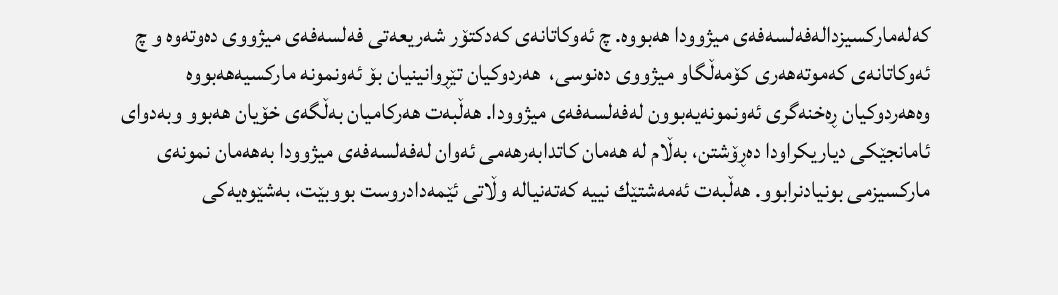كه‌له‌ماركسیزداله‌فه‌لسه‌فه‌ی میژوودا هه‌بووه‌. چ ئه‌وكاتانه‌ی كه‌دكتۆر شه‌ریعه‌تی فه‌لسه‌فه‌ی میژووی ده‌وته‌وه‌ و چ ئه‌وكاتانه‌ی كه‌موته‌هه‌ری كۆمه‌ڵگاو میژووی ده‌نوسی،  هه‌ردوكیان تێڕوانینیان بۆ ئه‌ونمونه‌ ماركسیه‌هه‌بووه‌ وه‌هه‌ردوكیان ڕه‌خنه‌گری ئه‌ونمونه‌یه‌بوون له‌فه‌لسه‌فه‌ی میژوودا. هه‌ڵبه‌ت هه‌ركامیان به‌ڵگه‌ی خۆیان هه‌بوو وبه‌دوای ئامانجێكی دیاریكراودا ده‌ڕۆشتن، به‌ڵام له‌ هه‌مان كاتدابه‌رهه‌می ئه‌وان له‌فه‌لسه‌فه‌ی میژوودا به‌هه‌مان نمونه‌ی ماركسیزمی بونیادنرابوو. هه‌ڵبه‌ت ئه‌مه‌شتێك نییه‌ كه‌ته‌نیاله‌ وڵاتی ئێمه‌دادروست بووبێت، به‌شێوه‌یه‌كی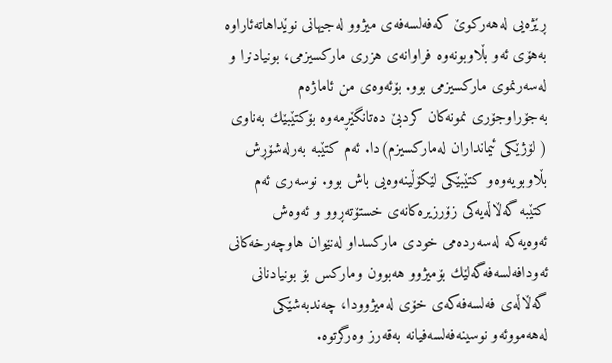ڕێژه‌یی له‌هه‌ركوێ‌ كه‌فه‌لسه‌فه‌ی میژوو له‌جیهانی نوێداهاته‌ئاراوه‌ به‌هۆی ئه‌و بڵاوبونه‌وه‌ فراوانه‌ی هزری ماركسیزمی، بونیادنرا و له‌سه‌رنموی ماركسیزمی بوو. بۆئه‌وه‌ی من ئاماژه‌م به‌جۆراوجۆری نمونه‌كان كردبێ‌ ده‌تانگێڕمه‌وه‌ بۆكتێبێك به‌ناوی ( لۆژێكی ئیمانداران له‌ماركسیزم)دا. ئه‌م كتێبه‌ به‌رله‌شۆڕش بڵاوبویه‌وه‌و كتێبێكی لێكۆڵینه‌وه‌یی باش بوو. نوسه‌ری ئه‌م كتێبه‌ گه‌ڵاڵه‌یه‌كی زۆرزیره‌كانه‌ی خستۆته‌ڕوو و ئه‌وه‌ش ئه‌وه‌یه‌كه‌ له‌سه‌رده‌می خودی ماركسداو له‌نێوان هاوچه‌رخه‌كانی ئه‌ودافه‌لسه‌فه‌گه‌لێك بۆمیژوو هه‌بوون وماركس بۆ بونیادنانی گه‌ڵاڵه‌ی فه‌لسه‌فه‌كه‌ی خۆی له‌میژوودا، چه‌ندبه‌شێكی له‌هه‌مووئه‌و نوسینه‌فه‌لسه‌فیانه‌ به‌قه‌رز وه‌رگرتوه‌.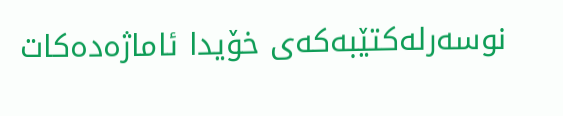نوسه‌رله‌كتێبه‌كه‌ی خۆیدا ئاماژه‌ده‌كات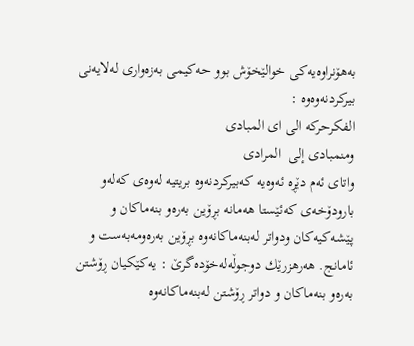به‌هۆنراوه‌یه‌كی خوالێخۆش بوو حه‌كیمی به‌زه‌واری له‌لایه‌نی بیركردنه‌وه‌وه‌ :
الفكرحركه‌ الی ای المبادی
ومنمبادی إلی  المرادی
واتای ئه‌م دێڕه‌ ئه‌وه‌یه‌ كه‌بیركردنه‌وه‌ بریتیه‌ له‌وه‌ی كه‌له‌و بارودۆخه‌ی كه‌ئێستا هه‌مانه‌ بڕۆین به‌ره‌و بنه‌ماكان و پێشه‌كیه‌كان ودواتر له‌بنه‌ماكانه‌وه‌ بڕۆین به‌ره‌ومه‌به‌ست و ئامانج. هه‌رهزرێك دوجوڵه‌له‌خۆده‌گرێ‌ : یه‌كێكیان ڕۆشتن به‌ره‌و بنه‌ماكان و دواتر ڕۆشتن له‌بنه‌ماكانه‌وه‌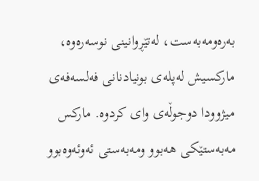به‌ره‌ومه‌به‌ست، له‌تێڕوانینی نوسه‌ره‌وه‌، ماركسیش له‌پله‌ی بونیادنانی فه‌لسه‌فه‌ی میژوودا دوجوڵه‌ی وای كردوه‌. ماركس مه‌به‌ستێكی هه‌بوو ومه‌به‌ستی ئه‌وئه‌وه‌بوو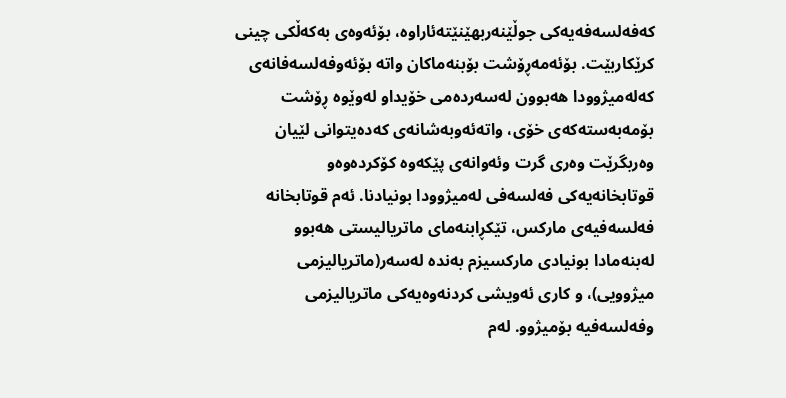كه‌فه‌لسه‌فه‌یه‌كی جوڵێنه‌ربهێنێته‌ئاراوه‌، بۆئه‌وه‌ی به‌كه‌ڵكی چینی كرێكاربێت. بۆئه‌مه‌ڕۆشت بۆبنه‌ماكان واته‌ بۆئه‌وفه‌لسه‌فانه‌ی كه‌له‌میژوودا هه‌بوون له‌سه‌رده‌می خۆیداو له‌وێوه‌ ڕۆشت بۆمه‌به‌سته‌كه‌ی خۆی، واته‌ئه‌وبه‌شانه‌ی كه‌ده‌یتوانی لێیان وه‌ربگرێت وه‌ری گرت وئه‌وانه‌ی پێكه‌وه‌ كۆكرده‌وه‌و قوتابخانه‌یه‌كی فه‌لسه‌فی له‌میژوودا بونیادنا. ئه‌م قوتابخانه‌ فه‌لسه‌فیه‌ی ماركس، تێكڕابنه‌مای ماتریالیستی هه‌بوو له‌بنه‌مادا بونیادی ماركسیزم به‌نده‌ له‌سه‌ر(ماتریالیزمی میژوویی)، و كاری ئه‌ویشی كردنه‌وه‌یه‌كی ماتریالیزمی وفه‌لسه‌فیه‌ بۆمیژوو. له‌م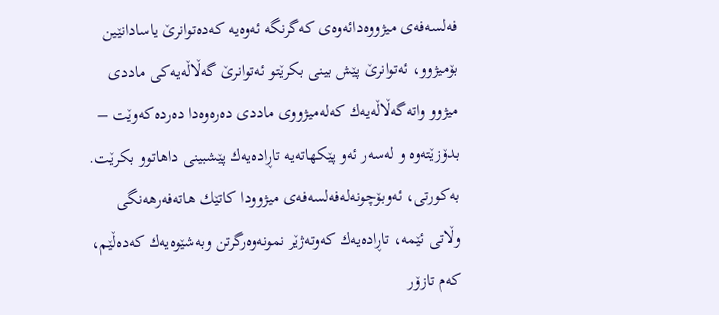فه‌لسه‌فه‌ی میژووه‌دائه‌وه‌ی كه‌گرنگه‌ ئه‌وه‌یه‌ كه‌ده‌توانرێ‌ یاسادانێین بۆمیژوو، ئه‌توانرێ‌ پێش بینی بكرێتو ئه‌توانرێ‌ گه‌ڵاڵه‌یه‌كی ماددی میژوو واته‌گه‌ڵاڵه‌یه‌ك كه‌له‌میژووی ماددی ده‌ره‌وه‌دا ده‌رده‌كه‌وێت – بدۆزێته‌وه‌ و له‌سه‌ر ئه‌و پێكهاته‌یه‌ تاڕاده‌یه‌ك پێشبینی داهاتوو بكرێت. به‌كورتی، ئه‌وبۆچونه‌له‌فه‌لسه‌فه‌ی میژوودا كاتێك هاته‌فه‌رهه‌نگی وڵاتی ئێمه‌، تاڕاده‌یه‌ك كه‌وته‌ژێر نمونه‌وه‌رگرتن وبه‌شێوه‌یه‌ك كه‌ده‌ڵێم، كه‌م تازۆر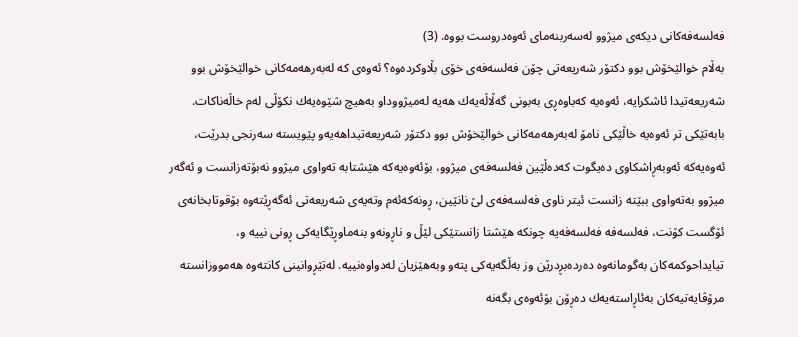فه‌لسه‌فه‌كانی دیكه‌ی میژوو له‌سه‌ربنه‌مای ئه‌وه‌دروست بووه‌. (3)
به‌ڵام خوالێخۆش بوو دكتۆر شه‌ریعه‌تی چۆن فه‌لسه‌فه‌ی خۆی بڵاوكرده‌وه‌؟ ئه‌وه‌ی كه‌ له‌به‌رهه‌مه‌كانی خوالێخۆش بوو شه‌ریعه‌تیدا ئاشكرایه‌، ئه‌وه‌یه‌ كه‌باوه‌ڕی به‌بونی گه‌ڵاڵه‌یه‌ك هه‌یه‌ له‌میژووداو به‌هیچ شێوه‌یه‌ك نكۆڵی له‌م خاڵه‌ناكات. بابه‌تێكی تر ئه‌وه‌یه‌ خاڵێكی نامۆ له‌به‌رهه‌مه‌كانی خوالێخۆش بوو دكتۆر شه‌ریعه‌تیداهه‌یه‌و پێویسته‌ سه‌رنجی بدرێت، ئه‌وه‌یه‌كه‌ ئه‌وبه‌ڕاشكاوی ده‌یگوت كه‌ده‌ڵێین فه‌لسه‌فه‌ی میژوو، بۆئه‌وه‌یه‌كه‌ هێشتابه‌ ته‌واوی میژوو نه‌بۆته‌زانست و ئه‌گه‌ر میژوو به‌ته‌واوی ببێته‌ زانست ئیتر ناوی فه‌لسه‌فه‌ی لێ‌ نانێین، ڕونه‌كه‌ئه‌م وته‌یه‌ی شه‌ریعه‌تی ئه‌گه‌ڕێته‌وه‌ بۆقوتابخانه‌ی ئۆگست كۆنت، فه‌لسه‌فه‌ فه‌لسه‌فه‌یه‌ چونكه‌ هێشتا زانستێكی لێڵ و ناڕونه‌و بنه‌ماوڕێگایه‌كی ڕونی نییه‌ و، تیایداحوكمه‌كان به‌گومانه‌وه‌ ده‌رده‌بڕدرێن وز به‌ڵگه‌یه‌كی پته‌و وبه‌هێزیان له‌دواوه‌نییه‌. له‌تێڕوانینی كانته‌وه‌ هه‌مووزانسته‌ مرۆڤایه‌تیه‌كان به‌ئاڕاسته‌یه‌ك ده‌ڕۆن بۆئه‌وه‌ی بگه‌نه‌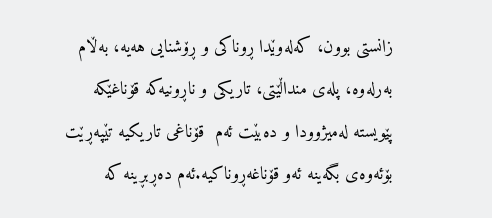زانستی بوون، كه‌له‌وێدا ڕوناكی و ڕۆشنایی هه‌یه‌، به‌ڵام به‌رله‌وه‌، پله‌ی منداڵێتی، تاریكی و ناڕونیه‌كه‌ قۆناغێكه‌ پێویسته‌ له‌میژوودا و ده‌بێت ئه‌م  قۆناغی تاریكیه‌ تێپه‌ڕێت بۆئه‌وه‌ی بگه‌ینه‌ ئه‌و قۆناغه‌ڕوناكیه‌.ئه‌م ده‌ڕبڕینه‌ كه‌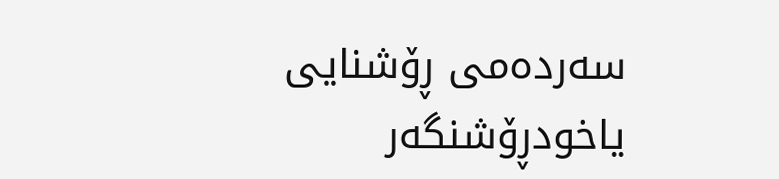سه‌رده‌می ڕۆشنایی یاخودڕۆشنگه‌ر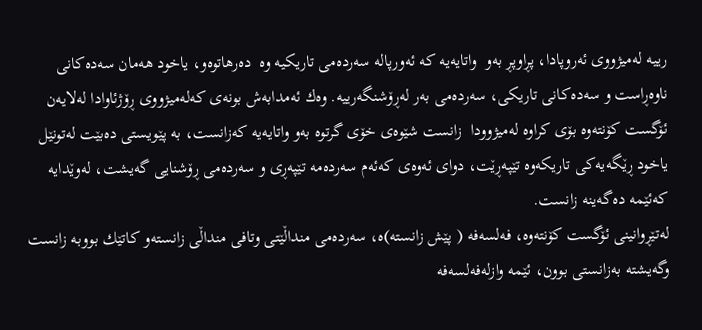رییه‌ له‌میژووی ئه‌روپادا، پڕاوپڕ به‌و  واتایه‌یه‌ كه‌ ئه‌ورپاله‌ سه‌رده‌می تاریكیه‌ وه‌  ده‌رهاتوه‌و، یاخود هه‌مان سه‌ده‌كانی ناوه‌ڕاست و سه‌ده‌كانی تاریكی، سه‌رده‌می به‌ر له‌ڕۆشنگه‌رییه‌. وه‌ك ئه‌مدابه‌ش بونه‌ی كه‌له‌میژووی ڕۆژئاوادا له‌لایه‌ن ئۆگست كۆنته‌وه‌ بۆی كراوه‌ له‌میژوودا  زانست شێوه‌ی خۆی گرتوه‌ به‌و واتایه‌یه‌ كه‌زانست، به‌ پێویستی ده‌بێت له‌تونێل یاخود ڕێگه‌یه‌كی تاریكه‌وه‌ تێپه‌ڕێت، دوای ئه‌وه‌ی كه‌ئه‌م سه‌رده‌مه‌ تێپه‌ڕی و سه‌رده‌می ڕۆشنایی گه‌یشت، له‌وێدایه‌ كه‌ئێمه‌ ده‌گه‌ینه‌ زانست.
له‌تێڕوانینی ئۆگست كۆنته‌وه‌، فه‌لسه‌فه‌ ( پێش زانسته‌)ه‌، سه‌رده‌می منداڵێتی وتافی منداڵی زانسته‌و كاتێك بووبه‌ زانست وگه‌یشته‌ به‌زانستی بوون، ئێمه‌ وازله‌فه‌لسه‌فه‌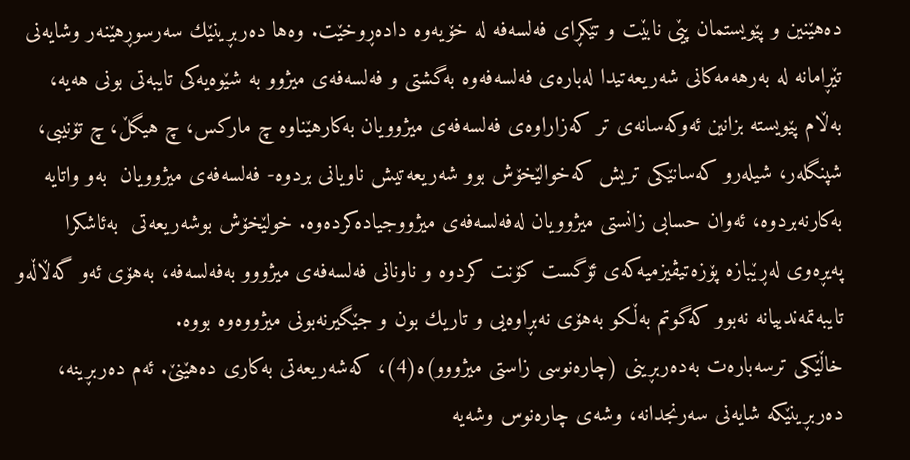ده‌هێنین و پێویستمان پێی نابێت و تێكڕای فه‌لسه‌فه‌ له‌ خۆیه‌وه‌ داده‌ڕوخێت. وه‌ها ده‌ربڕینێك سه‌رسوڕهێنه‌ر وشایه‌نی تێڕامانه‌ له‌ به‌رهه‌مه‌كانی شه‌ریعه‌تیدا له‌باره‌ی فه‌لسه‌فه‌وه‌ به‌گشتی و فه‌لسه‌فه‌ی میژوو به‌ شێوه‌یه‌كی تایبه‌تی بونی هه‌یه‌، به‌ڵام پێویسته‌ بزانین ئه‌وكه‌سانه‌ی تر كه‌زاراوه‌ی فه‌لسه‌فه‌ی میژوویان به‌كارهێناوه‌ چ ماركس، چ هیگڵ، چ تۆنیبی، شپنگله‌ر، شیله‌رو كه‌سانێكی تریش كه‌خوالێخۆش بوو شه‌ریعه‌تیش ناویانی بردوه‌- فه‌لسه‌فه‌ی میژوویان  به‌و واتایه‌ به‌كارنه‌بردوه‌، ئه‌وان حسابی زانستی میژوویان له‌فه‌لسه‌فه‌ی میژووجیاده‌كرده‌وه‌. خولێخۆش بوشه‌ریعه‌تی  به‌ئاشكرا په‌یڕه‌وی له‌ڕێبازه‌ پۆزه‌تیڤیزمیه‌كه‌ی ئۆگست كۆنت كردوه‌ و ناونانی فه‌لسه‌فه‌ی میژووو به‌فه‌لسه‌فه‌، به‌هۆی ئه‌و گه‌ڵاڵه‌و تایبه‌تمه‌ندییانه‌ نه‌بوو كه‌گوتم به‌ڵكو به‌هۆی نه‌بڕاوه‌یی و تاریك بون و جێگیرنه‌بونی میژووه‌وه‌ بووه‌.
خاڵێكی ترسه‌باره‌ت به‌ده‌ربڕینی (چاره‌نوسی زاستی میژووو)ه‌(4)، كه‌شه‌ریعه‌تی به‌كاری ده‌هێنێ‌. ئه‌م ده‌ربڕینه‌، ده‌ربڕینێكه‌ شایه‌نی سه‌رنجدانه‌، وشه‌ی چاره‌نوس وشه‌یه‌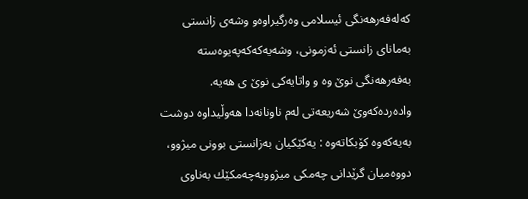كه‌له‌فه‌رهه‌نگی ئیسلامی وه‌رگیراوه‌و وشه‌ی زانستی به‌مانای زانستی ئه‌زمونی، وشه‌یه‌كه‌كه‌په‌یوه‌سته‌ به‌فه‌رهه‌نگی نوێ‌ وه‌ و واتایه‌كی نوێ‌ ی هه‌یه‌. واده‌رده‌كه‌وێ‌ شه‌ریعه‌تی له‌م ناونانه‌دا هه‌وڵیداوه‌ دوشت به‌یه‌كه‌وه‌ كۆبكاته‌وه‌ : یه‌كێكیان به‌زانستی بوونی میژوو، دووه‌میان گرێدانی چه‌مكی میژووبه‌چه‌مكێك به‌ناوی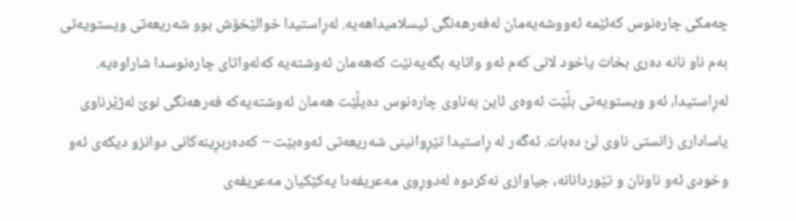چه‌مكی چاره‌نوس كه‌ئێمه‌ ئه‌ووشه‌یه‌مان له‌فه‌رهه‌نگی ئیسلامیداهه‌یه‌. له‌ڕاستیدا خوالێخۆش بوو شه‌ریعه‌تی ویستویه‌تی به‌م ناو نانه‌ ده‌ری بخات یاخود لانی كه‌م ئه‌و واتایه‌ بگه‌یه‌نێت كه‌هه‌مان ئه‌وشته‌یه‌ كه‌له‌واتای چاره‌نوسدا شاراوه‌یه‌. له‌ڕاستیدا، ئه‌و ویستویه‌تی بڵێت ئه‌وه‌ی ئاین به‌ناوی چاره‌نوس ده‌یڵێت هه‌مان ئه‌وشته‌یه‌كه‌ فه‌رهه‌نگی نوێ‌ له‌ژێرناوی یاساداری زانستی ناوی لێ‌ ده‌بات. ئه‌گه‌ر له‌ ڕاستیدا تێڕوانینی شه‌ریعه‌تی ئه‌وه‌بێت – كه‌ده‌ربڕینه‌كانی دوانزو دیكه‌ی ئه‌و وخودی ئه‌و ناونان و تێوردانانه‌، جیاوازی نه‌كردوه‌ له‌دوڕوی مه‌عریفه‌دا یه‌كێكیان مه‌عریفه‌ی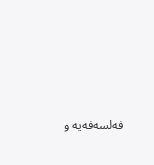فه‌لسه‌فه‌یه‌ و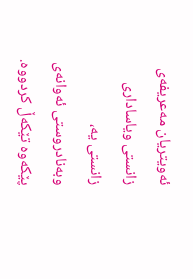ئه‌ویتریان مه‌عریفه‌ی زانستی ویاساداری زانستی یه‌، وبه‌نادروستی ئه‌وانه‌ی پێكه‌وه‌ تێكه‌ڵ كردووه‌.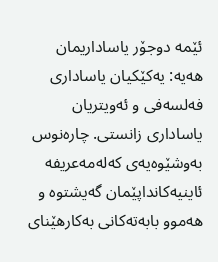ئێمه‌ دوجۆر یاساداریمان هه‌یه‌: یه‌كێكیان یاساداری فه‌لسه‌فی و ئه‌ویتریان یاساداری زانستی. چاره‌نوس به‌وشێوه‌یه‌ی كه‌له‌مه‌عریفه‌ ئاینیه‌كانداپێمان گه‌یشتوه‌ و هه‌موو بابه‌ته‌كانی به‌كارهێنای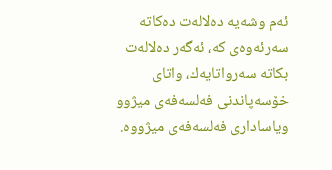ئه‌م وشه‌یه‌ ده‌لاله‌ت ده‌كاته‌ سه‌رئه‌وه‌ی كه‌، ئه‌گه‌ر ده‌لاله‌ت بكاته‌ سه‌رواتایه‌ك، واتای خۆسه‌پاندنی فه‌لسه‌فه‌ی میژوو  ویاساداری فه‌لسه‌فه‌ی میژووه‌.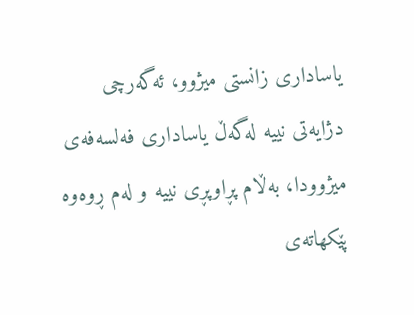یاساداری زانستی میژوو، ئه‌گه‌رچی دژایه‌تی نییه‌ له‌گه‌ڵ یاساداری فه‌لسه‌فه‌ی میژوودا، به‌ڵام پڕاوپڕی نییه‌ و له‌م ڕوه‌وه‌ پێكهاته‌ی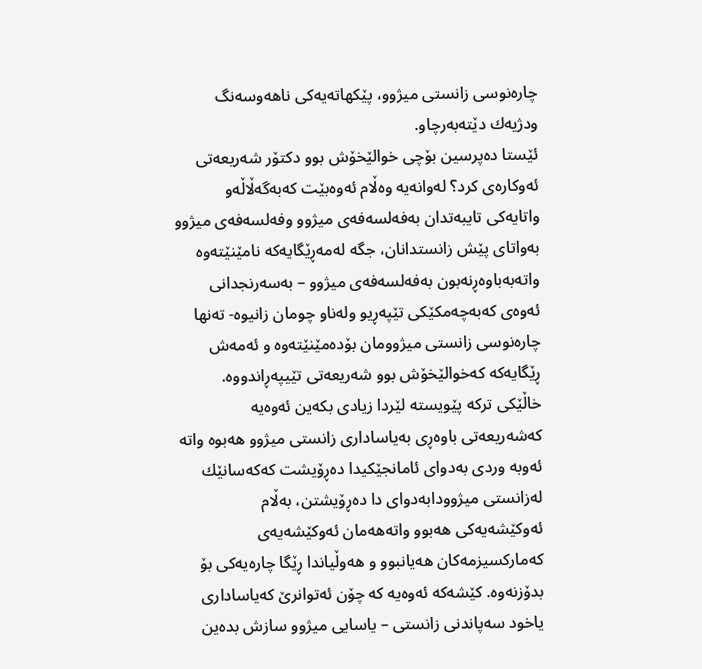چاره‌نوسی زانستی میژوو، پێكهاته‌یه‌كی ناهه‌وسه‌نگ ودژیه‌ك دێته‌به‌رچاو.
ئێستا ده‌پرسین بۆچی خوالێخۆش بوو دكتۆر شه‌ریعه‌تی ئه‌وكاره‌ی كرد؟ له‌وانه‌یه‌ وه‌ڵام ئه‌وه‌بێت كه‌به‌گه‌ڵاڵه‌و واتایه‌كی تایبه‌تدان به‌فه‌لسه‌فه‌ی میژوو وفه‌لسه‌فه‌ی میژوو به‌واتای پێش زانستدانان، جگه‌ له‌مه‌ڕێگایه‌كه‌ نامێنێته‌وه‌ واته‌به‌باوه‌ڕنه‌بون به‌فه‌لسه‌فه‌ی میژوو – به‌سه‌رنجدانی ئه‌وه‌ی كه‌به‌چه‌مكێكی تێپه‌ڕیو وله‌ناو چومان زانیوه‌- ته‌نها چاره‌نوسی زانستی میژوومان بۆده‌مێنێته‌وه‌ و ئه‌مه‌ش ڕێگایه‌كه‌ كه‌خوالێخۆش بوو شه‌ریعه‌تی تێیپه‌ڕاندووه‌.
خاڵێكی تركه‌ پێویسته‌ لێردا زیادی بكه‌ین ئه‌وه‌یه‌ كه‌شه‌ریعه‌تی باوه‌ڕی به‌یاساداری زانستی میژوو هه‌بوه‌ واته‌ ئه‌وبه‌ وردی به‌دوای ئامانجێكیدا ده‌ڕۆیشت كه‌كه‌سانێك له‌زانستی میژوودابه‌دوای دا ده‌ڕۆیشتن، به‌ڵام ئه‌وكێشه‌یه‌كی هه‌بوو واته‌هه‌مان ئه‌وكێشه‌یه‌ی كه‌ماركسیزمه‌كان هه‌یانبوو و هه‌وڵیاندا ڕێگا چاره‌یه‌كی بۆ بدۆزنه‌وه‌. كێشه‌كه‌ ئه‌وه‌یه‌ كه‌ چۆن ئه‌توانرێ‌ كه‌یاساداری یاخود سه‌پاندنی زانستی – یاسایی میژوو سازش بده‌ین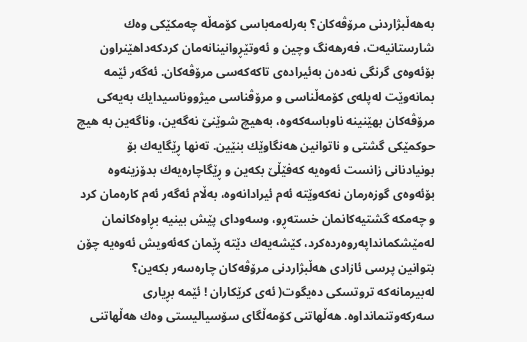به‌هه‌ڵبژاردنی مرۆڤه‌كان؟ به‌رله‌مه‌باسی كۆمه‌ڵه‌ چه‌مكێكی وه‌ك شارستانیه‌ت، فه‌رهه‌نگ وچین و ئه‌وتێڕوانینانه‌مان كردكه‌داهێنراون بۆئه‌وه‌ی گرنگی نه‌ده‌ن به‌ئیراده‌ی تاكه‌كه‌سی مرۆڤه‌كان. ئه‌گه‌ر ئێمه‌ بمانه‌وێت له‌پله‌ی كۆمه‌ڵناسی و مرۆڤناسی میژووناسیدایك به‌یه‌كی مرۆڤه‌كان بهێنینه‌ ناوباسه‌كه‌وه‌، به‌هیچ شوێنێ‌ نه‌گه‌ین، وناگه‌ین به‌ هیچ حوكمێكی گشتی و ناتوانین هه‌نگاوێك بنێین. ته‌نها ڕێگایه‌ك بۆ بونیادنانی زانست ئه‌وه‌یه‌ كه‌فێڵێ‌ بكه‌ین و ڕێگاچاره‌یه‌ك بدۆزینه‌وه‌ بۆئه‌وه‌ی گوزه‌رمان نه‌كه‌وێته‌ ئه‌م ئیرادانه‌وه‌، به‌ڵام ئه‌گه‌ر ئه‌م كاره‌مان كرد و چه‌مكه‌ گشتیه‌كانمان خسته‌ڕو، وسه‌ودای پێش بینیه‌ بڕاوه‌كانمان له‌مێشكمانداپه‌روه‌رده‌كرد، كێشه‌یه‌ك دێته‌ ڕێمان كه‌ئه‌ویش ئه‌وه‌یه‌ چۆن بتوانین پرسی ئازادی هه‌ڵبژاردنی مرۆڤه‌كان چاره‌سه‌ر بكه‌ین؟
له‌بیرمانه‌كه‌ تروتسكی ده‌یگوت( ئه‌ی كرێكاران ! ئێمه‌ بڕیاری سه‌ركه‌وتنمانداوه‌. هه‌ڵهاتنی كۆمه‌ڵگای سۆسیالیستی وه‌ك هه‌ڵهاتنی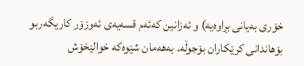خۆری به‌یانی بڕاوه‌یه‌) و ئه‌زانین كه‌ئه‌م قسه‌یه‌ی ئه‌وزۆر كاریگه‌ربو بۆهاندانی كرێكاران بۆجوڵه‌. به‌هه‌مان شێوه‌كه‌ خوالێخۆش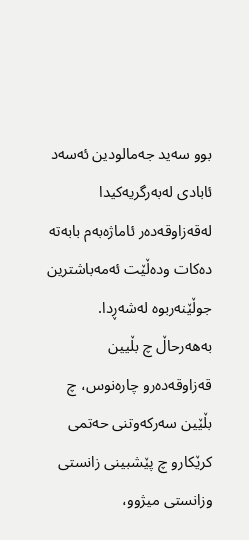بوو سه‌ید جه‌مالودین ئه‌سه‌د ئابادی له‌به‌رگریه‌كیدا له‌قه‌زاوقه‌ده‌ر ئاماژه‌به‌م بابه‌ته‌ ده‌كات وده‌ڵێت ئه‌مه‌باشترین جوڵێنه‌ربوه‌ له‌شه‌ڕدا. به‌هه‌رحاڵ چ بڵیین قه‌زاوقه‌ده‌رو چاره‌نوس، چ بڵێین سه‌ركه‌وتنی حه‌تمی كرێكارو چ پێشبینی زانستی وزانستی میژوو،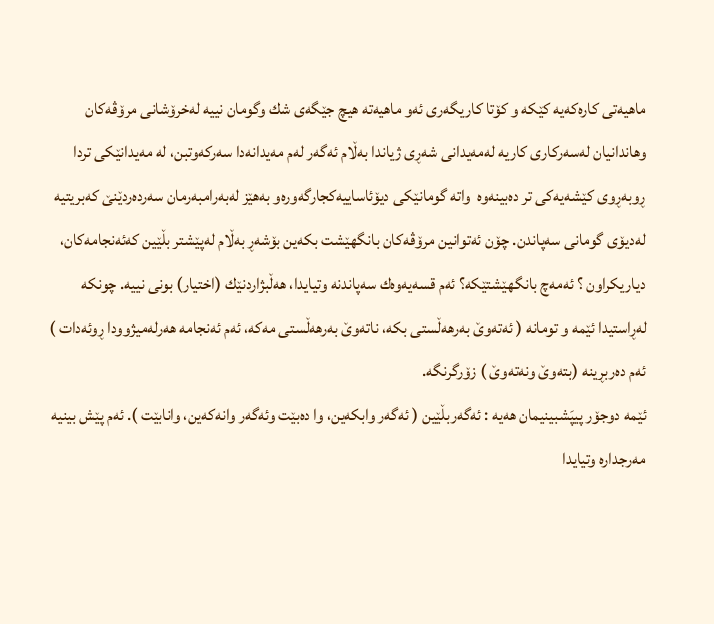ماهیه‌تی كاره‌كه‌یه‌ كێكه‌ و كۆتا كاریگه‌ری ئه‌و ماهیه‌ته‌ هیچ جێگه‌ی شك وگومان نییه‌ له‌خرۆشانی مرۆڤه‌كان وهاندانیان له‌سه‌ركاری كاریه‌ له‌مه‌یدانی شه‌ڕی ژیاندا به‌ڵام ئه‌گه‌ر له‌م مه‌یدانه‌دا سه‌ركه‌وتبن، له‌ مه‌یدانێكی تردا ڕوبه‌ڕوی كێشه‌یه‌كی تر ده‌بینه‌وه‌  واته‌ گومانێكی دیۆئاساییه‌كجارگه‌وره‌و به‌هێز له‌به‌رامبه‌رمان سه‌رده‌ردێنێ‌ كه‌بریتیه‌ له‌دیۆی گومانی سه‌پاندن. چۆن ئه‌توانین مرۆڤه‌كان بانگهێشت بكه‌ین بۆشه‌ڕ به‌ڵام له‌پێشتر بڵێین كه‌ئه‌نجامه‌كان، دیاریكراون ؟ ئه‌مه‌چ بانگهێشتێكه‌؟ ئه‌م قسه‌یه‌وه‌ك سه‌پاندنه‌ وتیایدا، هه‌ڵبژاردنێك (اختیار) بونی نییه‌. چونكه‌ له‌ڕاستیدا ئێمه‌ و تومانه‌ ( ئه‌ته‌وێ‌ به‌رهه‌ڵستی بكه‌، ناته‌وێ‌ به‌رهه‌ڵستی مه‌كه‌، ئه‌م ئه‌نجامه‌ هه‌رله‌میژوودا ڕوئه‌دات ) ئه‌م ده‌ربڕینه‌ (بته‌وێ‌ ونه‌ته‌وێ‌ ) زۆرگرنگه‌.
ئێمه‌ دوجۆر پیپَشبینیمان هه‌یه‌ : ئه‌گه‌ربڵێین ( ئه‌گه‌ر وابكه‌ین، وا ده‌بێت وئه‌گه‌ر وانه‌كه‌ین، وانابێت ). ئه‌م پێش بینیه‌ مه‌رجداره‌ وتیایدا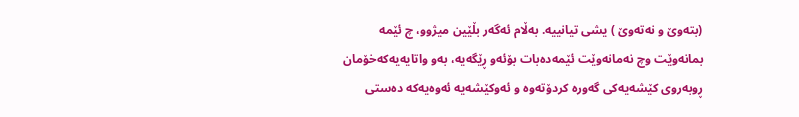(بته‌وێ‌ و نه‌ته‌وێ‌ ) یشی تیانییه‌. به‌ڵام ئه‌گه‌ر بڵێین میژوو، چ ئێمه‌ بمانه‌وێت وچ نه‌مانه‌وێت ئێمه‌ده‌بات بۆئه‌و ڕێگه‌یه‌، به‌و واتایه‌یه‌كه‌خۆمان ڕوبه‌روی كێشه‌یه‌كی گه‌وره‌ كردۆته‌وه‌ و ئه‌وكێشه‌یه‌ ئه‌وه‌یه‌كه‌ ده‌ستی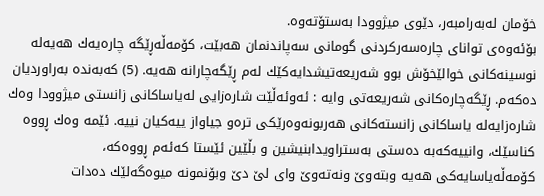خۆمان له‌به‌رامبه‌ر، دێوی میژوودا به‌ستۆته‌وه‌.
بۆئه‌وه‌ی توانای چاره‌سه‌ركردنی گومانی سه‌پاندنمان هه‌بێت، كۆمه‌ڵه‌ڕێگه‌ چاره‌یه‌ك هه‌یه‌له‌ نوسینه‌كانی خوالێخۆش بوو شه‌ریعه‌تیشدایه‌كێك له‌م ڕێگه‌چارانه‌ هه‌یه‌. (5) كه‌به‌نده‌ به‌راوردیان ده‌كه‌م. ڕێگه‌چاره‌كانی شه‌ریعه‌تی وایه‌ : ئه‌وئه‌ڵێت شاره‌زایی له‌یاساكانی زانستی میژوودا وه‌ك شاره‌زایه‌له‌ یاساكانی زانسته‌كانی هه‌ربونه‌وه‌رێكی تره‌و جیاواز ییه‌كیان نییه‌. ئێمه‌ وه‌ك ڕووه‌ كناسێك، وانییه‌كه‌به‌ ده‌ستی به‌ستراویدابنیشین و بڵێین ئێستا كه‌ئه‌م ڕووه‌كه‌، كۆمه‌ڵه‌یاسایه‌كی هه‌یه‌ وبته‌وێ‌ ونه‌ته‌وێ‌ وای لێ‌ دێ‌ وبۆنمونه‌ میوه‌گه‌لێك ده‌دات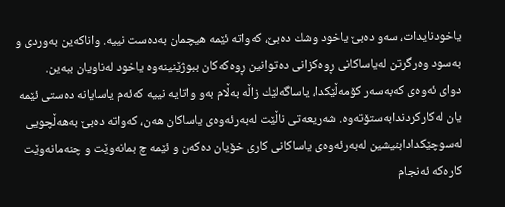یاخودنایدات، سه‌و ده‌بێ‌ یاخود وشك ده‌بێ‌، كه‌واته‌ ئێمه‌ هیچمان به‌ده‌ست نییه‌. واناكه‌ین به‌وردی و به‌سود وه‌رگرتن له‌یاساكانی ڕوه‌كزانی ده‌توانین ڕوه‌كه‌كان ببوژێنینه‌وه‌ یاخود له‌ناویان ببه‌ین.
دوای ئه‌وه‌ی كه‌به‌سه‌ر كۆمه‌ڵێكدا، یاساگه‌لێك زاڵه‌ به‌ڵام به‌و واتایه‌ نییه‌ كه‌ئه‌م یاسایانه‌ ده‌ستی ئێمه‌ یان له‌كاركردندابه‌ستۆته‌وه‌. شه‌ریعه‌تی ناڵێت له‌به‌رئه‌وه‌ی یاساكان هه‌ن، كه‌واته‌ ده‌بێ‌ به‌هه‌ڵچویی له‌سوچێكدادابنیشین له‌به‌رئه‌وه‌ی یاساكانی كاری خۆیان ده‌كه‌ن و ئێمه‌ چ بمانه‌وێت و چنه‌مانه‌وێت كاره‌كه‌ ئه‌نجام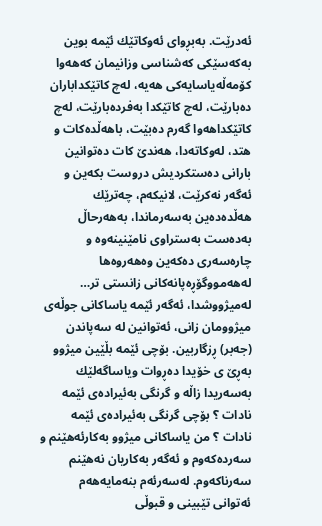ئه‌درێت. به‌بڕوای ئه‌وكاتێك ئێمه‌ بوین به‌كه‌سێكی كه‌شناسی وزانیمان كه‌هه‌وا كۆمه‌ڵه‌یاسایه‌كی هه‌یه‌، له‌چ كاتێكداباران ده‌بارێت، له‌چ كاتێكدا به‌فرده‌بارێت، له‌چ كاتێكداهه‌وا گه‌رم ده‌بێت، باهه‌ڵده‌كات و هتد، له‌وكاته‌دا، هه‌ندێ‌ كات ده‌توانین بارانی ده‌ستكردیش دروست بكه‌ین و ئه‌گه‌ر نه‌كرێت، لانیكه‌م، چه‌ترێك هه‌ڵده‌ده‌ین به‌سه‌رماندا، به‌هه‌رحاڵ به‌ده‌ست به‌ستراوی نامێنینه‌وه‌ و چاره‌سه‌ری ده‌كه‌ین وه‌هه‌روه‌ها له‌هه‌مووگۆڕه‌پانه‌كانی زانستی تر… له‌میژووشدا، ئه‌گه‌ر ئێمه‌ یاساكانی جوڵه‌ی میژوومان زانی، ئه‌توانین له‌ سه‌پاندن (جه‌بر) ڕزگاربین. بۆچی ئێمه‌ بڵێین میژوو به‌ڕێ‌ ی خۆیدا ده‌ڕوات ویاساگه‌لێك به‌سه‌ریدا زاڵه‌ و گرنگی به‌ئیراده‌ی ئێمه‌ نادات ؟ بۆچی گرنگی به‌ئیراده‌ی ئێمه‌ نادات ؟ من یاساكانی میژوو به‌كارئه‌هێنم و سه‌رده‌كه‌وم و ئه‌گه‌ر به‌كاریان نه‌هێنم سه‌رناكه‌وم. له‌سه‌رئه‌م بنه‌مایه‌هه‌م ئه‌توانی تێبینی و قبوڵی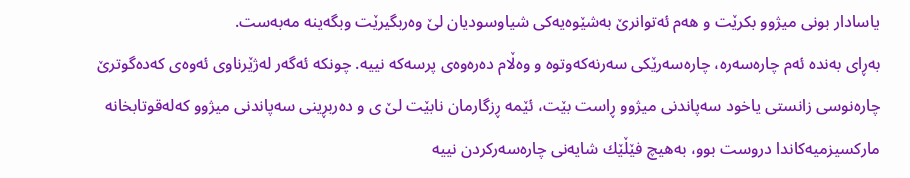یاسادار بونی میژوو بكرێت و هه‌م ئه‌توانرێ‌ به‌شێوه‌یه‌كی شیاوسودیان لێ‌ وه‌ربگیرێت وبگه‌ینه‌ مه‌به‌ست.
به‌ڕای به‌نده‌ ئه‌م چاره‌سه‌ره‌، چاره‌سه‌رێكی سه‌رنه‌كه‌وتوه‌ و وه‌ڵام ده‌ره‌وه‌ی پرسه‌كه‌ نییه‌. چونكه‌ ئه‌گه‌ر له‌ژێرناوی ئه‌وه‌ی كه‌ده‌گوترێ‌ چاره‌نوسی زانستی یاخود سه‌پاندنی میژوو ڕاست بێت، ئێمه‌ ڕزگارمان نابێت لێ‌ ی و ده‌ربڕینی سه‌پاندنی میژوو كه‌له‌قوتابخانه‌ ماركسیزمیه‌كاندا دروست بوو، به‌هیچ فێڵێك شایه‌نی چاره‌سه‌ركردن نییه‌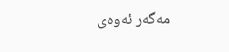مه‌گه‌ر ئه‌وه‌ی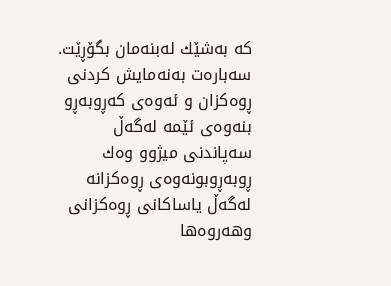كه‌ به‌شێك له‌بنه‌مان بگۆڕێت. سه‌باره‌ت به‌نه‌مایش كردنی ڕوه‌كزان و ئه‌وه‌ی كه‌ڕوبه‌ڕو بنه‌وه‌ی ئێمه‌ له‌گه‌ڵ سه‌پاندنی میژوو وه‌ك ڕوبه‌ڕوبونه‌وه‌ی ڕوه‌كزانه‌ له‌گه‌ڵ یاساكانی ڕوه‌كزانی وهه‌روه‌ها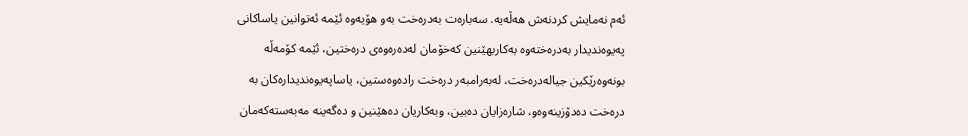ئه‌م نه‌مایش كردنه‌ش هه‌ڵه‌یه‌. سه‌باره‌ت به‌دره‌خت به‌و هۆیه‌وه‌ ئێمه‌ ئه‌توانین یاساكانی په‌یوه‌ندیدار به‌دره‌خته‌وه‌ به‌كاربهێنین كه‌خۆمان له‌ده‌ره‌وه‌ی دره‌ختین، ئێمه‌ كۆمه‌ڵه‌ بونه‌وه‌رێكین جیاله‌دره‌خت، له‌به‌رامبه‌ر دره‌خت راده‌وه‌ستین، یاساپه‌یوه‌ندیداره‌كان به‌ دره‌خت ده‌دۆزینه‌وه‌و، شاره‌زایان ده‌بین، وبه‌كاریان ده‌هێنین و ده‌گه‌ینه‌ مه‌به‌سته‌كه‌مان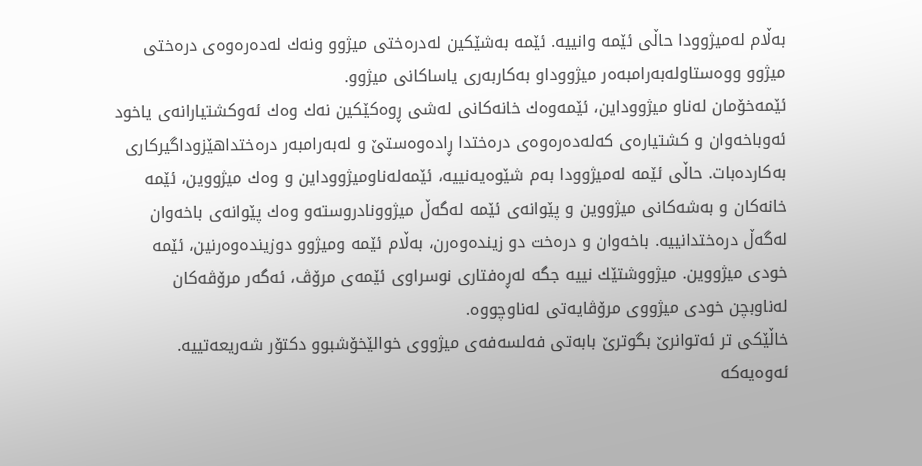به‌ڵام له‌میژوودا حاڵی ئێمه‌ وانییه‌. ئێمه‌ به‌شێكین له‌دره‌ختی میژوو ونه‌ك له‌ده‌ره‌وه‌ی دره‌ختی میژوو ووه‌ستاوله‌به‌رامبه‌ه‌ر میژووداو به‌كاربه‌ری یاساكانی میژوو.
ئێمه‌خۆمان له‌ناو میژووداین، ئێمه‌وه‌ك خانه‌كانی له‌شی ڕوه‌كێكین نه‌ك وه‌ك ئه‌وكشتیارانه‌ی یاخود ئه‌وباخه‌وان و كشتیاره‌ی كه‌له‌ده‌ره‌وه‌ی دره‌ختدا ڕاده‌وه‌ستێ‌ و له‌به‌رامبه‌ر دره‌ختداهێزوداگیركاری به‌كارده‌بات. حاڵی ئێمه‌ له‌میژوودا به‌م شێوه‌یه‌نییه‌، ئێمه‌له‌ناومیژووداین و وه‌ك میژووین، ئێمه‌ خانه‌كان و به‌شه‌كانی میژووین و پێوانه‌ی ئێمه‌ له‌گه‌ڵ میژوونادروسته‌و وه‌ك پێوانه‌ی باخه‌وان له‌گه‌ڵ دره‌ختدانییه‌. باخه‌وان و دره‌خت دو زینده‌وه‌رن، به‌ڵام ئێمه‌ ومیژوو دوزینده‌وه‌رنین، ئێمه‌ خودی میژووین. میژووشتێك نییه‌ جگه‌ له‌ڕه‌فتاری نوسراوی ئێمه‌ی مرۆڤ، ئه‌گه‌ر مرۆڤه‌كان له‌ناوبچن خودی میژووی مرۆڤایه‌تی له‌ناوچووه‌.
خاڵێكی تر ئه‌توانرێ‌ بگوترێ‌ بابه‌تی فه‌لسه‌فه‌ی میژووی خوالێخۆشبوو دكتۆر شه‌ریعه‌تییه‌. ئه‌وه‌یه‌كه‌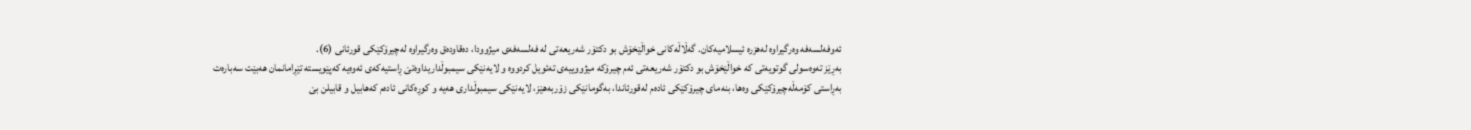ئه‌وفه‌لسه‌فه‌ وه‌رگیراوه‌ له‌هزره‌ ئیسلامیه‌كان. گه‌ڵاڵه‌كانی خواڵێخۆش بو دكتۆر شه‌ریعه‌تی له‌ فه‌لسه‌فه‌ی میژوودا، ده‌قاوده‌ق وه‌رگیراوه‌ له‌چیرۆكێكی قورئانی (6).
به‌ڕێز ته‌وه‌سولی گوتویه‌تی كه‌ خواڵێخۆش بو دكتۆر شه‌ریعه‌تی ئه‌م چیرۆكه‌ میژووییه‌ی ته‌ئویل كردووه‌ و لایه‌نێكی سیمبوڵداریداوه‌تێ‌ ڕاستیه‌كه‌ی ئه‌وه‌یه‌ كه‌پێویسته‌ تێڕامانمان هه‌بێت سه‌باره‌ت به‌ڕاستی كۆمه‌ڵه‌چیرۆكێكی وه‌ها، بنه‌مای چیرۆكێكی ئاده‌م له‌قورئاندا، به‌گومانێكی زۆربه‌هێز، لایه‌نێكی سیمبوڵداری هه‌یه‌ و كوڕه‌كانی ئاده‌م كه‌هابیل و قابیلن بێ‌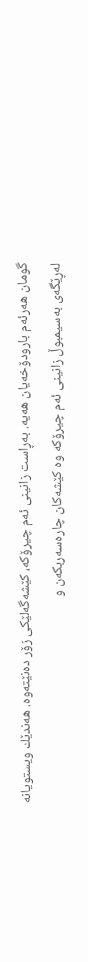گومان هه‌رئه‌م بارودۆخه‌یان هه‌یه‌. به‌ڕاست زانینی ئه‌م چیرۆكه‌، كێشه‌گه‌لێكی زۆر ده‌نێته‌وه‌. هه‌ندێك ویستویانه‌ له‌ڕێگه‌ی به‌سیمبوڵ زانینی ئه‌م چیرۆكه‌ وه‌ كێشه‌كان چاره‌سه‌ربكه‌ن و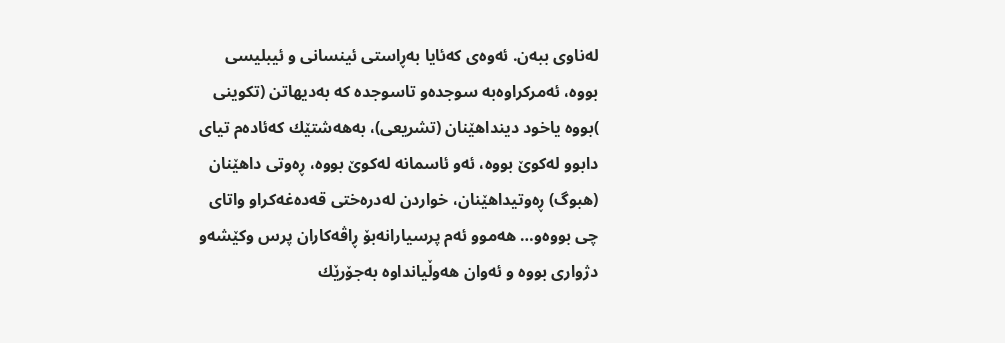له‌ناوی ببه‌ن. ئه‌وه‌ی كه‌ئایا به‌ڕاستی ئینسانی و ئیبلیسی بووه‌، ئه‌مركراوه‌به‌ سوجده‌و تاسوجده‌ كه‌ به‌دیهاتن (تكوینی )بووه‌ یاخود دینداهێنان (تشریعی)، به‌هه‌شتێك كه‌ئاده‌م تیای دابوو له‌كوێ‌ بووه‌، ئه‌و ئاسمانه‌ له‌كوێ‌ بووه‌، ڕه‌وتی داهێنان (هبوگ) ڕه‌وتیداهێنان، خواردن له‌دره‌ختی قه‌ده‌غه‌كراو واتای چی بووه‌و… هه‌موو ئه‌م پرسیارانه‌بۆ ڕاڤه‌كاران پرس وكێشه‌و دژواری بووه‌ و ئه‌وان هه‌وڵیانداوه‌ به‌جۆرێك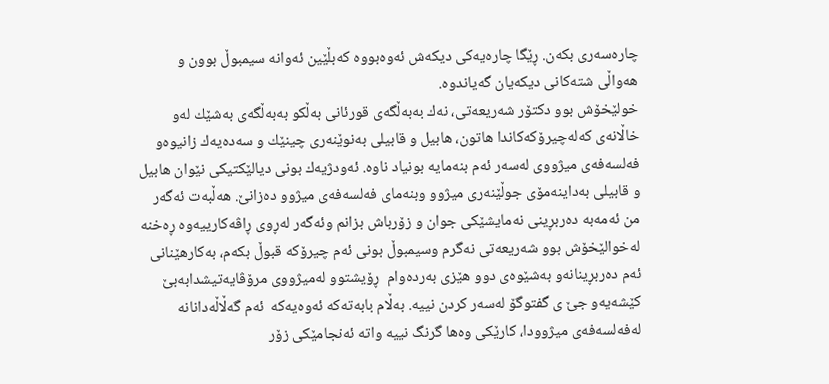چاره‌سه‌ری بكه‌ن. ڕێگا چاره‌یه‌كی دیكه‌ش ئه‌وه‌بووه‌ كه‌بڵێین ئه‌وانه‌ سیمبوڵ بوون و هه‌واڵی شته‌كانی دیكه‌یان گه‌یاندوه‌.
خولێخۆش بوو دكتۆر شه‌ریعه‌تی، نه‌ك به‌به‌ڵگه‌ی قورئانی به‌ڵكو به‌به‌ڵگه‌ی به‌شێك له‌و خاڵانه‌ی كه‌له‌چیرۆكه‌كاندا هاتون، هابیل و قابیلی به‌نوێنه‌ری چینێك و سه‌ده‌یه‌ك زانیوه‌و فه‌لسه‌فه‌ی میژووی له‌سه‌ر ئه‌م بنه‌مایه‌ بونیاد ناوه‌. ئه‌ودژیه‌ك بونی دیالێكتیكی نێوان هابیل و قابیلی به‌داینه‌مۆی جوڵێنه‌ری میژوو وبنه‌مای فه‌لسه‌فه‌ی میژوو ده‌زانێ‌. هه‌ڵبه‌ت ئه‌گه‌ر من ئه‌مه‌به‌ ده‌ربڕینی نه‌مایشێكی جوان و زۆرباش بزانم وئه‌گه‌ر له‌ڕوی ڕاڤه‌كارییه‌وه‌ ڕه‌خنه‌ له‌خوالێخۆش بوو شه‌ریعه‌تی نه‌گرم وسیمبوڵ بونی ئه‌م چیرۆكه‌ قبوڵ بكه‌م، به‌كارهێنانی ئه‌م ده‌ربڕینانه‌و به‌شێوه‌ی دوو هێزی به‌رده‌وام  ڕۆیشتوو له‌میژووی مرۆڤایه‌تیشدابه‌بێ‌ كێشه‌یه‌و جێ‌ ی گفتوگۆ له‌سه‌ر كردن نییه‌. به‌ڵام بابه‌ته‌كه‌ ئه‌وه‌یه‌كه‌  ئه‌م گه‌ڵاڵه‌دانانه‌ له‌فه‌لسه‌فه‌ی میژوودا، كارێكی وه‌ها گرنگ نییه‌ واته‌ ئه‌نجامێكی زۆر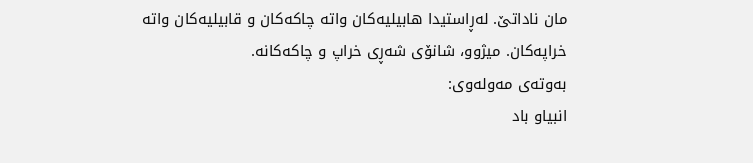مان ناداتێ‌. له‌ڕاستیدا هابیلیه‌كان واته‌ چاكه‌كان و قابیلیه‌كان واته‌ خراپه‌كان. میژوو، شانۆی شه‌ڕی خراپ و چاكه‌كانه‌.
به‌وته‌ی مه‌وله‌وی:
انبیا‌و باد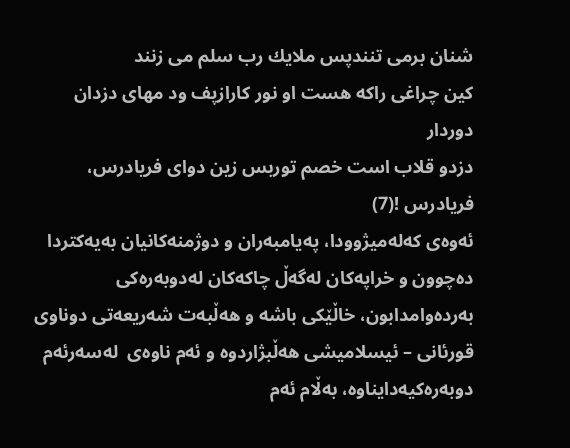شنان برمی تنندپس ملایك رب سلم می زنند
كین چراغی راكه‌ هست او نور كارازپف ود مهای دزدان  دوردار
دزدو قلاب است خصم توربس زین دوای فریادرس، فریادرس !(7)
ئه‌وه‌ی كه‌له‌میژوودا، په‌یامبه‌ران و دوژمنه‌كانیان به‌یه‌كتردا ده‌چوون و خراپه‌كان له‌گه‌ڵ چاكه‌كان له‌دوبه‌ره‌كی به‌رده‌وامدابون، خاڵێكی باشه‌ و هه‌ڵبه‌ت شه‌ریعه‌تی دوناوی قورئانی – ئیسلامیشی هه‌ڵبژاردوه‌ و ئه‌م ناوه‌ی  له‌سه‌رئه‌م  دوبه‌ره‌كیه‌دایناوه‌، به‌ڵام ئه‌م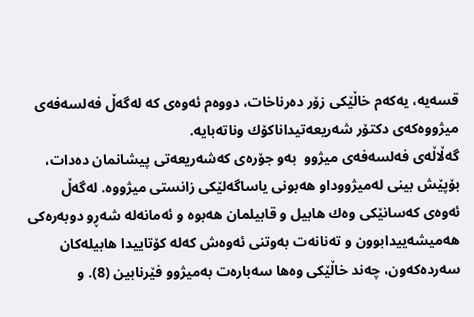قسه‌یه‌، یه‌كه‌م خاڵێكی زۆر ده‌رناخات، دووه‌م ئه‌وه‌ی كه‌ له‌گه‌ڵ فه‌لسه‌فه‌ی میژووه‌كه‌ی دكتۆر شه‌ریعه‌تیداناكۆك وناته‌بایه‌.
گه‌ڵاڵه‌ی فه‌لسه‌فه‌ی میژوو  به‌و جۆره‌ی كه‌شه‌ریعه‌تی پیشانمان ده‌دات، بۆپێش بینی له‌میژووداو هه‌بونی یاساگه‌لێكی زانستی میژووه‌. له‌گه‌ڵ ئه‌وه‌ی كه‌سانێكی وه‌ك هابیل و قابیلمان هه‌بوه‌ و ئه‌مانه‌له‌ شه‌ڕو دوبه‌ره‌كی هه‌میشه‌ییدابوون و ته‌نانه‌ت به‌وتنی ئه‌وه‌ش كه‌له‌ كۆتاییدا هابیله‌كان سه‌رده‌كه‌ون، چه‌ند خاڵێكی وه‌ها سه‌باره‌ت به‌میژوو فێرنابین (8). و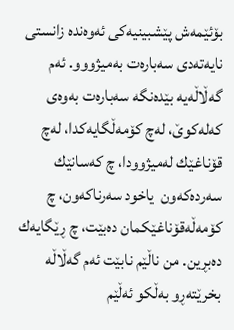بۆئێمه‌ش پێشبینیه‌كی ئه‌وه‌نده‌ زانستی نایه‌ته‌دی سه‌باره‌ت به‌میژووو. ئه‌م گه‌ڵاڵه‌یه‌ بێده‌نگه‌ سه‌باره‌ت به‌وه‌ی كه‌له‌كوێ‌، له‌چ كۆمه‌ڵگایه‌كدا، له‌چ قۆناغێك له‌میژوودا، چ كه‌سانێك سه‌رده‌كه‌ون  یاخود سه‌رناكه‌ون، چ كۆمه‌ڵه‌قۆناغێكمان ده‌بێت، چ ڕێگایه‌ك ده‌بڕین. من ناڵێم نابێت ئه‌م گه‌ڵاڵه‌ بخرێته‌ڕو به‌ڵكو ئه‌ڵێم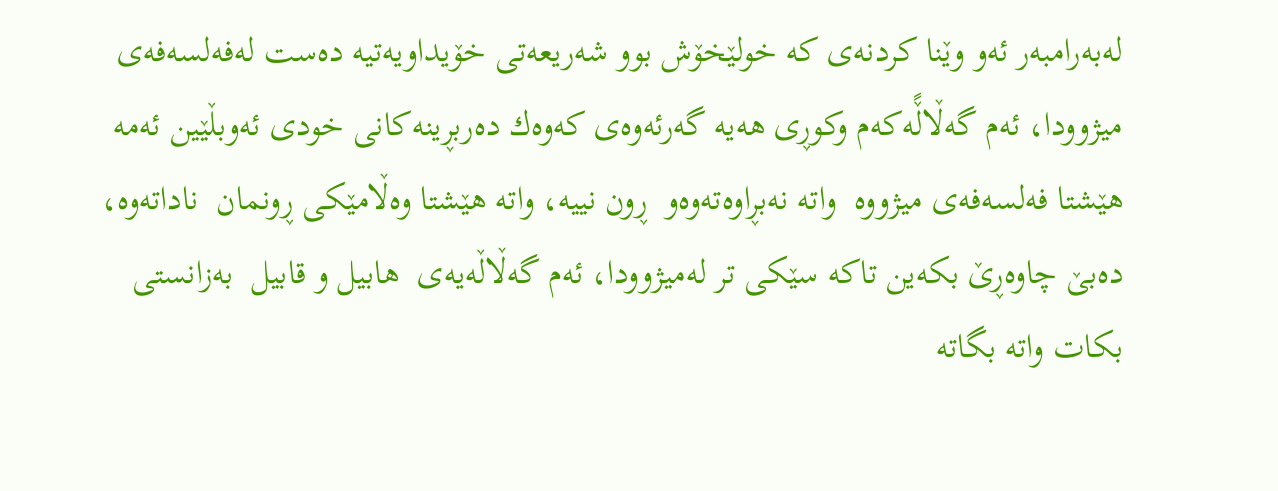له‌به‌رامبه‌ر ئه‌و وێنا كردنه‌ی كه‌ خولێخۆش بوو شه‌ریعه‌تی خۆیداویه‌تیه‌ ده‌ست له‌فه‌لسه‌فه‌ی میژوودا، ئه‌م گه‌ڵاڵًه‌كه‌م وكوڕی هه‌یه‌ گه‌رئه‌وه‌ی كه‌وه‌ك ده‌ربڕینه‌كانی خودی ئه‌وبڵێین ئه‌مه‌ هێشتا فه‌لسه‌فه‌ی میژووه‌  واته‌ نه‌بڕاوه‌ته‌وه‌و  ڕون نییه‌، واته‌ هێشتا وه‌ڵامێكی ڕونمان  ناداته‌وه‌، ده‌بێ‌ چاوه‌ڕێ‌ بكه‌ین تاكه‌ سێكی تر له‌میژوودا، ئه‌م گه‌ڵاڵه‌یه‌ی  هابیل و قابیل  به‌زانستی بكات واته‌ بگاته‌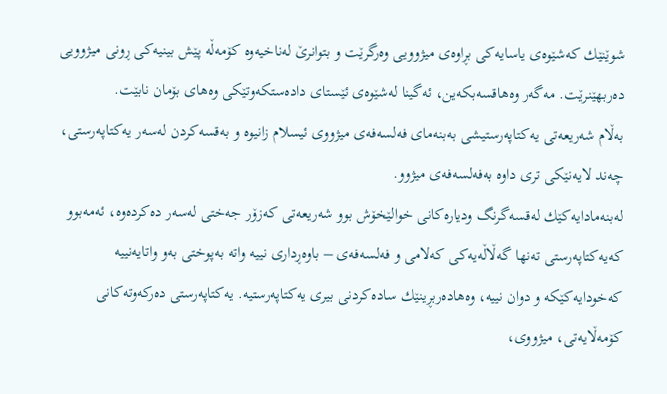شوێنێك كه‌شێوه‌ی یاسایه‌كی بڕاوه‌ی میژوویی وه‌رگرێت و بتوانرێ‌ له‌ناخیه‌وه‌ كۆمه‌ڵه‌ پێش بینیه‌كی ڕونی میژوویی ده‌ربهێنرێت. مه‌گه‌ر وه‌هاقسه‌بكه‌ین، ئه‌گینا له‌شێوه‌ی ئێستای داده‌ستكه‌وتێكی وه‌های بۆمان نابێت.
به‌ڵام شه‌ریعه‌تی یه‌كتاپه‌رستیشی به‌بنه‌مای فه‌لسه‌فه‌ی میژووی ئیسلام زانیوه‌ و به‌قسه‌كردن له‌سه‌ر یه‌كتاپه‌رستی، چه‌ند لایه‌نێكی تری داوه‌ به‌فه‌لسه‌فه‌ی میژوو.
له‌بنه‌مادایه‌كێك له‌قسه‌گرنگ ودیاره‌كانی خوالێخۆش بوو شه‌ریعه‌تی كه‌زۆر جه‌ختی له‌سه‌ر ده‌كرده‌وه‌، ئه‌مه‌بوو كه‌یه‌كتاپه‌رستی ته‌نها گه‌ڵاڵه‌یه‌كی كه‌لامی و فه‌لسه‌فه‌ی – باوه‌ڕداری نییه‌ واته‌ به‌پوختی به‌و واتایه‌نییه‌ كه‌خودایه‌كێكه‌ و دوان نییه‌، وه‌هاده‌ربڕینێك ساده‌كردنی بیری یه‌كتاپه‌رستیه‌. یه‌كتاپه‌رستی ده‌ركه‌وته‌كانی كۆمه‌ڵایه‌تی، میژووی،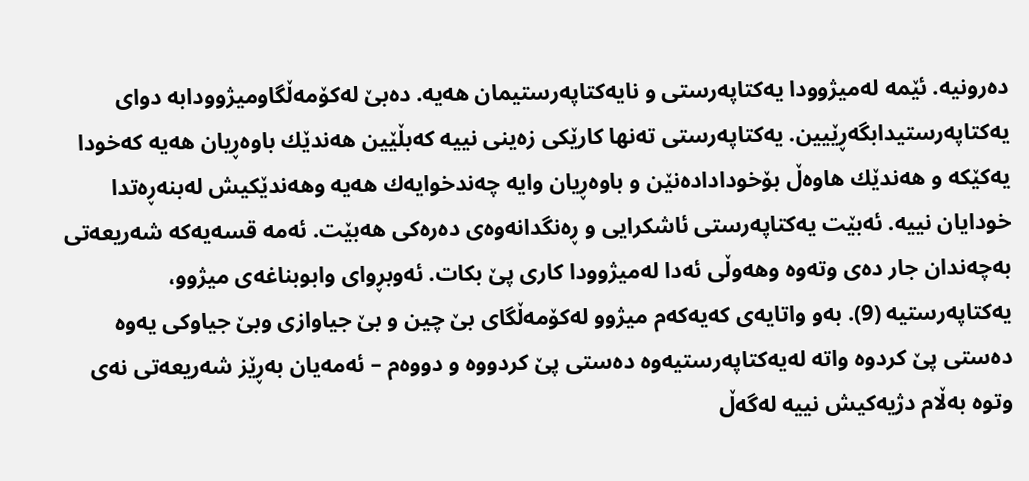ده‌رونیه‌. ئێمه‌ له‌میژوودا یه‌كتاپه‌رستی و نایه‌كتاپه‌رستیمان هه‌یه‌. ده‌بێ‌ له‌كۆمه‌ڵگاومیژوودابه‌ دوای یه‌كتاپه‌رستیدابگه‌ڕێیین. یه‌كتاپه‌رستی ته‌نها كارێكی زه‌ینی نییه‌ كه‌بڵێین هه‌ندێك باوه‌ڕیان هه‌یه‌ كه‌خودا یه‌كێكه‌ و هه‌ندێك هاوه‌ڵ بۆخوداداده‌نێن و باوه‌ڕیان وایه‌ چه‌ندخوایه‌ك هه‌یه‌ وهه‌ندێكیش له‌بنه‌ڕه‌تدا خودایان نییه‌. ئه‌بێت یه‌كتاپه‌رستی ئاشكرایی و ڕه‌نگدانه‌وه‌ی ده‌ره‌كی هه‌بێت. ئه‌مه‌ قسه‌یه‌كه‌ شه‌ریعه‌تی به‌چه‌ندان جار ده‌ی وته‌وه‌ وهه‌وڵی ئه‌دا له‌میژوودا كاری پێ‌ بكات. ئه‌وبڕوای وابوبناغه‌ی میژوو، یه‌كتاپه‌رستیه‌ (9). به‌و واتایه‌ی كه‌یه‌كه‌م میژوو له‌كۆمه‌ڵگای بێ‌ چین و بێ‌ جیاوازی وبێ‌ جیاوكی یه‌وه‌ ده‌ستی پێ‌ كردوه‌ واته‌ له‌یه‌كتاپه‌رستیه‌وه‌ ده‌ستی پێ‌ كردووه‌ و دووه‌م – ئه‌مه‌یان به‌ڕێز شه‌ریعه‌تی نه‌ی وتوه‌ به‌ڵام دژیه‌كیش نییه‌ له‌گه‌ڵ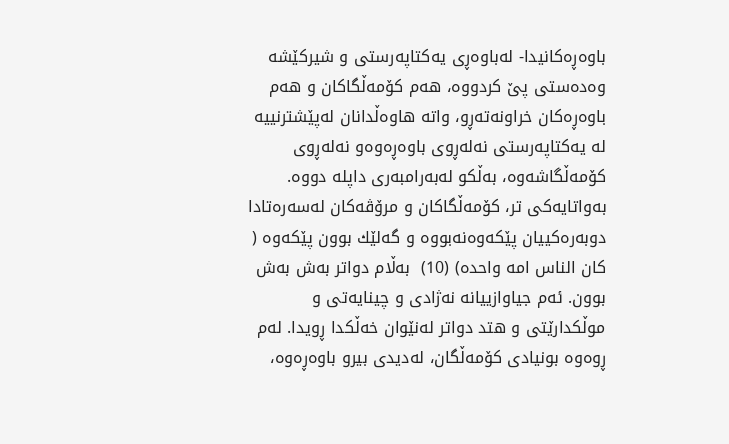باوه‌ڕه‌كانیدا- له‌باوه‌ڕی یه‌كتاپه‌رستی و شیركێشه‌ وه‌ده‌ستی پێ‌ كردووه‌، هه‌م كۆمه‌ڵگاكان و هه‌م باوه‌ڕه‌كان خراونه‌ته‌ڕو، واته‌ هاوه‌ڵدانان له‌پێشترنییه‌ له‌ یه‌كتاپه‌رستی نه‌له‌ڕوی باوه‌ڕه‌وه‌و نه‌له‌ڕوی كۆمه‌ڵگاشه‌وه‌، به‌ڵكو له‌به‌رامبه‌ری داپله‌ دووه‌. به‌واتایه‌كی تر، كۆمه‌ڵگاكان و مرۆڤه‌كان له‌سه‌ره‌تادا دوبه‌ره‌كییان پێكه‌وه‌نه‌بووه‌ و گه‌لێك بوون پێكه‌وه‌ ( كان الناس امه‌ واحده‌) (10)  به‌ڵام دواتر به‌ش به‌ش بوون. ئه‌م جیاوازییانه‌ نه‌ژادی و چینایه‌تی و موڵكدارێتی و هتد دواتر له‌نێوان خه‌ڵكدا ڕویدا. له‌م ڕوه‌وه‌ بونیادی كۆمه‌ڵگان، له‌دیدی بیرو باوه‌ڕه‌وه‌،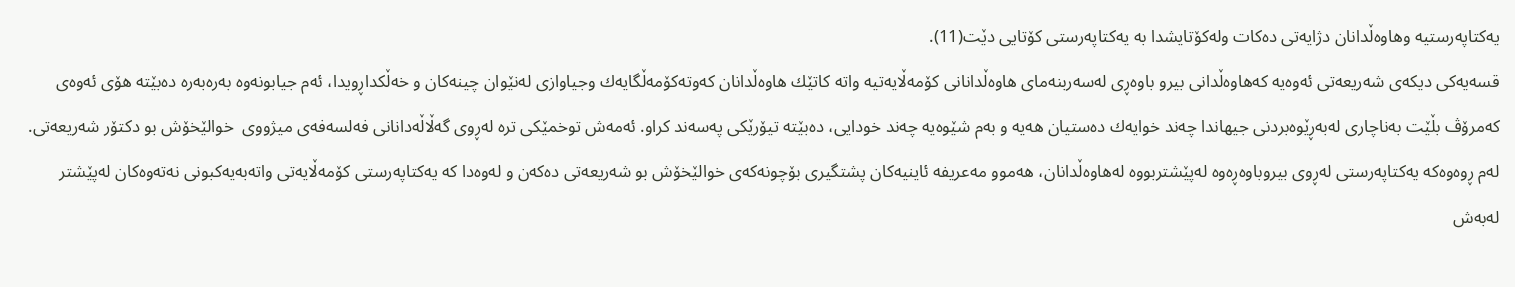یه‌كتاپه‌رستیه‌ وهاوه‌ڵدانان دژایه‌تی ده‌كات وله‌كۆتایشدا به‌ یه‌كتاپه‌رستی كۆتایی دێت(11).
قسه‌یه‌كی دیكه‌ی شه‌ریعه‌تی ئه‌وه‌یه‌ كه‌هاوه‌ڵدانی بیرو باوه‌ڕی له‌سه‌ربنه‌مای هاوه‌ڵدانانی كۆمه‌ڵایه‌تیه‌ واته‌ كاتێك هاوه‌ڵدانان كه‌وته‌كۆمه‌ڵگایه‌ك وجیاوازی له‌نێوان چینه‌كان و خه‌ڵكداڕویدا، ئه‌م جیابونه‌وه‌ به‌ره‌به‌ره‌ ده‌بێته‌ هۆی ئه‌وه‌ی كه‌مرۆڤ بڵێت به‌ناچاری له‌به‌ڕێوه‌بردنی جیهاندا چه‌ند خوایه‌ك ده‌ستیان هه‌یه‌ و به‌م شێوه‌یه‌ چه‌ند خودایی، ده‌بێته‌ تیۆرێكی په‌سه‌ند كراو. ئه‌مه‌ش توخمێكی تره‌ له‌ڕوی گه‌ڵاڵه‌دانانی فه‌لسه‌فه‌ی میژووی  خوالێخۆش بو دكتۆر شه‌ریعه‌تی. له‌م ڕوه‌وه‌كه‌ یه‌كتاپه‌رستی له‌ڕوی بیروباوه‌ڕه‌وه‌ له‌پێشتربووه‌ له‌هاوه‌ڵدانان، هه‌موو مه‌عریفه‌ ئاینیه‌كان پشتگیری بۆچونه‌كه‌ی خوالێخۆش بو شه‌ریعه‌تی ده‌كه‌ن و له‌وه‌دا كه‌ یه‌كتاپه‌رستی كۆمه‌ڵایه‌تی واته‌به‌یه‌كبونی نه‌ته‌وه‌كان له‌پێشتر له‌به‌ش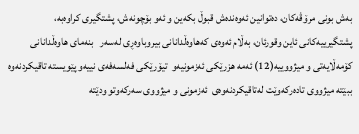به‌ش بونی مرۆڤه‌كان، ده‌توانین ئه‌وه‌نده‌ش قبوڵ بكه‌ین و ئه‌و بۆچونه‌ش، پشتگیری كراوه‌به‌، پشتگیرییه‌كانی ئاین وقورئان، به‌ڵام ئه‌وه‌ی كه‌هاوه‌ڵدانانی بیروباوه‌ڕی له‌سه‌ر   بنه‌مای هاوه‌ڵدانانی كۆمه‌ڵایه‌تی و میژووییه‌(12) ئه‌مه‌ هزرێكی ئه‌زمونیه‌و  تیۆرێكی فه‌لسه‌فه‌ی نییه‌و پێویسته‌ تاقیكردنه‌وه‌ ببێته‌ میژووی تاده‌ركه‌وێت له‌تاقیكردنه‌وه‌ی  ئه‌زمونی و میژووی سه‌ركه‌وتو ودێته‌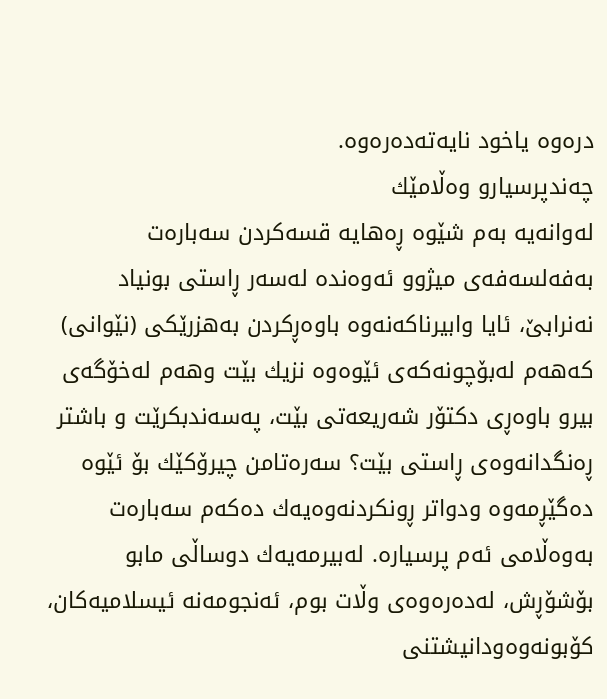دره‌وه‌ یاخود نایه‌ته‌ده‌ره‌وه‌.
چه‌ندپرسیارو وه‌ڵامێك
له‌وانه‌یه‌ به‌م شێوه‌ ڕه‌هایه‌ قسه‌كردن سه‌باره‌ت به‌فه‌لسه‌فه‌ی میژوو ئه‌وه‌نده‌ له‌سه‌ر ڕاستی بونیاد نه‌نرابێ‌، ئایا وابیرناكه‌نه‌وه‌ باوه‌ڕكردن به‌هزرێكی (نێوانی) كه‌هه‌م له‌بۆچونه‌كه‌ی ئێوه‌وه‌ نزیك بێت وهه‌م له‌خۆگه‌ی بیرو باوه‌ڕی دكتۆر شه‌ریعه‌تی بێت، په‌سه‌ندبكرێت و باشتر ڕه‌نگدانه‌وه‌ی ڕاستی بێت؟ سه‌ره‌تامن چیرۆكێك بۆ ئێوه‌ ده‌گێڕمه‌وه‌ ودواتر ڕونكردنه‌وه‌یه‌ك ده‌كه‌م سه‌باره‌ت به‌وه‌ڵامی ئه‌م پرسیاره‌. له‌بیرمه‌یه‌ك دوساڵی مابو بۆشۆڕش، له‌ده‌ره‌وه‌ی وڵات بوم، ئه‌نجومه‌نه‌ ئیسلامیه‌كان، كۆبونه‌وه‌ودانیشتنی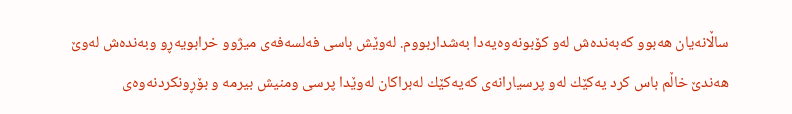ساڵانه‌یان هه‌بوو كه‌به‌نده‌ش له‌و كۆبونه‌وه‌یه‌دا به‌شداربووم. له‌وێش باسی فه‌لسه‌فه‌ی میژوو خرابویه‌ڕو وبه‌نده‌ش له‌وێ‌ هه‌ندێ‌ خاڵم باس كرد یه‌كێك له‌و پرسیارانه‌ی كه‌یه‌كێك له‌براكان له‌وێدا پرسی ومنیش بیرمه‌ و بۆڕونكردنه‌وه‌ی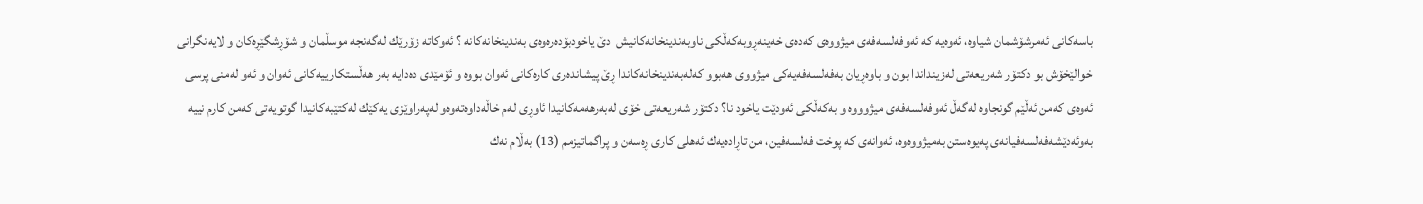باسه‌كانی ئه‌مرشۆشمان شیاوه‌، ئه‌وه‌یه‌ كه‌ ئه‌وفه‌لسه‌فه‌ی میژووه‌ی كه‌ده‌ی خه‌ینه‌ڕوبه‌كه‌ڵكی ناوبه‌ندینخانه‌كانیش  دێ‌ یاخودبۆده‌ره‌وه‌ی به‌ندینخانه‌كانه‌ ؟ ئه‌وكاته‌ زۆرێك له‌گه‌نجه‌ موسڵمان و شۆڕشگێڕه‌كان و لایه‌نگرانی خوالێخۆش بو دكتۆر شه‌ریعه‌تی له‌زینداندا بون و باوه‌ڕیان به‌فه‌لسه‌فه‌یه‌كی میژووی هه‌بوو كه‌له‌به‌ندینخانه‌كاندا ڕێ‌ پیشانده‌ری كاره‌كانی ئه‌وان بووه‌ و ئۆمێدی ده‌دایه‌ به‌ر هه‌ڵستكارییه‌كانی ئه‌وان و ئه‌و له‌منی پرسی ئه‌وه‌ی كه‌من ئه‌ڵێم گونجاوه‌ له‌گه‌ڵ ئه‌وفه‌لسه‌فه‌ی میژوووه‌ و به‌كه‌ڵكی ئه‌ودێت یاخود نا؟ دكتۆر شه‌ریعه‌تی خۆی له‌به‌رهه‌مه‌كانیدا ئاوڕی له‌م خاڵه‌داوه‌ته‌وه‌و له‌په‌راوێزی یه‌كێك له‌كتێبه‌كانیدا گوتویه‌تی كه‌من كارم نییه‌ به‌وئه‌دێشه‌فه‌لسه‌فیانه‌ی په‌یوه‌ستن به‌میژووه‌وه‌، ئه‌وانه‌ی كه‌ پوخت فه‌لسه‌فین، من تاڕاده‌یه‌ك ئه‌هلی كاری ڕه‌سه‌ن و پراگماتیزمم (13) به‌ڵام نه‌ك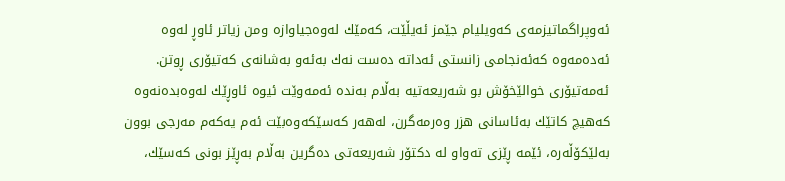ئه‌وپراگماتیزمه‌ی كه‌ویلیام جێمز ئه‌یڵێت، كه‌مێك له‌وه‌جیاوازه‌ ومن زیاتر ئاوڕ له‌وه‌ ئه‌ده‌مه‌وه‌ كه‌ئه‌نجامی زانستی ئه‌داته‌ ده‌ست نه‌ك به‌ئه‌و به‌شانه‌ی كه‌تیۆری ڕوتن. ئه‌مه‌تیۆری خوالێخۆش بو شه‌ریعه‌تیه‌ به‌ڵام به‌نده‌ ئه‌مه‌وێت ئیوه‌ ئاوڕێك له‌وه‌بده‌نه‌وه‌ كه‌هیچ كاتێك به‌ئاسانی هزر وه‌رمه‌گرن، له‌هه‌ر كه‌سێكه‌وه‌بێت ئه‌م یه‌كه‌م مه‌رجی بوون به‌لێكۆڵه‌ره‌، ئێمه‌ ڕێزی ته‌واو له‌ دكتۆر شه‌ریعه‌تی ده‌گرین به‌ڵام به‌ڕێز بونی كه‌سێك،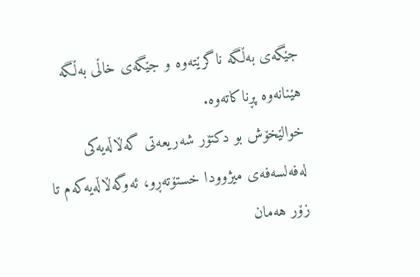جێگه‌ی به‌ڵگه‌ ناگرێته‌وه‌ و جێگه‌ی خاڵی به‌ڵگه‌ هێنانه‌وه‌ پڕناكاته‌وه‌.
خوالێخۆش بو دكتۆر شه‌ریعه‌تی گه‌ڵاڵه‌یه‌كی له‌فه‌لسه‌فه‌ی میژوودا خستۆته‌ڕو، ئه‌وگه‌ڵاڵه‌یه‌كه‌م تا زۆر هه‌مان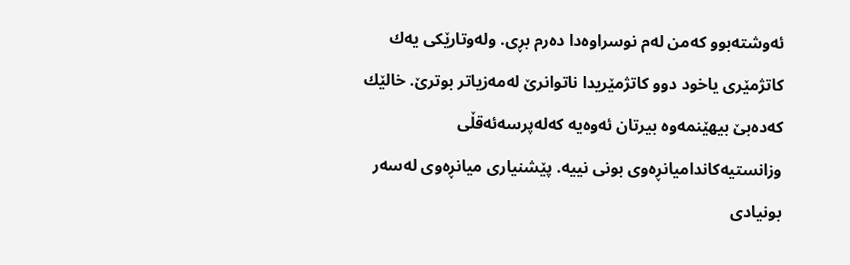ئه‌وشته‌بوو كه‌من له‌م نوسراوه‌دا ده‌رم بڕی. وله‌وتارێكی یه‌ك كاتژمێری یاخود دوو كاتژمێریدا ناتوانرێ‌ له‌مه‌زیاتر بوترێ‌. خالێك كه‌ده‌بێ‌ بیهێنمه‌وه‌ بیرتان ئه‌وه‌یه‌ كه‌له‌پرسه‌ئه‌قڵی وزانستیه‌كاندامیانڕه‌وی بونی نییه‌. پێشنیاری میانڕه‌وی له‌سه‌ر بونیادی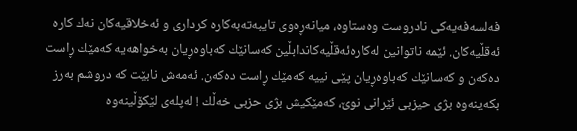فه‌لسه‌فه‌یه‌كی نادروست وه‌ستاوه‌، میانه‌ڕه‌وی تایبه‌ته‌به‌كاره‌ كرداری و ئه‌خلاقیه‌كان نه‌ك كاره‌ ئه‌قڵیه‌كان. ئێمه‌ ناتوانین له‌كاره‌ئه‌قڵیه‌كاندابڵین كه‌سانێك كه‌باوه‌ڕیان به‌خواهه‌یه‌ كه‌مێك ڕاست ده‌كه‌ن و كه‌سانێك كه‌باوه‌ڕیان پێی نییه‌ كه‌مێك ڕاست ده‌كه‌ن. ئه‌مه‌ش نابێت كه‌ دروشم به‌رز بكه‌ینه‌وه‌ بژی حیزبی ئێرانی نوێ‌، كه‌مێكیش بژی حزبی خه‌ڵك ! له‌پله‌ی لێكۆڵینه‌وه‌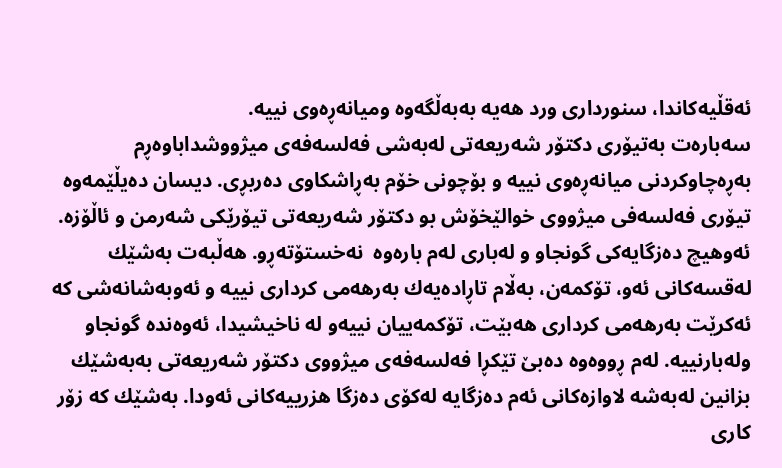ئه‌قڵیه‌كاندا، سنورداری ورد هه‌یه‌ به‌به‌ڵگه‌وه‌ ومیانه‌ڕه‌وی نییه‌.
سه‌باره‌ت به‌تیۆری دكتۆر شه‌ریعه‌تی له‌به‌شی فه‌لسه‌فه‌ی میژووشداباوه‌ڕم به‌ڕه‌چاوكردنی میانه‌ڕه‌وی نییه‌ و بۆچونی خۆم به‌ڕاشكاوی ده‌ربڕی. دیسان ده‌یڵێمه‌وه‌ تیۆری فه‌لسه‌فی میژووی خوالێخۆش بو دكتۆر شه‌ریعه‌تی تیۆرێكی شه‌رمن و ئاڵۆزه‌. ئه‌وهیچ ده‌زگایه‌كی گونجاو و له‌باری له‌م باره‌وه‌  نه‌خستۆته‌ڕو. هه‌ڵبه‌ت به‌شێك له‌قسه‌كانی ئه‌و، تۆكمه‌ن، به‌ڵام تاڕاده‌یه‌ك به‌رهه‌می كرداری نییه‌ و ئه‌وبه‌شانه‌شی كه‌ ئه‌كرێت به‌رهه‌می كرداری هه‌بێت، تۆكمه‌ییان نییه‌و له‌ ناخیشیدا، ئه‌وه‌نده‌ گونجاو وله‌بارنییه‌. له‌م ڕووه‌وه‌ ده‌بێ‌ تێكڕا فه‌لسه‌فه‌ی میژووی دكتۆر شه‌ریعه‌تی به‌به‌شێك بزانین له‌به‌شه‌ لاوازه‌كانی ئه‌م ده‌زگایه‌ له‌كۆی ده‌زگا هزرییه‌كانی ئه‌ودا. به‌شێك كه‌ زۆر كاری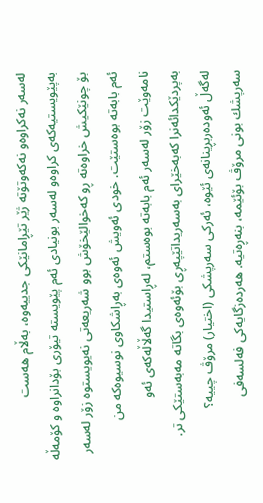له‌سه‌ر نه‌كراوه‌و نه‌كه‌وتۆته‌ ژێر تێڕامانێكی جدییه‌وه‌، به‌ڵام هه‌ست به‌پێویستیه‌كه‌ی كراوه‌و له‌سه‌ر بونیادی ئه‌م پێویسته‌ تیۆری بۆدانراوه‌ و كۆمه‌ڵه‌ بۆ چونێكیش خراوه‌ته‌ ڕو كه‌خوالێخۆش بوو شه‌ریعه‌تی نه‌یویستوه‌ زۆر له‌سه‌ر ئه‌م بابه‌ته‌ بوه‌ستێت. خودی ئه‌ویش ئه‌وه‌ی به‌ڕاشكاوی نوسیوه‌كه‌ من نامه‌وێت زۆر له‌سه‌ر ئه‌م بابه‌ته‌ بوه‌ستم، له‌ڕاستیدا گه‌ڵاڵه‌كه‌ی ئه‌و به‌پردێكدائه‌نرا كه‌به‌خێرای به‌سه‌ریداتێپه‌ڕی بۆئه‌وه‌ی بگاته‌ مه‌به‌ستێكی تر.
له‌گه‌ڵ ئه‌وده‌ربڕینانه‌ی ئێوه‌، ئه‌ركی سه‌رپشكی (اختیار) مرۆڤ چییه‌؟
سه‌رپشك بونی مرۆڤ بۆئێمه‌، بنه‌ڕه‌تیه‌. هه‌رده‌زگایه‌كی فه‌لسه‌فی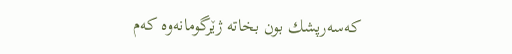كه‌سه‌رپشك بون بخاته‌ ژێرگومانه‌وه‌ كه‌م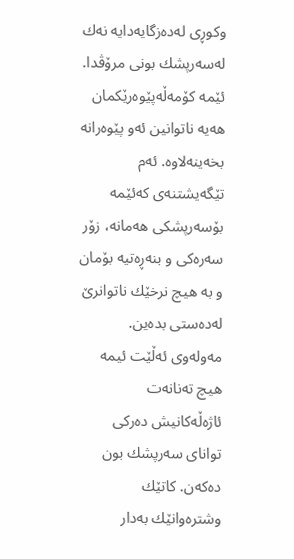وكوڕی له‌ده‌زگایه‌دایه‌ نه‌ك له‌سه‌رپشك بونی مرۆڤدا. ئێمه‌ كۆمه‌ڵه‌پێوه‌رێكمان هه‌یه‌ ناتوانین ئه‌و پێوه‌رانه‌ بخه‌ینه‌لاوه‌. ئه‌م تێگه‌یشتنه‌ی كه‌ئێمه‌ بۆسه‌رپشكی هه‌مانه‌، زۆر سه‌ره‌كی و بنه‌ڕه‌تیه‌ بۆمان و به‌ هیچ نرخێك ناتوانرێ له‌ده‌ستی بده‌ین. مه‌وله‌وی ئه‌ڵێت ئیمه‌ هیچ ته‌نانه‌ت ئاژه‌ڵه‌كانیش ده‌ركی توانای سه‌رپشك بون ده‌كه‌ن. كاتێك وشتره‌وانێك به‌دار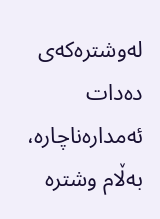له‌وشتره‌كه‌ی ده‌دات ئه‌مداره‌ناچاره‌، به‌ڵام وشتره‌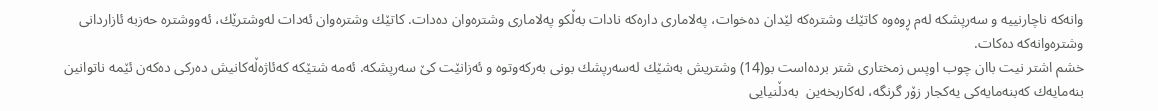وانه‌كه‌ ناچارنییه‌ و سه‌رپشكه‌ له‌م ڕوه‌وه‌ كاتێك وشتره‌كه‌ لێدان ده‌خوات، په‌لاماری داره‌كه‌ نادات به‌ڵكو په‌لاماری وشتره‌وان ده‌دات. كاتێك وشتره‌وان ئه‌دات له‌وشترێك، ئه‌ووشتره‌ حه‌زبه‌ ئازاردانی وشتره‌وانه‌كه‌ ده‌كات.
خشم اشتر نیت باان چوب اوپس زمختاری شتر برده‌است بو(14) وشتریش به‌شێك له‌سه‌رپشك بونی به‌ركه‌وتوه‌ و ئه‌زانێت كێ‌ سه‌رپشكه‌. ئه‌مه‌ شتێكه‌ كه‌ئاژه‌ڵه‌كانیش ده‌ركی ده‌كه‌ن ئێمه‌ ناتوانین بنه‌مایه‌ك كه‌بنه‌مایه‌كی یه‌كجار زۆر گرنگه‌، له‌كاربخه‌ین  به‌دڵنیایی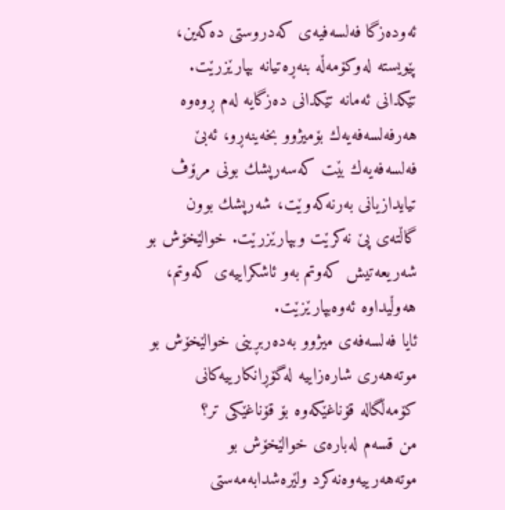ئه‌وده‌زگا فه‌لسه‌فیه‌ی كه‌دروستی ده‌كه‌ین، پێویسته‌ له‌وكۆمه‌ڵه‌ بنه‌ڕه‌تیانه‌ بپارێزرێت. تێكدانی ئه‌مانه‌ تێكدانی ده‌زگایه‌ له‌م ڕوه‌وه‌ هه‌رفه‌لسه‌فه‌یه‌ك بۆمیژوو بخه‌ینه‌ڕو، ئه‌بێ‌ فه‌لسه‌فه‌یه‌ك بێت كه‌سه‌رپشك بونی مرۆڤ تیایدازیانی به‌رنه‌كه‌وێت، شه‌رپشك بوون گاڵته‌ی پێ‌ نه‌كرێت وبپارێزرێت. خوالێخۆش بو شه‌ریعه‌تیش كه‌وتم به‌و ئاشكراییه‌ی كه‌وتم، هه‌وڵیداوه‌ ئه‌وه‌بپارێزێت.
ئایا فه‌لسه‌فه‌ی میژوو به‌ده‌ربڕینی خوالێخۆش بو موته‌هه‌ری شاره‌زاییه‌ له‌گۆڕانكارییه‌كانی كۆمه‌ڵگاله‌ قۆناغێكه‌وه‌ بۆ قۆناغێكی تر؟
من قسه‌م له‌باره‌ی خوالێخۆش بو موته‌هه‌رییه‌وه‌نه‌كرد ولێره‌شدابه‌مه‌ستی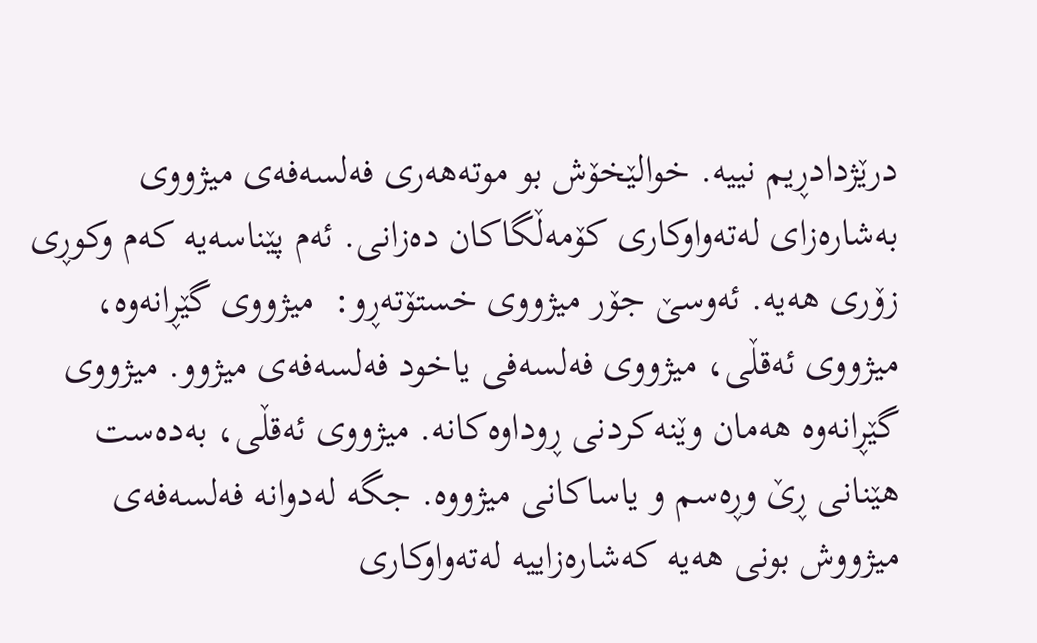درێژدادڕیم نییه‌. خوالێخۆش بو موته‌هه‌ری فه‌لسه‌فه‌ی میژووی به‌شاره‌زای له‌ته‌واوكاری كۆمه‌ڵگاكان ده‌زانی. ئه‌م پێناسه‌یه‌ كه‌م وكوڕی زۆری هه‌یه‌. ئه‌وسێ‌ جۆر میژووی خستۆته‌ڕو:  میژووی گێڕانه‌وه‌، میژووی ئه‌قڵی، میژووی فه‌لسه‌فی یاخود فه‌لسه‌فه‌ی میژوو. میژووی گێڕانه‌وه‌ هه‌مان وێنه‌كردنی ڕوداوه‌كانه‌. میژووی ئه‌قڵی، به‌ده‌ست هێنانی ڕێ‌ وڕه‌سم و یاساكانی میژووه‌. جگه‌ له‌دوانه‌ فه‌لسه‌فه‌ی میژووش بونی هه‌یه‌ كه‌شاره‌زاییه‌ له‌ته‌واوكاری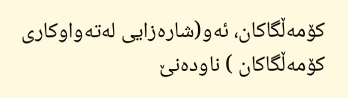كۆمه‌ڵگاكان، ئه‌و(شاره‌زایی له‌ته‌واوكاری كۆمه‌ڵگاكان ) ناوده‌نێ‌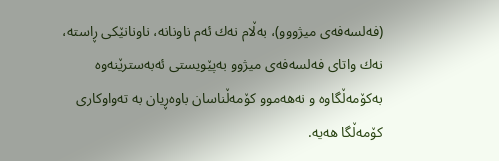(فه‌لسه‌فه‌ی میژووو)، به‌ڵام نه‌ك ئه‌م ناونانه‌، ناونانێكی ڕاسته‌، نه‌ك واتای فه‌لسه‌فه‌ی میژوو به‌پێویستی ئه‌به‌سترێنه‌وه‌ به‌كۆمه‌ڵگاوه‌ و نه‌هه‌موو كۆمه‌ڵناسان باوه‌ڕیان به‌ ته‌واوكاری كۆمه‌ڵگا هه‌یه‌.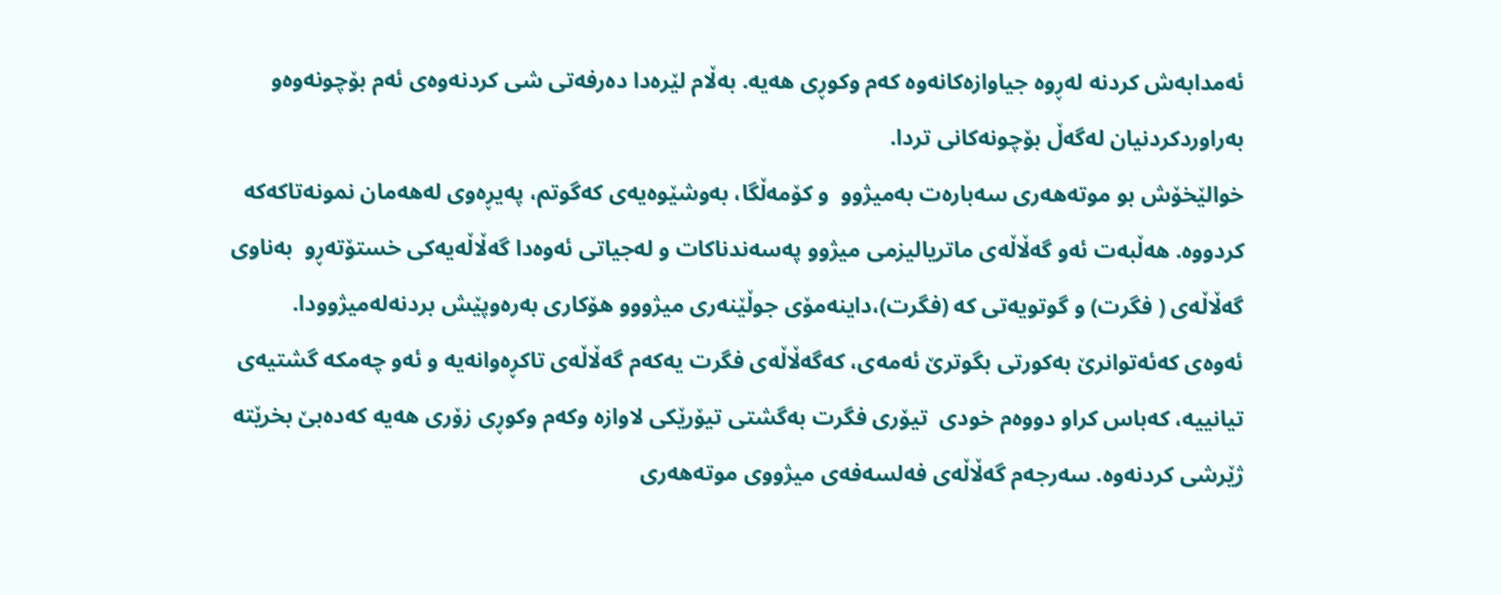ئه‌مدابه‌ش كردنه‌ له‌ڕوه‌ جیاوازه‌كانه‌وه‌ كه‌م وكوڕی هه‌یه‌. به‌ڵام لێره‌دا ده‌رفه‌تی شی كردنه‌وه‌ی ئه‌م بۆچونه‌وه‌و به‌راوردكردنیان له‌گه‌ڵ بۆچونه‌كانی تردا.
خوالێخۆش بو موته‌هه‌ری سه‌باره‌ت به‌میژوو  و كۆمه‌ڵگا، به‌وشێوه‌یه‌ی كه‌گوتم، په‌یڕه‌وی له‌هه‌مان نمونه‌تاكه‌كه‌ كردووه‌. هه‌ڵبه‌ت ئه‌و گه‌ڵاڵه‌ی ماتریالیزمی میژوو په‌سه‌ندناكات و له‌جیاتی ئه‌وه‌دا گه‌ڵاڵه‌یه‌كی خستۆته‌ڕو  به‌ناوی گه‌ڵاڵه‌ی ( فگرت) و گوتویه‌تی كه‌ (فگرت)،داینه‌مۆی جوڵێنه‌ری میژووو هۆكاری به‌ره‌وپێش بردنه‌له‌میژوودا.
ئه‌وه‌ی كه‌ئه‌توانرێ‌ به‌كورتی بگوترێ‌ ئه‌مه‌ی، كه‌گه‌ڵاڵه‌ی فگرت یه‌كه‌م گه‌ڵاڵه‌ی تاكڕه‌وانه‌یه‌ و ئه‌و چه‌مكه‌ گشتیه‌ی تیانییه‌، كه‌باس كراو دووه‌م خودی  تیۆری فگرت به‌گشتی تیۆرێكی لاوازه‌ وكه‌م وكوڕی زۆری هه‌یه‌ كه‌ده‌بێ‌ بخرێته‌ ژێرشی كردنه‌وه‌. سه‌رجه‌م گه‌ڵاڵه‌ی فه‌لسه‌فه‌ی میژووی موته‌هه‌ری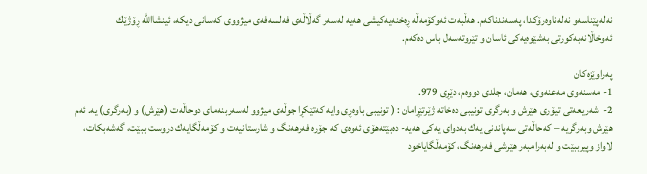نه‌له‌پێناسه‌و نه‌له‌ناوه‌رۆكدا، په‌سه‌ندناكه‌م. هه‌ڵبه‌ت ئه‌وكۆمه‌ڵه‌ ڕه‌خنه‌یه‌كیشی هه‌یه‌ له‌سه‌ر گه‌ڵاڵه‌ی فه‌لسه‌فه‌ی میژووی كه‌سانی دیكه‌، ئینشاالله ڕۆژێك ئه‌وخاڵانه‌به‌كورتی به‌شێوه‌یه‌كی ئاسان و تێروته‌سه‌ل باس ده‌كه‌م.

په‌راوێزه‌كان
1- مه‌سنه‌وی مه‌عنه‌وی، هه‌مان، جلدی دووه‌م، دێڕی 979.
2-  شه‌ریعه‌تی تیۆری هێرش و به‌رگری تونیبی ده‌خاته‌ ژێرتێڕامان : ( تونیبی باوه‌ڕی وایه‌ كه‌تێكڕا جوڵه‌ی میژوو له‌سه‌ربنه‌مای دوحاڵه‌ت (هێرش) و (به‌رگری) یه‌. ئه‌م هێرش وبه‌رگریه‌ – كه‌حاڵه‌تی سه‌پاندنی یه‌ك به‌دوای یه‌كی هه‌یه‌- ده‌بێته‌هۆی ئه‌وه‌ی كه‌ جۆره‌ فه‌رهه‌نگ و شارستانیه‌ت و كۆمه‌ڵگایه‌ك دروست ببێت، گه‌شه‌بكات، لاواز وپیرببێت و له‌به‌رامبه‌ر هێرشی فه‌رهه‌نگ، كۆمه‌ڵگایاخود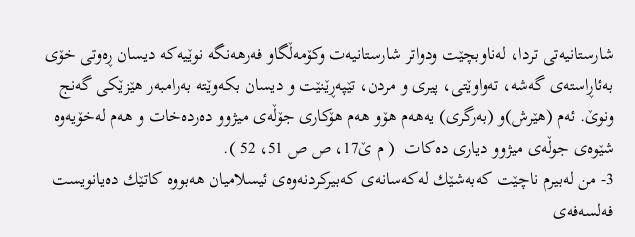شارستانیه‌تی تردا، له‌ناوبچێت ودواتر شارستانیه‌ت وكۆمه‌ڵگاو فه‌رهه‌نگه‌ نوێیه‌كه‌ دیسان ڕه‌وتی خۆی به‌ئاڕاسته‌ی گه‌شه‌، ته‌واوێتی، پیری و مردن، تێپه‌ڕێنێت و دیسان بكه‌وێته‌ به‌رامبه‌ر هێزێكی گه‌نج ونوێ‌. ئه‌م (هێرش)و (به‌رگری) یه‌هه‌م هۆو هه‌م هۆكاری جۆڵه‌ی میژوو ده‌رده‌خات و هه‌م له‌خۆیه‌وه‌ شێوه‌ی جوڵه‌ی میژوو دیاری ده‌كات  ( م ێ‌17، ص ص 51، 52 ).
3- من له‌بیرم ناچێت كه‌به‌شێك له‌كه‌سانه‌ی كه‌بیركردنه‌وه‌ی ئیسلامیان هه‌بووه‌ كاتێك ده‌یانویست فه‌لسه‌فه‌ی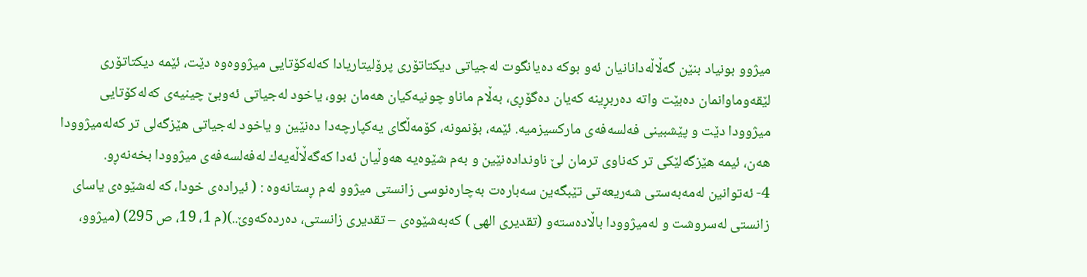میژوو بونیاد بنێن گه‌ڵاڵه‌دانانیان ئه‌و بوكه‌ ده‌یانگوت له‌جیاتی دیكتاتۆری پرۆلیتاریادا كه‌له‌كۆتایی میژووه‌وه‌ دێت، ئێمه‌ دیكتاتۆری لێقه‌وماوانمان ده‌بێت واته‌ ده‌ربڕینه‌ كه‌یان ده‌گۆڕی، به‌ڵام ماناو چونیه‌كیان هه‌مان بوو، یاخود له‌جیاتی ئه‌وبێ‌ چینیه‌ی كه‌له‌كۆتایی میژوودا دێت و پێشبینی فه‌لسه‌فه‌ی ماركسیزمیه‌. ئێمه‌، بۆنمونه‌، كۆمه‌ڵگای یه‌كپارچه‌دا ده‌نێین و یاخود له‌جیاتی هێزگه‌لی تر كه‌له‌میژوودا هه‌ن، ئیمه‌ هێزگه‌لێكی تر كه‌ناوی ترمان لێ‌ ناونداده‌نێین و به‌م شێوه‌یه‌ هه‌وڵیان ئه‌دا كه‌گه‌ڵاڵه‌یه‌ك له‌فه‌لسه‌فه‌ی میژوودا بخه‌نه‌ڕو.
4- ئه‌توانین له‌مه‌به‌ستی شه‌ریعه‌تی تێبگه‌ین سه‌باره‌ت به‌چاره‌نوسی زانستی میژوو له‌م ڕستانه‌وه‌ : ( ئیراده‌ی خودا، كه‌ له‌شێوه‌ی یاسای زانستی له‌سروشت و له‌میژوودا باڵاده‌سته‌و (تقدیری الهی ) كه‌به‌شێوه‌ی – تقدیری زانستی، ده‌رده‌كه‌وێ‌..)(م 1، 19، ص 295) (میژوو،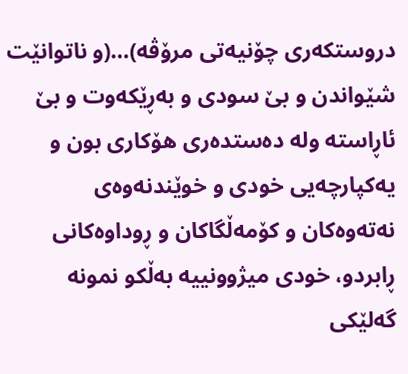دروستكه‌ری چۆنیه‌تی مرۆڤه‌)…(و ناتوانێت شێواندن و بێ‌ سودی و به‌ڕێكه‌وت و بێ‌ ئاڕاسته‌ وله‌ ده‌ستده‌ری هۆكاری بون و یه‌كپارچه‌یی خودی و خوێندنه‌وه‌ی نه‌ته‌وه‌كان و كۆمه‌ڵگاكان و ڕوداوه‌كانی ڕابردو، خودی میژوونییه‌ به‌ڵكو نمونه‌ گه‌لێكی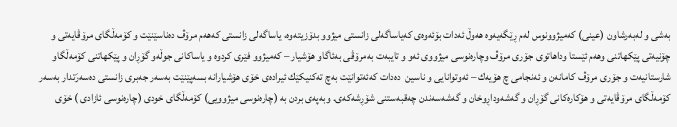به‌شی و له‌به‌رشاون (عینی) كه‌میژوونوس له‌م ڕێگه‌یه‌وه‌ هه‌وڵ ئه‌دات بۆئه‌وه‌ی كه‌یاساگه‌لی زانستی میژوو بدۆزیته‌وه‌، یاساگه‌لی زانستی كه‌هه‌م مرۆڤ ده‌ناسێنێت و كۆمه‌ڵگای مرۆڤایه‌تی و چۆنیه‌تی پێكهاتنی وهه‌م ئێستا وداهاتوی جۆری مرۆڤ وچاره‌نوسی میژووی ئه‌و و تایبه‌ت به‌مرۆڤی به‌ئاگاو هۆشیار – كه‌میژوو فێری كردوه‌ و یاساكانی جوڵه‌و گۆڕان و پێكهاتنی كۆمه‌ڵگاو شارستانیه‌ت و جۆری مرۆڤ كامانه‌ن و ئه‌نجامی چ هۆیه‌ك – ئه‌وتوانایی و ناسین  ده‌دات كه‌ئه‌توانێت به‌چ ته‌كنیكێك ئیراده‌ی خۆی هۆشیارانه‌ بسه‌پێنێت به‌سه‌ر جه‌بری زانستی ده‌سه‌رَتدار به‌سه‌ر كۆمه‌ڵگای مرۆڤایه‌تی و هۆكاره‌كانی گۆڕان و گه‌شه‌وداڕوخان و گه‌شه‌سه‌ندن چه‌قبه‌ستنی شۆڕشه‌كه‌ی. وبه‌په‌ی بردن به‌ (چاره‌نوسی میژوویی) كۆمه‌ڵگای خودی (چاره‌نوسی ئازادی ) خۆی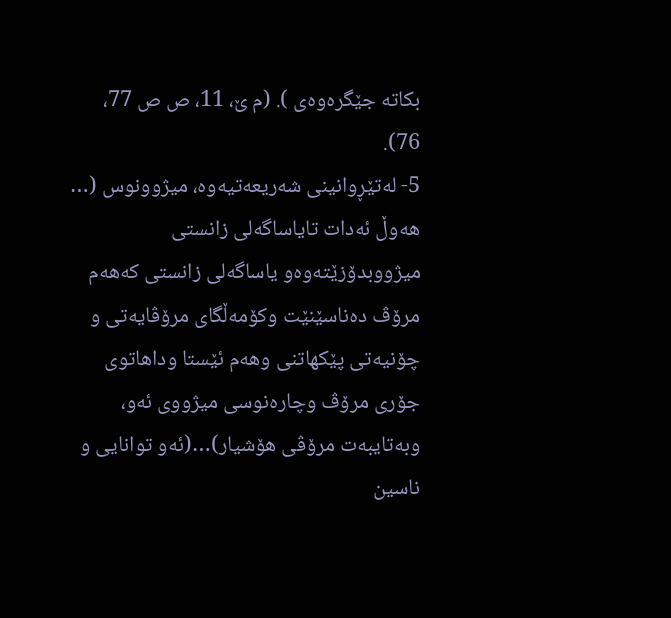بكاته‌ جێگره‌وه‌ی ). (م ێ‌، 11، ص ص 77، 76).
5- له‌تێڕوانینی شه‌ریعه‌تیه‌وه‌، میژوونوس (… هه‌وڵ ئه‌دات تایاساگه‌لی زانستی میژووبدۆزێته‌وه‌و یاساگه‌لی زانستی كه‌هه‌م مرۆڤ ده‌ناسێنێت وكۆمه‌ڵگای مرۆڤایه‌تی و چۆنیه‌تی پێكهاتنی وهه‌م ئێستا وداهاتوی جۆری مرۆڤ وچاره‌نوسی میژووی ئه‌و، وبه‌تایبه‌ت مرۆڤی هۆشیار)…(ئه‌و توانایی و ناسین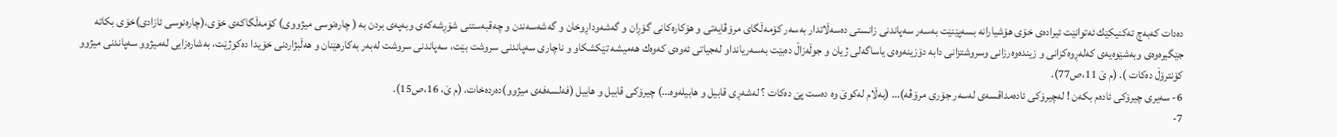ده‌دات كه‌به‌چ ته‌كنیكێك ئه‌توانێت ئیراده‌ی خۆی هۆشیارانه‌ بسه‌پێنێت به‌سه‌ر سه‌پاندنی زانستی ده‌سه‌ڵاتدار به‌سه‌ر كۆمه‌ڵگای مرۆڤایه‌تی و هۆكاره‌كانی گۆڕان و گه‌شه‌وداڕوخان و گه‌شه‌سه‌ندن و چه‌قبه‌ستنی شۆڕشه‌كه‌ی وبه‌په‌ی بردن به‌ ( چاره‌نوسی میژووی) كۆمه‌ڵگاكه‌ی خۆی،(چاره‌نوسی ئازادی)خۆی بكاته‌ جێگیره‌وه‌ی وبه‌شێوه‌یه‌ی كه‌له‌ڕوه‌كزانی و زینده‌وه‌رزانی وسروشتزانی دابه‌ دۆزینه‌وه‌ی یاساگه‌لی ژیان و جوڵه‌زاڵ ده‌بێت به‌سه‌ریانداو له‌جیاتی ئه‌وه‌ی كه‌وه‌ك هه‌میشه‌ تێكشكاو و ناچاری سه‌پاندنی سروشت بێت، سه‌پاندنی سروشت له‌به‌ر به‌كارهێنان و هه‌ڵبژاردنی خۆیدا ده‌كوژێت، به‌شاره‌زایی له‌میژوو سه‌پاندنی میژوو كۆنترۆڵ ده‌كات ). (م ێ‌ 11،ص77).
6- سه‌یری چیرۆكی ئاده‌م بكه‌ن ! له‌چیرۆكی ئاده‌مداقسه‌ی له‌سه‌ر جۆری مرۆڤه‌)… (به‌ڵام له‌كوێ‌ وه‌ ده‌ست پێ‌ ده‌كات ؟ له‌شه‌ڕی قابیل و هابیله‌وه‌…) چیرۆكی قابیل و هابیل (فه‌لسه‌فه‌ی میژوو)ده‌رده‌خات. (م ێ‌، 16،ص15).
7-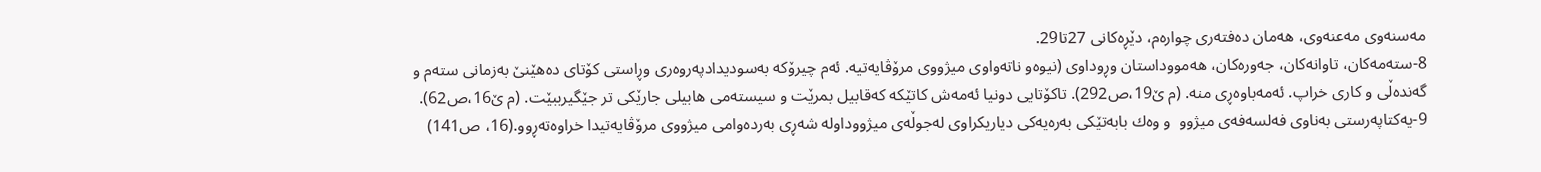مه‌سنه‌وی مه‌عنه‌وی، هه‌مان ده‌فته‌ری چواره‌م، دێڕه‌كانی 27تا29.
8-سته‌مه‌كان، تاوانه‌كان، جه‌وره‌كان، هه‌مووداستان وڕوداوی (نیوه‌و ناته‌واوی میژووی مرۆڤایه‌تیه‌. ئه‌م چیرۆكه‌ به‌سودیدادپه‌روه‌ری وڕاستی كۆتای ده‌هێنێ‌ به‌زمانی سته‌م و گه‌نده‌ڵی و كاری خراپ. ئه‌مه‌باوه‌ڕی منه‌. (م ێ‌19،ص292). تاكۆتایی دونیا ئه‌مه‌ش كاتێكه‌ كه‌قابیل بمرێت و سیسته‌می هابیلی جارێكی تر جێگیرببێت. (م ێ‌16،ص62).
9-یه‌كتاپه‌رستی به‌ناوی فه‌لسه‌فه‌ی میژوو  و وه‌ك بابه‌تێكی به‌ره‌یه‌كی دیاریكراوی له‌جوڵه‌ی میژووداوله‌ شه‌ڕی به‌رده‌وامی میژووی مرۆڤایه‌تیدا خراوه‌ته‌ڕوو.(16، ص141)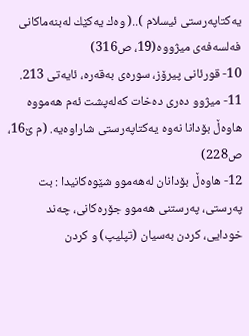یه‌كتاپه‌رستی ئیسلام )..( وه‌ك یه‌كێك له‌بنه‌ماكانی فه‌لسه‌فه‌ی میژووه‌(19، ص316)
10- قورئانی پیرۆز، سوره‌ی به‌قه‌ره‌، ئایه‌تی 213.
11- میژوو ده‌ری ده‌خات كه‌له‌پشت ئه‌م هه‌مووه‌ هاوه‌ڵ بۆدانا نه‌وه‌ یه‌كتاپه‌رستی شاراوه‌یه‌. (م ێ‌16، ص228)
12- هاوه‌ڵ بۆدانان له‌هه‌موو شێوه‌كانیدا : بت په‌رستی، په‌رستنی هه‌موو جۆره‌كانی، چه‌ند خودایی، كردن به‌سیان (تپلیپ) و كردن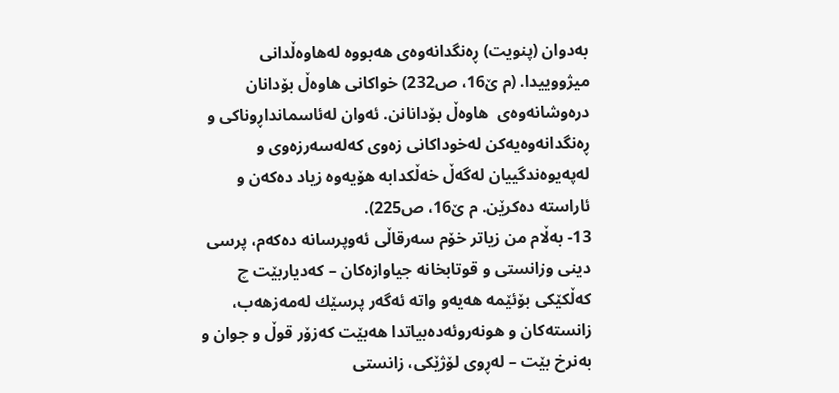به‌دوان (پنویت) ڕه‌نگدانه‌وه‌ی هه‌بووه‌ له‌هاوه‌ڵدانی میژووییدا. (م ێ‌16، ص232) خواكانی هاوه‌ڵ بۆدانان دره‌وشانه‌وه‌ی  هاوه‌ڵ بۆدانانن. ئه‌وان له‌ئاسمانداڕوناكی و ڕه‌نگدانه‌وه‌یه‌كن له‌خوداكانی زه‌وی كه‌له‌سه‌رزه‌وی و له‌په‌یوه‌ندگییان له‌گه‌ڵ خه‌ڵكدابه‌ هۆیه‌وه‌ زیاد ده‌كه‌ن و ئاراسته‌ ده‌كرێن. م ێ‌16، ص225).
13- به‌ڵام من زیاتر خۆم سه‌رقاڵی ئه‌وپرسانه‌ ده‌كه‌م، پرسی دینی وزانستی و قوتابخانه‌ جیاوازه‌كان – كه‌دیاربێت چ كه‌ڵكێكی بۆئێمه‌ هه‌یه‌و واته‌ ئه‌گه‌ر پرسێك له‌مه‌زهه‌ب، زانسته‌كان و هونه‌روئه‌ده‌بیاتدا هه‌بێت كه‌زۆر قوڵ و جوان و به‌نرخ بێت – له‌ڕوی لۆژێكی، زانستی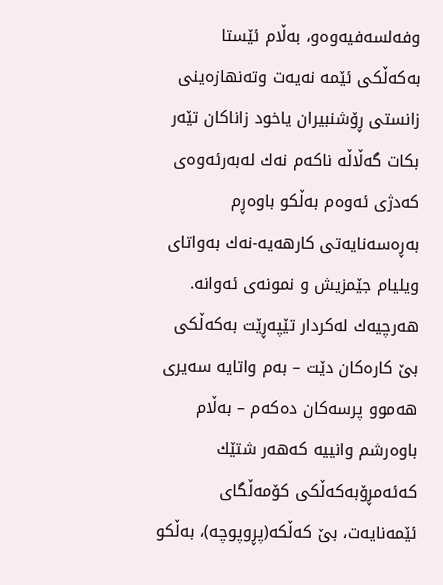وفه‌لسه‌فیه‌وه‌و، به‌ڵام ئێستا به‌كه‌ڵكی ئێمه‌ نه‌یه‌ت وته‌نهازه‌ینی زانستی ڕۆشنبیران یاخود زاناكان تێه‌ر بكات گه‌ڵاڵه‌ ناكه‌م نه‌ك له‌به‌رئه‌وه‌ی كه‌دژی ئه‌وه‌م به‌ڵكو باوه‌ڕم به‌ڕه‌سه‌نایه‌تی كارهه‌یه‌-نه‌ك به‌واتای ویلیام جێمزیش و نمونه‌ی ئه‌وانه‌. هه‌رچیه‌ك له‌كردار تێپه‌ڕێت به‌كه‌ڵكی بێ‌ كاره‌كان دێت – به‌م واتایه‌ سه‌یری هه‌موو پرسه‌كان ده‌كه‌م – به‌ڵام باوه‌رشم وانییه‌ كه‌هه‌ر شتێك كه‌ئه‌مڕۆبه‌كه‌ڵكی كۆمه‌ڵگای ئێمه‌نایه‌ت، بێ‌ كه‌ڵكه‌(پڕوپوچه‌)، به‌ڵكو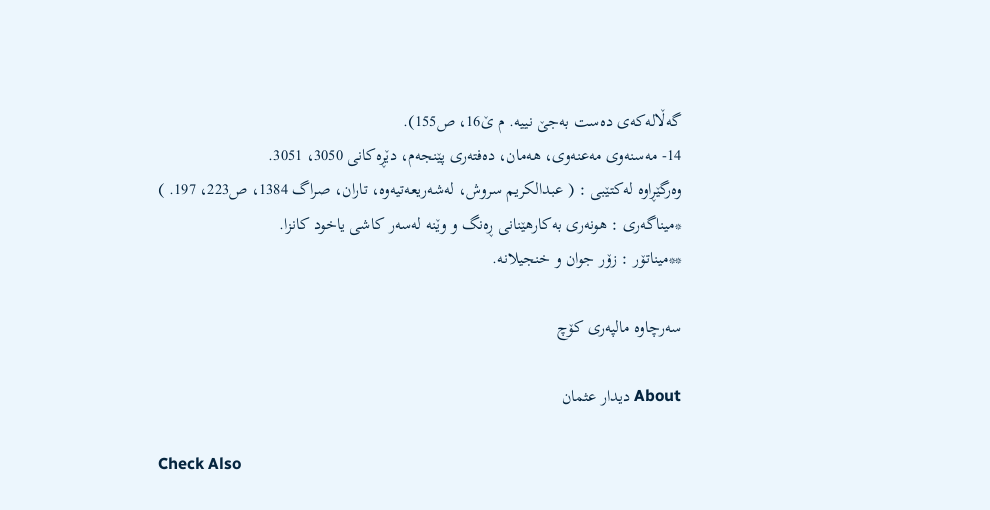گه‌ڵاله‌كه‌ی ده‌ست به‌جێ‌ نییه‌. م ێ‌16، ص155).
14- مه‌سنه‌وی مه‌عنه‌وی، هه‌مان، ده‌فته‌ری پێنجه‌م، دێڕه‌كانی 3050، 3051.
وه‌رگێڕاوه‌ له‌كتێبی : ( عبدالكریم سروش، له‌شه‌ریعه‌تیه‌وه‌، تاران، صراگ 1384، ص223، 197. )
*میناگه‌ری : هونه‌ری به‌كارهێنانی ڕه‌نگ و وێنه‌ له‌سه‌ر كاشی یاخود كانزا.
**میناتۆر : زۆر جوان و خنجیلانه‌.

سه‌رچاوه‌ مالپه‌ری كۆچ

About دیدار عثمان

Check Also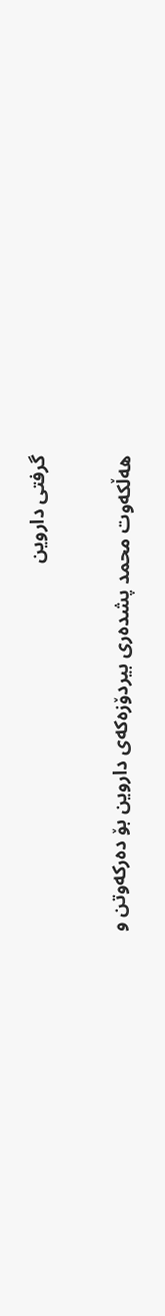گرفتی داروین

هه‌ڵكه‌وت محمد پشده‌ری بیردۆزەکەی داروین بۆ دەرکەوتن و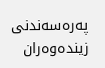پەرەسەندنی زیندەوەران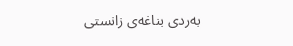بەردی بناغەی زانستی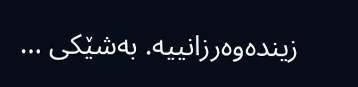زیندەوەرزانییە. بەشێکی …